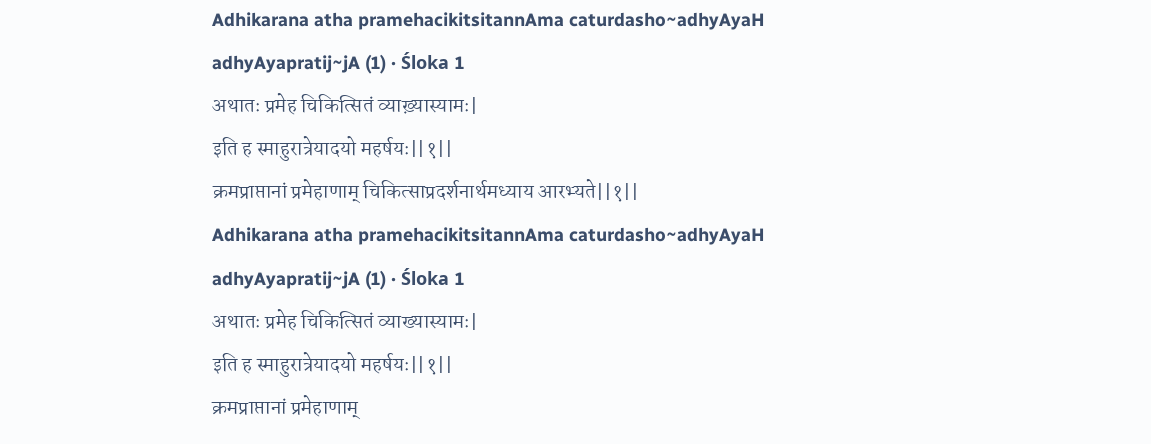Adhikarana atha pramehacikitsitannAma caturdasho~adhyAyaH adhyAyapratij~jA (1) · Śloka 1
अथातः प्रमेह चिकित्सितं व्याख़्यास्यामः|
इति ह स्माहुरात्रेयादयो महर्षयः||१||
क्रमप्राप्तानां प्रमेहाणाम् चिकित्साप्रदर्शनार्थमध्याय आरभ्यते||१||
Adhikarana atha pramehacikitsitannAma caturdasho~adhyAyaH adhyAyapratij~jA (1) · Śloka 1
अथातः प्रमेह चिकित्सितं व्याख्यास्यामः|
इति ह स्माहुरात्रेयादयो महर्षयः||१||
क्रमप्राप्तानां प्रमेहाणाम्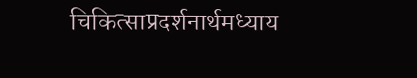चिकित्साप्रदर्शनार्थमध्याय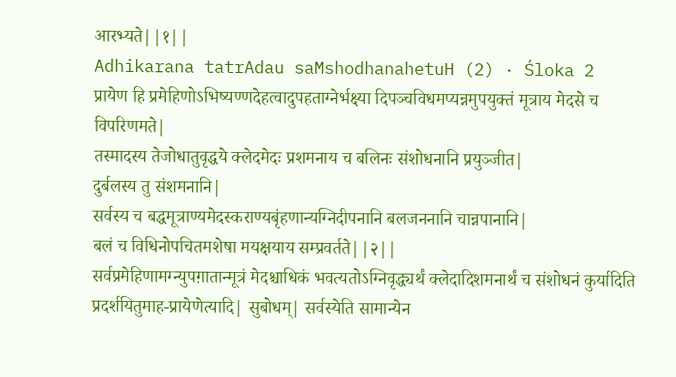आरभ्यते||१||
Adhikarana tatrAdau saMshodhanahetuH (2) · Śloka 2
प्रायेण हि प्रमेहिणोऽभिष्यण्णदेहत्वादुपहताग्नेर्भक्ष्या दिपञ्चविधमप्यन्नमुपयुक्तं मूत्राय मेदसे च विपरिणमते|
तस्मादस्य तेजोधातुवृद्धये क्लेदमेदः प्रशमनाय च बलिनः संशोधनानि प्रयुञ्जीत|
दुर्बलस्य तु संशमनानि|
सर्वस्य च बद्धमूत्राण्यमेदस्कराण्यबृंहणान्यग्निदीपनानि बलजननानि चान्नपानानि|
बलं च विधिनोपचितमशेषा मयक्षयाय सम्प्रवर्तते||२||
सर्वप्रमेहिणामग्न्युपग़ातान्मूत्रं मेदश्चाधिकं भवत्यतोऽग्निवृद्ध्यर्थं क्लेदादिशमनार्थं च संशोधनं कुर्यादिति प्रदर्शयितुमाह-प्रायेणेत्यादि| सुबोधम्| सर्वस्येति सामान्येन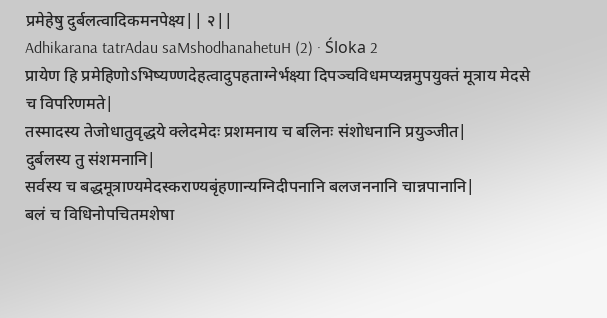प्रमेहेषु दुर्बलत्वादिकमनपेक्ष्य|| २||
Adhikarana tatrAdau saMshodhanahetuH (2) · Śloka 2
प्रायेण हि प्रमेहिणोऽभिष्यण्णदेहत्वादुपहताग्नेर्भक्ष्या दिपञ्चविधमप्यन्नमुपयुक्तं मूत्राय मेदसे च विपरिणमते|
तस्मादस्य तेजोधातुवृद्धये क्लेदमेदः प्रशमनाय च बलिनः संशोधनानि प्रयुञ्जीत|
दुर्बलस्य तु संशमनानि|
सर्वस्य च बद्धमूत्राण्यमेदस्कराण्यबृंहणान्यग्निदीपनानि बलजननानि चान्नपानानि|
बलं च विधिनोपचितमशेषा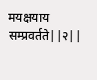मयक्षयाय सम्प्रवर्तते||२||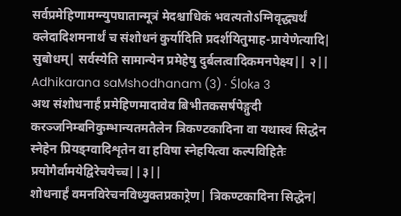सर्वप्रमेहिणामग्न्युपघातान्मूत्रं मेदश्चाधिकं भवत्यतोऽग्निवृद्ध्यर्थं क्लेदादिशमनार्थं च संशोधनं कुर्यादिति प्रदर्शयितुमाह-प्रायेणेत्यादि| सुबोधम्| सर्वस्येति सामान्येन प्रमेहेषु दुर्बलत्वादिकमनपेक्ष्य|| २||
Adhikarana saMshodhanam (3) · Śloka 3
अथ संशोधनार्हं प्रमेहिणमादावेव बिभीतकसर्षपेङ्गुदी करञ्जनिम्बनिकुम्भान्यतमतैलेन त्रिकण्टकादिना वा यथास्वं सिद्धेन स्नेहेन प्रियङ्ग्वादिशृतेन वा हविषा स्नेहयित्वा कल्पविहितैः प्रयोगैर्वामयेद्विरेचयेच्च||३||
शोधनार्हं वमनविरेचनविध्युक्तप्रकाऱ्रेण| त्रिकण्टकादिना सिद्धेन|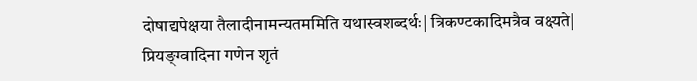दोषाद्यपेक्षया तैलादीनामन्यतममिति यथास्वशब्दर्थः| त्रिकण्टकादिमत्रैव वक्ष्यते| प्रियङ्ग्वादिना गणेन शृतं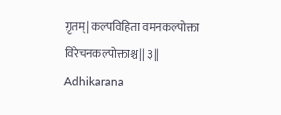ग़ृतम्| कल्पविहिता वमनकल्पोक्ता विरेचनकल्पोक्ताश्च|| ३||
Adhikarana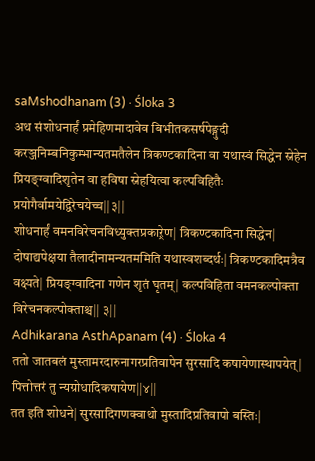saMshodhanam (3) · Śloka 3
अथ संशोधनार्हं प्रमेहिणमादावेव बिभीतकसर्षपेङ्गुदी करञ्जनिम्बनिकुम्भान्यतमतैलेन त्रिकण्टकादिना वा यथास्वं सिद्धेन स्नेहेन प्रियङ्ग्वादिशृतेन वा हविषा स्नेहयित्वा कल्पविहितैः प्रयोगैर्वामयेद्विरेचयेच्च||३||
शोधनार्हं वमनविरेचनविध्युक्तप्रकाऱ्रेण| त्रिकण्टकादिना सिद्धेन| दोषाद्यपेक्षया तैलादीनामन्यतममिति यथास्वशब्दर्थः| त्रिकण्टकादिमत्रैव वक्ष्यते| प्रियङ्ग्वादिना गणेन शृतं घृतम्| कल्पविहिता वमनकल्पोक्ता विरेचनकल्पोक्ताश्च|| ३||
Adhikarana AsthApanam (4) · Śloka 4
ततो जातबलं मुस्तामरदारुनागरप्रतिवापेन सुरसादि कषायेणास्थापयेत्|
पित्तोत्तरं तु न्यग्रोधादिकषायेण||४||
तत इति शोधने| सुरसादिगणक्वाथो मुस्तादिप्रतिवापो बस्तिः|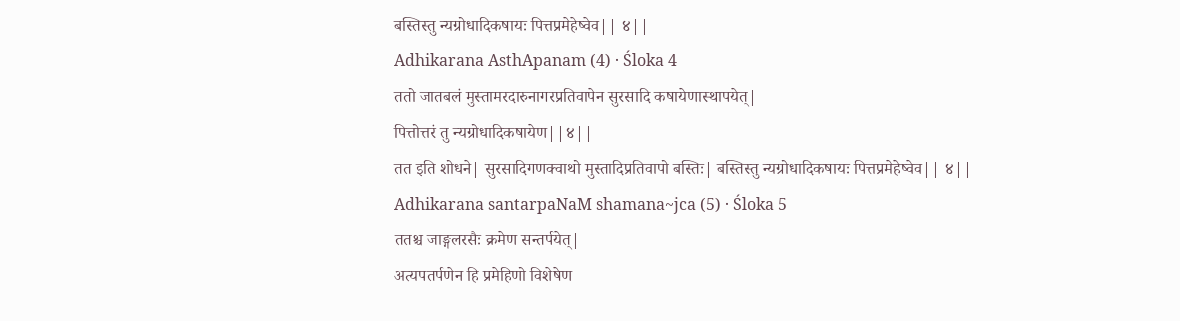बस्तिस्तु न्यग्रोधादिकषायः पित्तप्रमेहेष्वेव|| ४||
Adhikarana AsthApanam (4) · Śloka 4
ततो जातबलं मुस्तामरदारुनागरप्रतिवापेन सुरसादि कषायेणास्थापयेत्|
पित्तोत्तरं तु न्यग्रोधादिकषायेण||४||
तत इति शोधने| सुरसादिगणक्वाथो मुस्तादिप्रतिवापो बस्तिः| बस्तिस्तु न्यग्रोधादिकषायः पित्तप्रमेहेष्वेव|| ४||
Adhikarana santarpaNaM shamana~jca (5) · Śloka 5
ततश्च जाङ्गलरसैः क्रमेण सन्तर्पयेत्|
अत्यपतर्पणेन हि प्रमेहिणो विशेषेण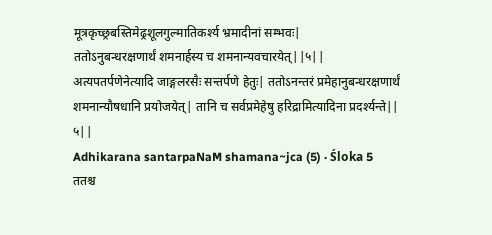मूत्रकृच्छ्रबस्तिमेढ्रशूलगुल्मातिकर्श्य भ्रमादीनां सम्भवः|
ततोऽनुबन्धरक्षणार्थं शमनार्हस्य च शमनान्यवचारयेत्||५||
अत्यपतर्पणेनेत्यादि जाङ्गलरसैः सन्तर्पणे हेतुः| ततोऽनन्तरं प्रमेहानुबन्धरक्षणार्थं शमनान्यौषधानि प्रयोजयेत्| तानि च सर्वप्रमेहेषु हरिद्रामित्यादिना प्रदर्श्यन्ते|| ५||
Adhikarana santarpaNaM shamana~jca (5) · Śloka 5
ततश्च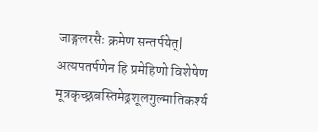जाङ्गलरसैः क्रमेण सन्तर्पयेत्|
अत्यपतर्पणेन हि प्रमेहिणो विशेषेण मूत्रकृच्छ्रबस्तिमेढ्रशूलगुल्मातिकर्श्य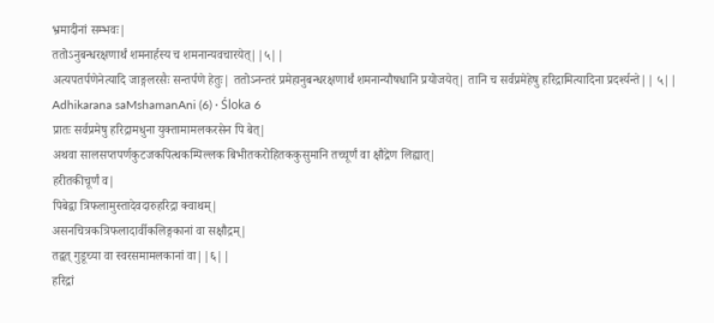भ्रमादीनां सम्भवः|
ततोऽनुबन्धरक्षणार्थं शमनार्हस्य च शमनान्यवचारयेत्||५||
अत्यपतर्पणेनेत्यादि जाङ्गलरसैः सन्तर्पणे हेतुः| ततोऽनन्तरं प्रमेहानुबन्धरक्षणार्थं शमनान्यौषधानि प्रयोजयेत्| तानि च सर्वप्रमेहेषु हरिद्रामित्यादिना प्रदर्श्यन्ते|| ५||
Adhikarana saMshamanAni (6) · Śloka 6
प्रातः सर्वप्रमेषु हरिद्रामधुना युक्तामामलकरसेन पि बेत्|
अथवा सालसप्तपर्णकुटजकपित्थकम्पिल्लक बिभीतकरोहितककुसुमानि तच्चूर्णं वा क्षौद्रेण लिह्यात्|
हरीतकीचूर्णं व|
पिबेद्वा त्रिफलामुस्तादेवदारुहरिद्रा क्वाथम्|
असनचित्रकत्रिफलादार्वीकलिङ्गकानां वा सक्षौद्रम्|
तद्वत् गुडूच्या वा स्वरसमामलकानां वा||६||
हरिद्रां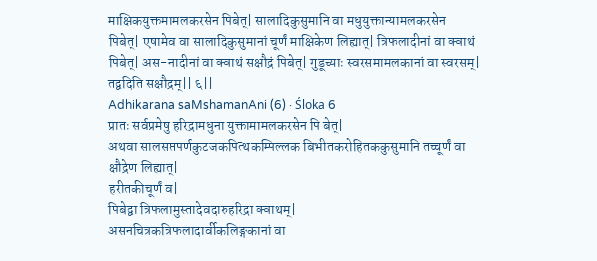माक्षिकयुक्तमामलकरसेन पिबेत्| सालादिकुसुमानि वा मधुयुक्तान्यामलकरसेन पिबेत्| एषामेव वा सालादिकुसुमानां चूर्णं माक्षिकेण लिह्यात्| त्रिफलादीनां वा क्वाथं पिबेत्| अस-नादीनां वा क्वाथं सक्षौद्रं पिबेत्| गुडूच्याः स्वरसमामलकानां वा स्वरसम्| तद्वदिति सक्षौद्रम्|| ६||
Adhikarana saMshamanAni (6) · Śloka 6
प्रातः सर्वप्रमेषु हरिद्रामधुना युक्तामामलकरसेन पि बेत्|
अथवा सालसप्तपर्णकुटजकपित्थकम्पिल्लक बिभीतकरोहितककुसुमानि तच्चूर्णं वा क्षौद्रेण लिह्यात्|
हरीतकीचूर्णं व|
पिबेद्वा त्रिफलामुस्तादेवदारुहरिद्रा क्वाथम्|
असनचित्रकत्रिफलादार्वीकलिङ्गकानां वा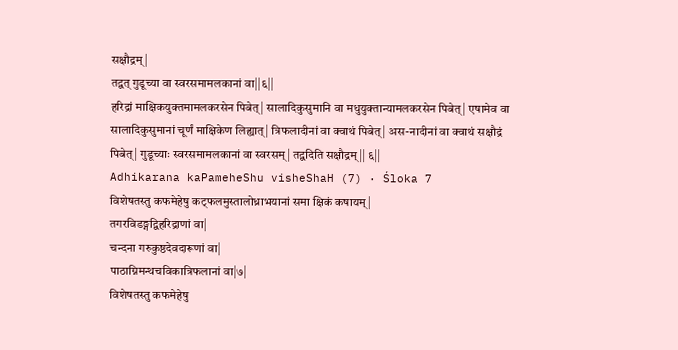सक्षौद्रम्|
तद्वत् गुडूच्या वा स्वरसमामलकानां वा||६||
हरिद्रां माक्षिकयुक्तमामलकरसेन पिबेत्| सालादिकुसुमानि वा मधुयुक्तान्यामलकरसेन पिबेत्| एषामेव वा सालादिकुसुमानां चूर्णं माक्षिकेण लिह्यात्| त्रिफलादीनां वा क्वाथं पिबेत्| अस-नादीनां वा क्वाथं सक्षौद्रं पिबेत्| गुडूच्याः स्वरसमामलकानां वा स्वरसम्| तद्वदिति सक्षौद्रम्|| ६||
Adhikarana kaPameheShu visheShaH (7) · Śloka 7
विशेषतस्तु कफमेहेषु कट्फलमुस्तालोध्राभयानां समा क्षिकं कषायम्|
तगरविडङ्गद्विहरिद्राणां वा|
चन्दना गरुकुष्ठदेवदारूणां वा|
पाठाग्निमन्थचविकात्रिफलानां वा|७|
विशेषतस्तु कफमेहेषु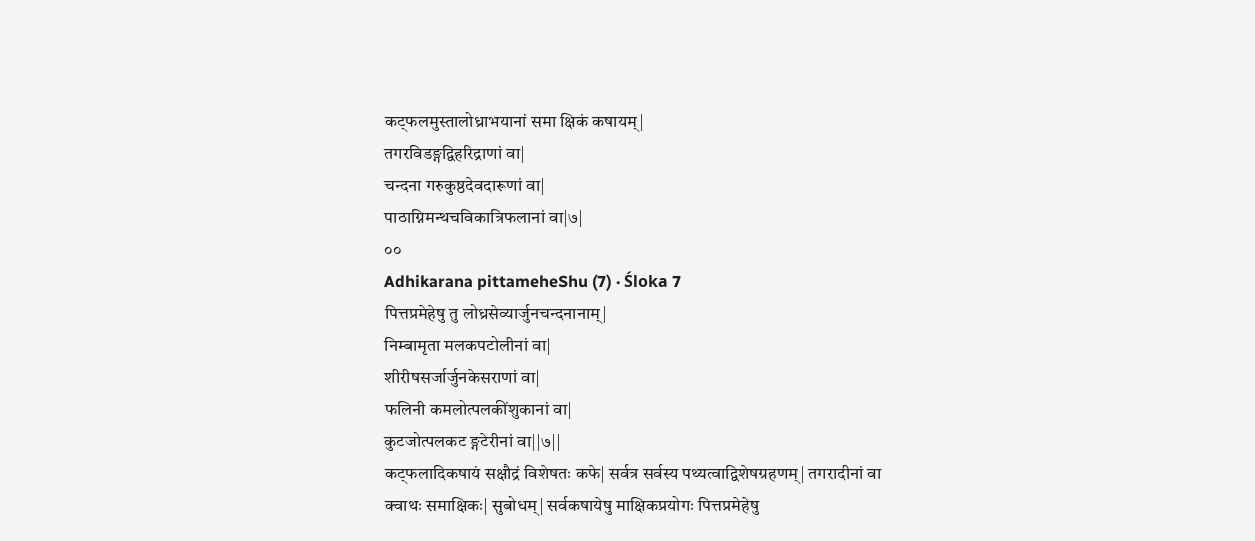कट्फलमुस्तालोध्राभयानां समा क्षिकं कषायम्|
तगरविडङ्गद्विहरिद्राणां वा|
चन्दना गरुकुष्ठदेवदारूणां वा|
पाठाग्निमन्थचविकात्रिफलानां वा|७|
००
Adhikarana pittameheShu (7) · Śloka 7
पित्तप्रमेहेषु तु लोध्रसेव्यार्जुनचन्दनानाम्|
निम्बामृता मलकपटोलीनां वा|
शीरीषसर्जार्जुनकेसराणां वा|
फलिनी कमलोत्पलकींशुकानां वा|
कुटजोत्पलकट ङ्गटेरीनां वा||७||
कट्फलादिकषायं सक्षौद्रं विशेषतः कफे| सर्वत्र सर्वस्य पथ्यत्वाद्विशेषग्रहणम्| तगरादीनां वा क्वाथः समाक्षिकः| सुबोधम्| सर्वकषायेषु माक्षिकप्रयोगः पित्तप्रमेहेषु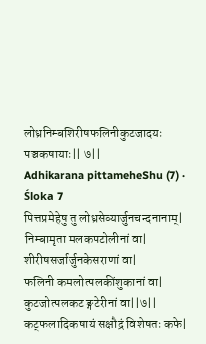लोध्रनिम्बशिरीषफलिनीकुटजादयः पञ्चकषायाः|| ७||
Adhikarana pittameheShu (7) · Śloka 7
पित्तप्रमेहेषु तु लोध्रसेव्यार्जुनचन्दनानाम्|
निम्बामृता मलकपटोलीनां वा|
शीरीषसर्जार्जुनकेसराणां वा|
फलिनी कमलोत्पलकींशुकानां वा|
कुटजोत्पलकट ङ्गटेरीनां वा||७||
कट्फलादिकषायं सक्षौद्रं विशेषतः कफे|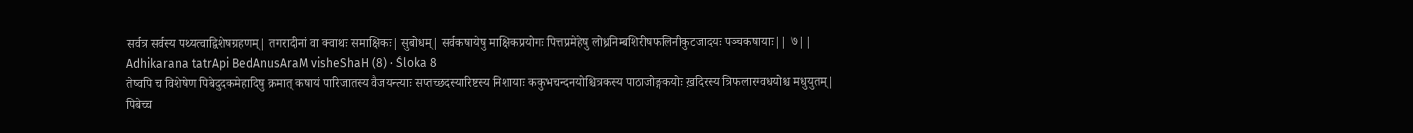सर्वत्र सर्वस्य पथ्यत्वाद्विशेषग्रहणम्| तगरादीनां वा क्वाथः समाक्षिकः| सुबोधम्| सर्वकषायेषु माक्षिकप्रयोगः पित्तप्रमेहेषु लोध्रनिम्बशिरीषफलिनीकुटजादयः पञ्चकषायाः|| ७||
Adhikarana tatrApi BedAnusAraM visheShaH (8) · Śloka 8
तेष्वपि च विशेषेण पिबेदुदकमेहादिषु क्रमात् कषायं पारिजातस्य वैजयन्त्याः सप्तच्छदस्यारिष्टस्य निशायाः ककुभचन्दनयोश्चित्रकस्य पाठाजोङ्गकयोः ख़दिरस्य त्रिफलारग्वधयोश्च मधुयुतम्|
पिबेच्च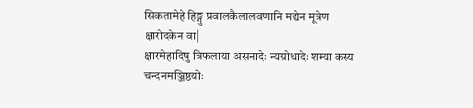सिकतामेहे हिङ्गु प्रवालकैलालवणानि मद्येन मूत्रेण क्षारोदकेन वा|
क्षारमेहादिषु त्रिफलाया असनादेः न्यग्रोधादेः शम्या कस्य चन्दनमञ्जिष्ठयोः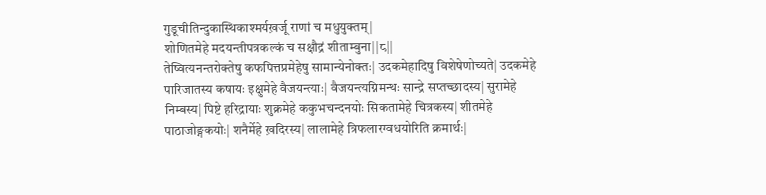गुडूचीतिन्दुकास्थिकाश्मर्यख़र्जू राणां च मधुयुक्तम्|
शोणितमेहे मदयन्तीपत्रकल्कं च सक्षौद्रं शीताम्बुना||८||
तेष्वित्यनन्तरोक्तेषु कफपित्तप्रमेहेषु सामान्येनोक्तः| उदकमेहादिषु विशेषेणोच्यते| उदकमेहे पारिजातस्य कषायः इक्षुमेहे वैजयन्त्याः| वैजयन्त्यग्निमन्थः सान्द्रे सप्तच्छादस्य| सुरामेहे निम्बस्य| पिष्टे हरिद्रायाः शुक्रमेहे ककुभचन्दनयोः सिकतामेहे चित्रकस्य| शीतमेहे पाठाजोङ्गकयोः| शनैर्मेहे ख़दिरस्य| लालामेहे त्रिफलारग्वधयोरिति क्रमार्थः|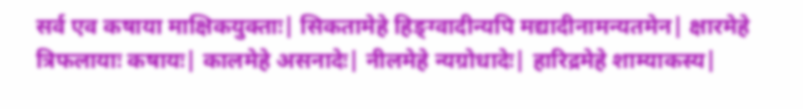सर्व एव कषाया माक्षिकयुक्ताः| सिकतामेहे हिङ्ग्वादीन्यपि मद्यादीनामन्यतमेन| क्षारमेहे त्रिफलायाः कषायः| कालमेहे असनादेः| नीलमेहे न्यग्रोधादेः| हारिद्रमेहे शाम्याकस्य|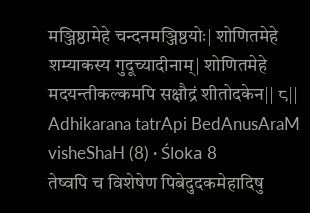मञ्जिष्ठामेहे चन्दनमञ्जिष्ठयोः| शोणितमेहे शम्याकस्य गुदूच्यादीनाम्| शोणितमेहे मदयन्तीकल्कमपि सक्षौद्रं शीतोदकेन|| ८||
Adhikarana tatrApi BedAnusAraM visheShaH (8) · Śloka 8
तेष्वपि च विशेषेण पिबेदुदकमेहादिषु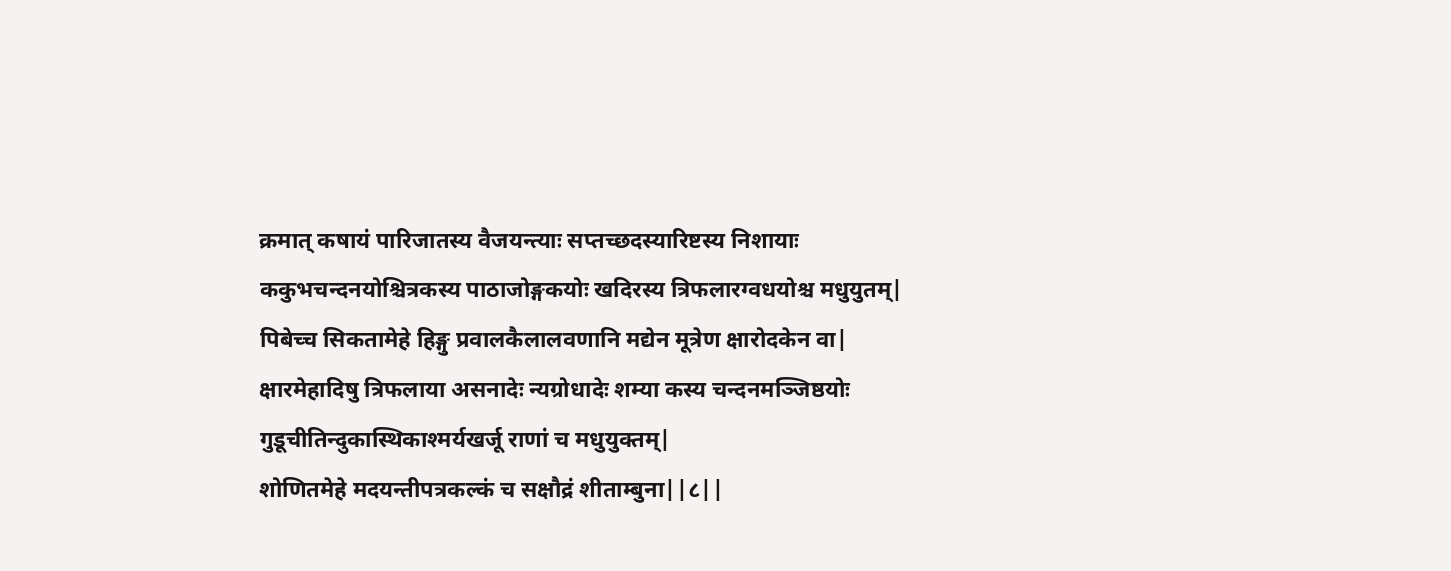क्रमात् कषायं पारिजातस्य वैजयन्त्याः सप्तच्छदस्यारिष्टस्य निशायाः ककुभचन्दनयोश्चित्रकस्य पाठाजोङ्गकयोः खदिरस्य त्रिफलारग्वधयोश्च मधुयुतम्|
पिबेच्च सिकतामेहे हिङ्गु प्रवालकैलालवणानि मद्येन मूत्रेण क्षारोदकेन वा|
क्षारमेहादिषु त्रिफलाया असनादेः न्यग्रोधादेः शम्या कस्य चन्दनमञ्जिष्ठयोः गुडूचीतिन्दुकास्थिकाश्मर्यखर्जू राणां च मधुयुक्तम्|
शोणितमेहे मदयन्तीपत्रकल्कं च सक्षौद्रं शीताम्बुना||८||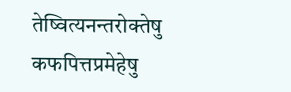तेष्वित्यनन्तरोक्तेषु कफपित्तप्रमेहेषु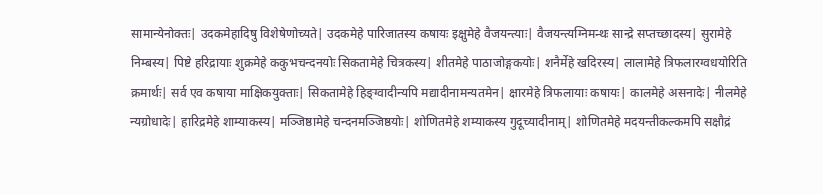सामान्येनोक्तः| उदकमेहादिषु विशेषेणोच्यते| उदकमेहे पारिजातस्य कषायः इक्षुमेहे वैजयन्त्याः| वैजयन्त्यग्निमन्थः सान्द्रे सप्तच्छादस्य| सुरामेहे निम्बस्य| पिष्टे हरिद्रायाः शुक्रमेहे ककुभचन्दनयोः सिकतामेहे चित्रकस्य| शीतमेहे पाठाजोङ्गकयोः| शनैर्मेहे खदिरस्य| लालामेहे त्रिफलारग्वधयोरिति क्रमार्थः| सर्व एव कषाया माक्षिकयुक्ताः| सिकतामेहे हिङ्ग्वादीन्यपि मद्यादीनामन्यतमेन| क्षारमेहे त्रिफलायाः कषायः| कालमेहे असनादेः| नीलमेहे न्यग्रोधादेः| हारिद्रमेहे शाम्याकस्य| मञ्जिष्ठामेहे चन्दनमञ्जिष्ठयोः| शोणितमेहे शम्याकस्य गुदूच्यादीनाम्| शोणितमेहे मदयन्तीकल्कमपि सक्षौद्रं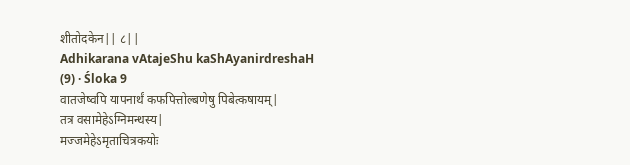शीतोदकेन|| ८||
Adhikarana vAtajeShu kaShAyanirdreshaH (9) · Śloka 9
वातजेष्वपि यापनार्थं कफपित्तोल्बणेषु पिबेत्कषायम्|
तत्र वसामेहेऽग्निमन्थस्य|
मज्जमेहेऽमृताचित्रकयोः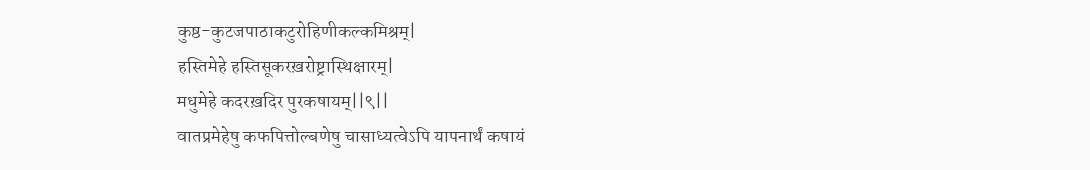कुष्ठ-कुटजपाठाकटुरोहिणीकल्कमिश्रम्|
हस्तिमेहे हस्तिसूकरख़रोष्ट्रास्थिक्षारम्|
मधुमेहे कदरख़दिर पुरकषायम्||९||
वातप्रमेहेषु कफपित्तोल्बणेषु चासाध्यत्वेऽपि यापनार्थं कषायं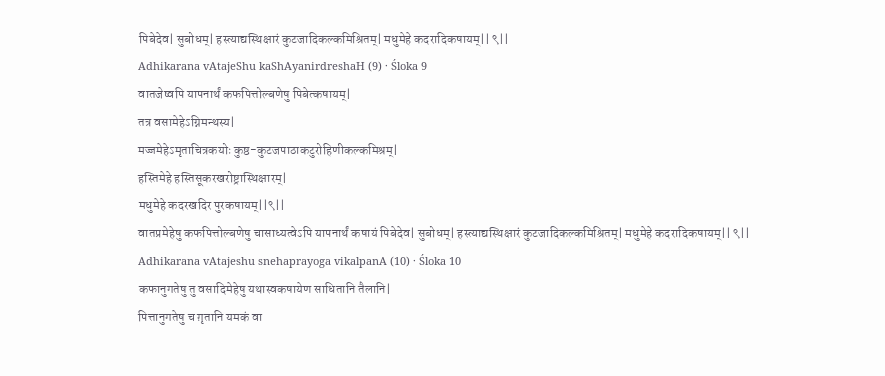पिबेदेव| सुबोधम्| हस्त्याद्यस्थिक्षारं कुटजादिकल्कमिश्रितम्| मधुमेहे कदरादिकषायम्|| ९||
Adhikarana vAtajeShu kaShAyanirdreshaH (9) · Śloka 9
वातजेष्वपि यापनार्थं कफपित्तोल्बणेषु पिबेत्कषायम्|
तत्र वसामेहेऽग्निमन्थस्य|
मज्जमेहेऽमृताचित्रकयोः कुष्ठ-कुटजपाठाकटुरोहिणीकल्कमिश्रम्|
हस्तिमेहे हस्तिसूकरखरोष्ट्रास्थिक्षारम्|
मधुमेहे कदरखदिर पुरकषायम्||९||
वातप्रमेहेषु कफपित्तोल्बणेषु चासाध्यत्वेऽपि यापनार्थं कषायं पिबेदेव| सुबोधम्| हस्त्याद्यस्थिक्षारं कुटजादिकल्कमिश्रितम्| मधुमेहे कदरादिकषायम्|| ९||
Adhikarana vAtajeshu snehaprayoga vikalpanA (10) · Śloka 10
कफानुगतेषु तु वसादिमेहेषु यथास्वकषायेण साधितानि तैलानि|
पित्तानुगतेषु च ग़ृतानि यमकं वा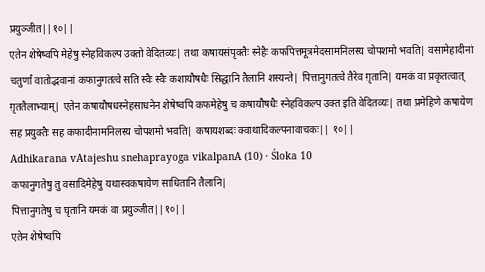प्रयुञ्जीत||१०||
एतेन शेषेष्वपि मेहेषु स्नेहविकल्प उक्तो वेदितव्यः| तथा कषायसंपृक्तैः स्नेहैः कफपित्तमूत्रमेदसामनिलस्य चोपशमो भवति| वसामेहादीनां चतुर्णां वातोद्भवानां कफानुगतत्वे सति स्वैः स्वैः कशायौषधैः सिद्धानि तैलानि शस्यन्ते| पित्तानुगतत्वे तैरेव ग़ृतानि| यमकं वा प्रकृतत्वात् ग़ृततैलाभ्याम्| एतेन कषायौषधस्नेहसाधनेन शेषेष्वपि कफमेहेषु च कषायौषधैः स्नेहविकल्प उक्त इति वेदितव्यः| तथा प्रमेहिणे कषायेण सह प्रयुक्तैः सह कफादीनामनिलस्य चोपशमो भवति| कषायशब्दः क्वाथादिकल्पनावाचकः|| १०||
Adhikarana vAtajeshu snehaprayoga vikalpanA (10) · Śloka 10
कफानुगतेषु तु वसादिमेहेषु यथास्वकषायेण साधितानि तैलानि|
पित्तानुगतेषु च घृतानि यमकं वा प्रयुञ्जीत||१०||
एतेन शेषेष्वपि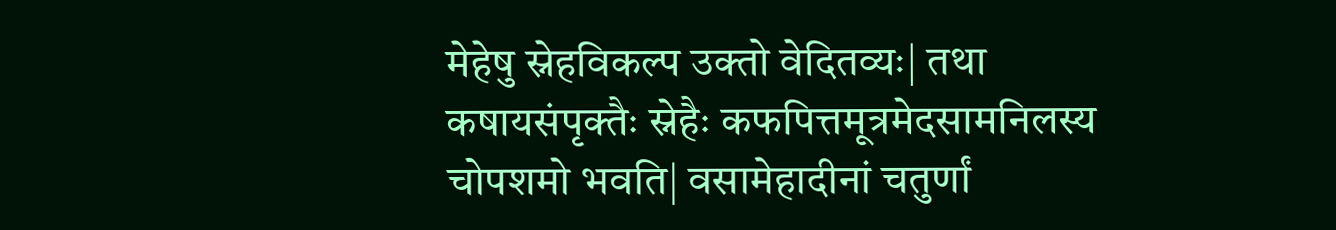मेहेषु स्नेहविकल्प उक्तो वेदितव्यः| तथा कषायसंपृक्तैः स्नेहैः कफपित्तमूत्रमेदसामनिलस्य चोपशमो भवति| वसामेहादीनां चतुर्णां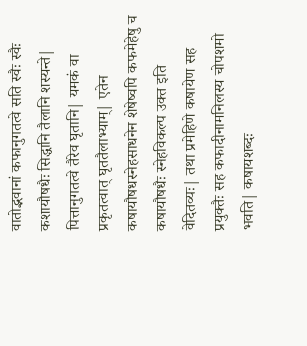वातोद्भवानां कफानुगतत्वे सति स्वैः स्वैः कशायौषधैः सिद्धानि तैलानि शस्यन्ते| पित्तानुगतत्वे तैरेव घृतानि| यमकं वा प्रकृतत्वात् घृततैलाभ्याम्| एतेन कषायौषधस्नेहसाधनेन शेषेष्वपि कफमेहेषु च कषायौषधैः स्नेहविकल्प उक्त इति वेदितव्यः| तथा प्रमेहिणे कषायेण सह प्रयुक्तैः सह कफादीनामनिलस्य चोपशमो भवति| कषायशब्दः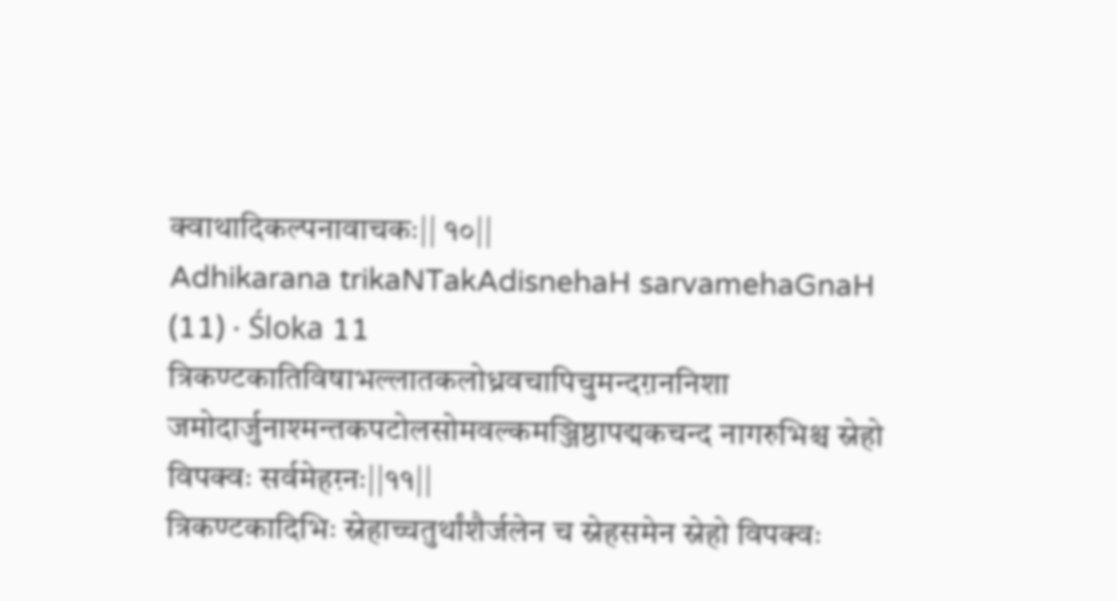क्वाथादिकल्पनावाचकः|| १०||
Adhikarana trikaNTakAdisnehaH sarvamehaGnaH (11) · Śloka 11
त्रिकण्टकातिविषाभल्लातकलोध्रवचापिचुमन्दग़ननिशा जमोदार्जुनाश्मन्तकपटोलसोमवल्कमञ्जिष्ठापद्मकचन्द नागरुभिश्च स्नेहो विपक्वः सर्वमेहग़्नः||११||
त्रिकण्टकादिभिः स्नेहाच्चतुर्थांशैर्जलेन च स्नेहसमेन स्नेहो विपक्वः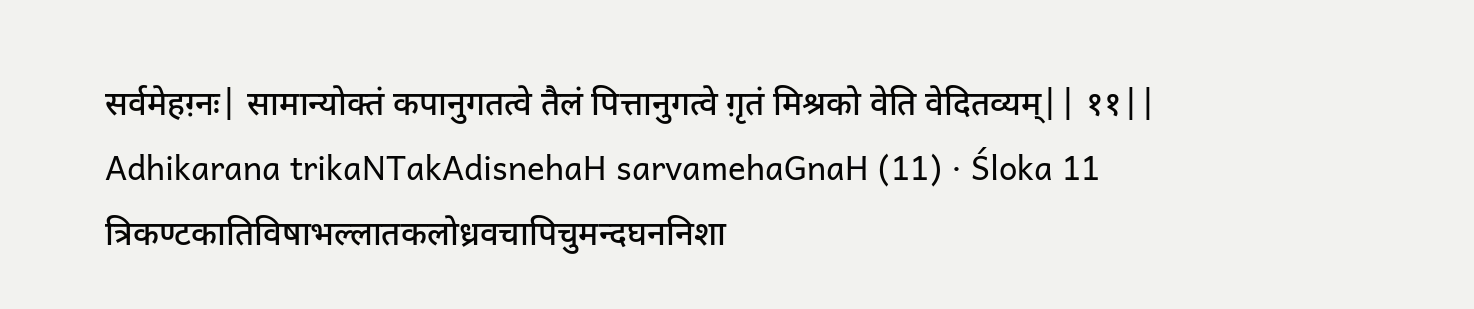सर्वमेहग़्नः| सामान्योक्तं कपानुगतत्वे तैलं पित्तानुगत्वे ग़ृतं मिश्रको वेति वेदितव्यम्|| ११||
Adhikarana trikaNTakAdisnehaH sarvamehaGnaH (11) · Śloka 11
त्रिकण्टकातिविषाभल्लातकलोध्रवचापिचुमन्दघननिशा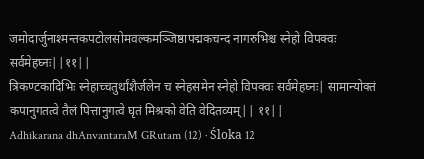जमोदार्जुनाश्मन्तकपटोलसोमवल्कमञ्जिष्ठापद्मकचन्द नागरुभिश्च स्नेहो विपक्वः सर्वमेहघ्नः||११||
त्रिकण्टकादिभिः स्नेहाच्चतुर्थांशैर्जलेन च स्नेहसमेन स्नेहो विपक्वः सर्वमेहघ्नः| सामान्योक्तं कपानुगतत्वे तैलं पित्तानुगत्वे घृतं मिश्रको वेति वेदितव्यम्|| ११||
Adhikarana dhAnvantaraM GRutam (12) · Śloka 12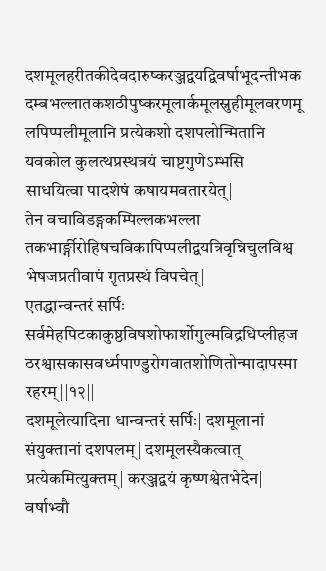दशमूलहरीतकीदेवदारुष्करञ्जद्वयद्विवर्षाभूदन्तीभक दम्बभल्लातकशठीपुष्करमूलार्कमूलस्नुहीमूलवरणमू लपिप्पलीमूलानि प्रत्येकशो दशपलोन्मितानि यवकोल कुलत्थप्रस्थत्रयं चाष्टगुणेऽम्भसि साधयित्वा पादशेषं कषायमवतारयेत्|
तेन वचाविडङ्गकम्पिल्लकभल्ला तकभार्ङ्गीरोहिषचविकापिप्पलीद्वयत्रिवृन्निचुलविश्व भेषजप्रतीवापं ग़ृतप्रस्थं विपचेत्|
एतद्धान्वन्तरं सर्पिः सर्वमेहपिटकाकुष्ठविषशोफार्शोगुल्मविद्रधिप्लीहज ठरश्वासकासवर्ध्मपाण्डुरोगवातशोणितोन्मादापस्मा रहरम्||१२||
दशमूलेत्यादिना धान्वन्तरं सर्पिः| दशमूलानां संयुक्तानां दशपलम्| दशमूलस्यैकत्वात् प्रत्येकमित्युक्तम्| करञ्जद्वयं कृष्णश्वेतभेदेन| वर्षाभ्वौ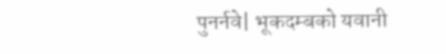पुनर्नवे| भूकदम्बको यवानी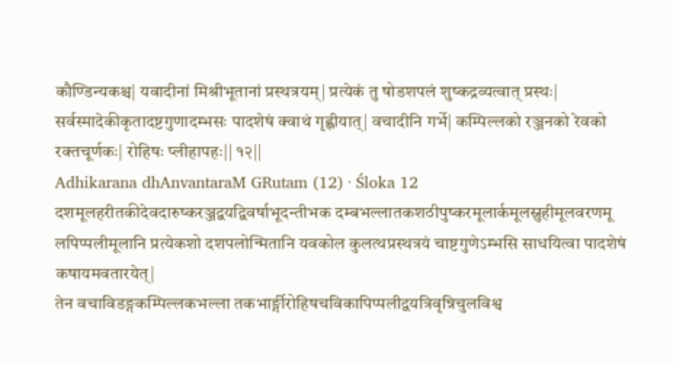कौण्डिन्यकश्च| यवादीनां मिश्रीभूतानां प्रस्थत्रयम्| प्रत्येकं तु षोडशपलं शुष्कद्रव्यत्वात् प्रस्थः| सर्वस्मादेकीकृतादष्टगुणादम्भसः पादशेषं क्वाथं गृह्णीयात्| वचादीनि गर्भे| कम्पिल्लको रञ्जनको रेवको रक्तचूर्णकः| रोहिषः प्लीहापहः|| १२||
Adhikarana dhAnvantaraM GRutam (12) · Śloka 12
दशमूलहरीतकीदेवदारुष्करञ्जद्वयद्विवर्षाभूदन्तीभक दम्बभल्लातकशठीपुष्करमूलार्कमूलस्नुहीमूलवरणमू लपिप्पलीमूलानि प्रत्येकशो दशपलोन्मितानि यवकोल कुलत्थप्रस्थत्रयं चाष्टगुणेऽम्भसि साधयित्वा पादशेषं कषायमवतारयेत्|
तेन वचाविडङ्गकम्पिल्लकभल्ला तकभार्ङ्गीरोहिषचविकापिप्पलीद्वयत्रिवृन्निचुलविश्व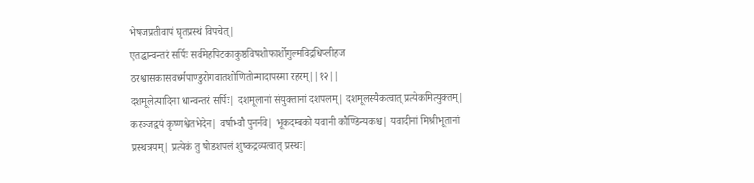भेषजप्रतीवापं घृतप्रस्थं विपचेत्|
एतद्धान्वन्तरं सर्पिः सर्वमेहपिटकाकुष्ठविषशोफार्शोगुल्मविद्रधिप्लीहज ठरश्वासकासवर्ध्मपाण्डुरोगवातशोणितोन्मादापस्मा रहरम्||१२||
दशमूलेत्यादिना धान्वन्तरं सर्पिः| दशमूलानां संयुक्तानां दशपलम्| दशमूलस्यैकत्वात् प्रत्येकमित्युक्तम्| करञ्जद्वयं कृष्णश्वेतभेदेन| वर्षाभ्वौ पुनर्नवे| भूकदम्बको यवानी कौण्डिन्यकश्च| यवादीनां मिश्रीभूतानां प्रस्थत्रयम्| प्रत्येकं तु षोडशपलं शुष्कद्रव्यत्वात् प्रस्थः|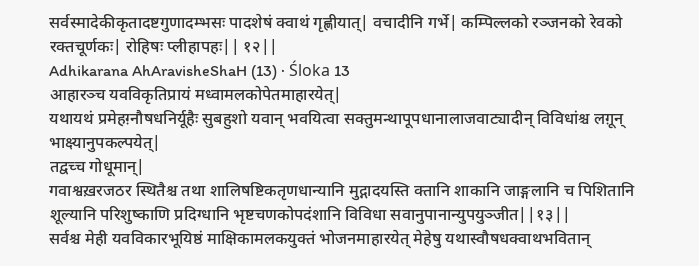सर्वस्मादेकीकृतादष्टगुणादम्भसः पादशेषं क्वाथं गृह्णीयात्| वचादीनि गर्भे| कम्पिल्लको रञ्जनको रेवको रक्तचूर्णकः| रोहिषः प्लीहापहः|| १२||
Adhikarana AhAravisheShaH (13) · Śloka 13
आहारञ्च यवविकृतिप्रायं मध्वामलकोपेतमाहारयेत्|
यथायथं प्रमेहग़्नौषधनिर्यूहैः सुबहुशो यवान् भवयित्वा सक्तुमन्थापूपधानालाजवाट्यादीन् विविधांश्च लग़ून् भाक्ष्यानुपकल्पयेत्|
तद्वच्च गोधूमान्|
गवाश्वख़रजठर स्थितैश्च तथा शालिषष्टिकतृणधान्यानि मुद्गादयस्ति क्तानि शाकानि जाङ्गलानि च पिशितानि शूल्यानि परिशुष्काणि प्रदिग्धानि भृष्टचणकोपदंशानि विविधा सवानुपानान्युपयुञ्जीत||१३||
सर्वश्च मेही यवविकारभूयिष्ठं माक्षिकामलकयुक्तं भोजनमाहारयेत् मेहेषु यथास्वौषधक्वाथभवितान्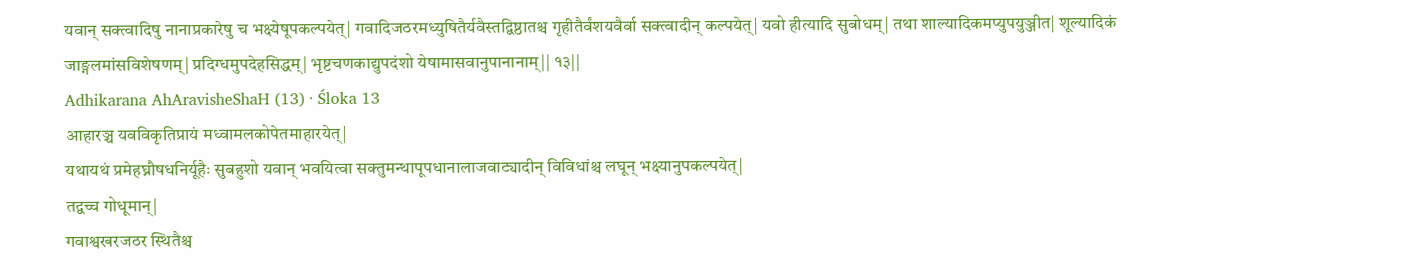यवान् सक्त्वादिषु नानाप्रकारेषु च भक्ष्येषूपकल्पयेत्| गवादिजठरमध्युषितैर्यवैस्तद्विष्ठातश्च गृहीतैर्वंशयवैर्वा सक्त्वादीन् कल्पयेत्| यवो हीत्यादि सुबोधम्| तथा शाल्यादिकमप्युपयुञ्जीत| शूल्यादिकं जाङ्गलमांसविशेषणम्| प्रदिग्धमुपदेहसिद्धम्| भृष्टचणकाद्युपदंशो येषामासवानुपानानाम्|| १३||
Adhikarana AhAravisheShaH (13) · Śloka 13
आहारञ्च यवविकृतिप्रायं मध्वामलकोपेतमाहारयेत्|
यथायथं प्रमेहघ्नौषधनिर्यूहैः सुबहुशो यवान् भवयित्वा सक्तुमन्थापूपधानालाजवाट्यादीन् विविधांश्च लघून् भक्ष्यानुपकल्पयेत्|
तद्वच्च गोधूमान्|
गवाश्वखरजठर स्थितैश्च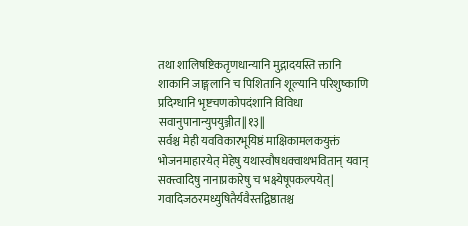तथा शालिषष्टिकतृणधान्यानि मुद्गादयस्ति क्तानि शाकानि जाङ्गलानि च पिशितानि शूल्यानि परिशुष्काणि प्रदिग्धानि भृष्टचणकोपदंशानि विविधा सवानुपानान्युपयुञ्जीत||१३||
सर्वश्च मेही यवविकारभूयिष्ठं माक्षिकामलकयुक्तं भोजनमाहारयेत् मेहेषु यथास्वौषधक्वाथभवितान् यवान् सक्त्वादिषु नानाप्रकारेषु च भक्ष्येषूपकल्पयेत्| गवादिजठरमध्युषितैर्यवैस्तद्विष्ठातश्च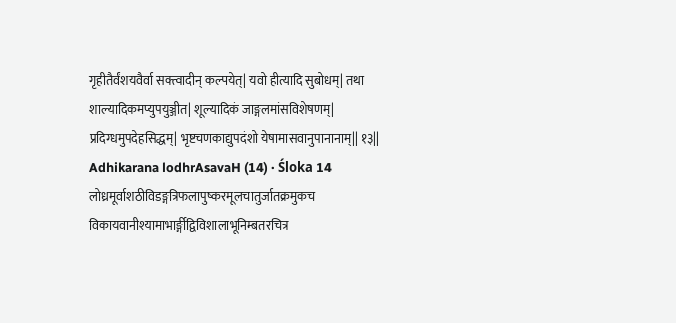गृहीतैर्वंशयवैर्वा सक्त्वादीन् कल्पयेत्| यवो हीत्यादि सुबोधम्| तथा शाल्यादिकमप्युपयुञ्जीत| शूल्यादिकं जाङ्गलमांसविशेषणम्| प्रदिग्धमुपदेहसिद्धम्| भृष्टचणकाद्युपदंशो येषामासवानुपानानाम्|| १३||
Adhikarana lodhrAsavaH (14) · Śloka 14
लोध्रमूर्वाशठीविडङ्गत्रिफलापुष्करमूलचातुर्जातक्रमुकच विकायवानीश्यामाभार्ङ्गीद्विविशालाभूनिम्बतरचित्र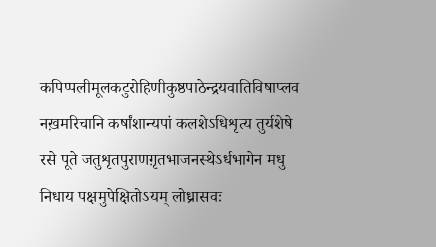कपिप्पलीमूलकटुरोहिणीकुष्ठपाठेन्द्रयवातिविषाप्लव नख़मरिचानि कर्षांशान्यपां कलशेऽधिशृत्य तुर्यशेषे रसे पूते जतुशृतपुराणग़ृतभाजनस्थेऽर्धभागेन मधु निधाय पक्षमुपेक्षितोऽयम् लोध्रासवः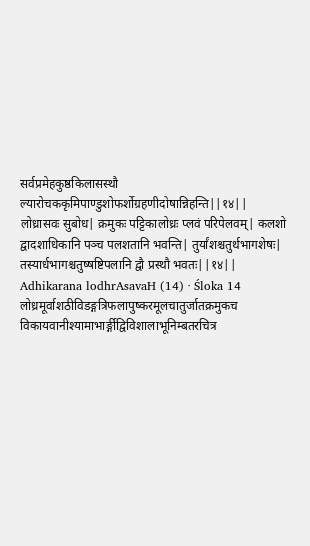सर्वप्रमेहकुष्ठकिलासस्थौ ल्यारोचककृमिपाण्डुशोफर्शोग्रहणीदोषान्निहन्ति||१४||
लोध्रासवः सुबोध| क्रमुकः पट्टिकालोध्रः प्लवं परिपेलवम्| कलशो द्वादशाधिकानि पञ्च पलशतानि भवन्ति| तुर्यांशश्चतुर्थभागशेषः| तस्यार्धभागश्चतुष्षष्टिपलानि द्वौ प्रस्थौ भवतः||१४||
Adhikarana lodhrAsavaH (14) · Śloka 14
लोध्रमूर्वाशठीविडङ्गत्रिफलापुष्करमूलचातुर्जातक्रमुकच विकायवानीश्यामाभार्ङ्गीद्विविशालाभूनिम्बतरचित्र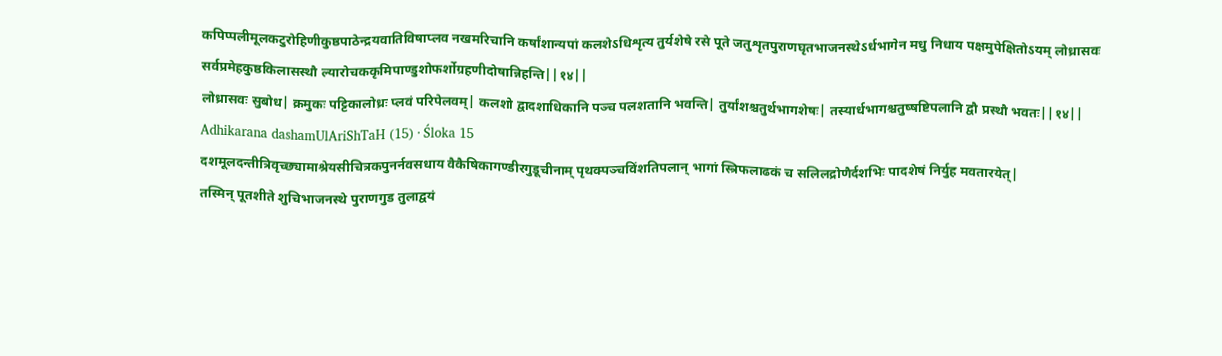कपिप्पलीमूलकटुरोहिणीकुष्ठपाठेन्द्रयवातिविषाप्लव नखमरिचानि कर्षांशान्यपां कलशेऽधिशृत्य तुर्यशेषे रसे पूते जतुशृतपुराणघृतभाजनस्थेऽर्धभागेन मधु निधाय पक्षमुपेक्षितोऽयम् लोध्रासवः सर्वप्रमेहकुष्ठकिलासस्थौ ल्यारोचककृमिपाण्डुशोफर्शोग्रहणीदोषान्निहन्ति||१४||
लोध्रासवः सुबोध| क्रमुकः पट्टिकालोध्रः प्लवं परिपेलवम्| कलशो द्वादशाधिकानि पञ्च पलशतानि भवन्ति| तुर्यांशश्चतुर्थभागशेषः| तस्यार्धभागश्चतुष्षष्टिपलानि द्वौ प्रस्थौ भवतः||१४||
Adhikarana dashamUlAriShTaH (15) · Śloka 15
दशमूलदन्तीत्रिवृच्छ्यामाश्रेयसीचित्रकपुनर्नवसधाय वैकैषिकागण्डीरगुडूचीनाम् पृथक्पञ्चविंशतिपलान् भागां स्त्रिफलाढकं च सलिलद्रोणैर्दशभिः पादशेषं निर्युह मवतारयेत्|
तस्मिन् पूतशीते शुचिभाजनस्थे पुराणगुड तुलाद्वयं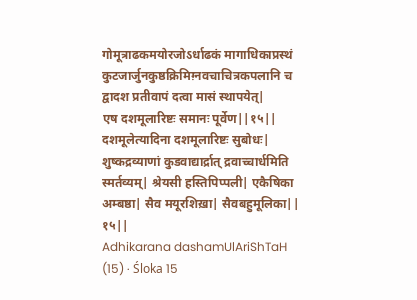गोमूत्राढकमयोरजोऽर्धाढकं मागाधिकाप्रस्थं कुटजार्जुनकुष्ठक्रिमिग़्नवचाचित्रकपलानि च द्वादश प्रतीवापं दत्वा मासं स्थापयेत्|
एष दशमूलारिष्टः समानः पूर्वेण||१५||
दशमूलेत्यादिना दशमूलारिष्टः सुबोधः| शुष्कद्रव्याणां कुडवाद्यार्द्रात् द्रवाच्चार्धमिति स्मर्तव्यम्| श्रेयसी हस्तिपिप्पली| एकैषिका अम्बष्ठा| सैव मयूरशिख़ा| सैवबहुमूलिका|| १५||
Adhikarana dashamUlAriShTaH (15) · Śloka 15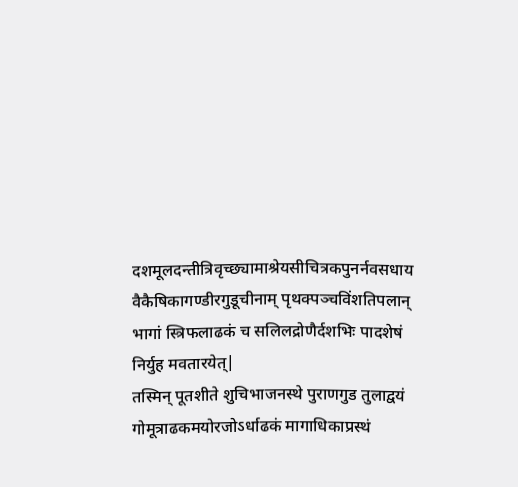दशमूलदन्तीत्रिवृच्छ्यामाश्रेयसीचित्रकपुनर्नवसधाय वैकैषिकागण्डीरगुडूचीनाम् पृथक्पञ्चविंशतिपलान् भागां स्त्रिफलाढकं च सलिलद्रोणैर्दशभिः पादशेषं निर्युह मवतारयेत्|
तस्मिन् पूतशीते शुचिभाजनस्थे पुराणगुड तुलाद्वयं गोमूत्राढकमयोरजोऽर्धाढकं मागाधिकाप्रस्थं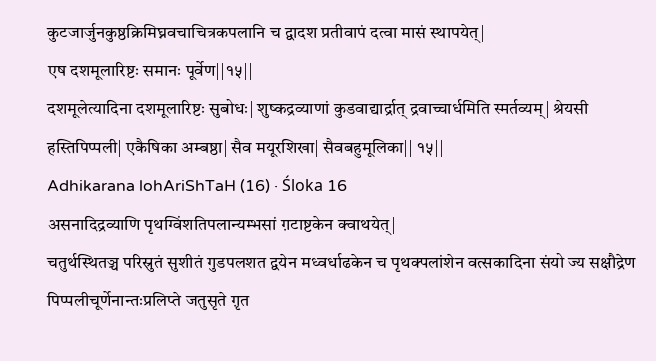कुटजार्जुनकुष्ठक्रिमिघ्नवचाचित्रकपलानि च द्वादश प्रतीवापं दत्वा मासं स्थापयेत्|
एष दशमूलारिष्टः समानः पूर्वेण||१५||
दशमूलेत्यादिना दशमूलारिष्टः सुबोधः| शुष्कद्रव्याणां कुडवाद्यार्द्रात् द्रवाच्चार्धमिति स्मर्तव्यम्| श्रेयसी हस्तिपिप्पली| एकैषिका अम्बष्ठा| सैव मयूरशिखा| सैवबहुमूलिका|| १५||
Adhikarana lohAriShTaH (16) · Śloka 16
असनादिद्रव्याणि पृथग्विंशतिपलान्यम्भसां ग़टाष्टकेन क्वाथयेत्|
चतुर्थस्थितञ्च परिस्रुतं सुशीतं गुडपलशत द्वयेन मध्वर्धाढकेन च पृथक्पलांशेन वत्सकादिना संयो ज्य सक्षौद्रेण पिप्पलीचूर्णेनान्तःप्रलिप्ते जतुसृते ग़ृत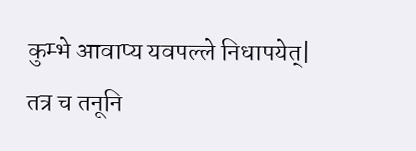कुम्भे आवाप्य यवपल्ले निधापयेत्|
तत्र च तनूनि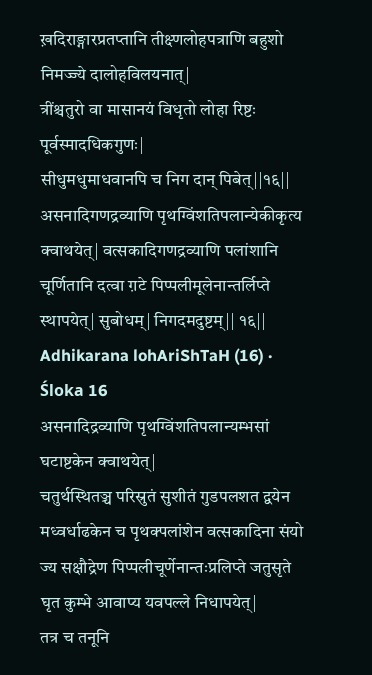ख़दिराङ्गारप्रतप्तानि तीक्ष्णलोहपत्राणि बहुशो निमज्ज्ये दालोहविलयनात्|
त्रींश्चतुरो वा मासानयं विधृतो लोहा रिष्टः पूर्वस्मादधिकगुणः|
सीधुमधुमाधवानपि च निग दान् पिबेत्||१६||
असनादिगणद्रव्याणि पृथग्विंशतिपलान्येकीकृत्य क्वाथयेत्| वत्सकादिगणद्रव्याणि पलांशानि चूर्णितानि दत्वा ग़टे पिप्पलीमूलेनान्तर्लिप्ते स्थापयेत्| सुबोधम्| निगदमदुष्टम्|| १६||
Adhikarana lohAriShTaH (16) · Śloka 16
असनादिद्रव्याणि पृथग्विंशतिपलान्यम्भसां घटाष्टकेन क्वाथयेत्|
चतुर्थस्थितञ्च परिस्रुतं सुशीतं गुडपलशत द्वयेन मध्वर्धाढकेन च पृथक्पलांशेन वत्सकादिना संयो ज्य सक्षौद्रेण पिप्पलीचूर्णेनान्तःप्रलिप्ते जतुसृते घृत कुम्भे आवाप्य यवपल्ले निधापयेत्|
तत्र च तनूनि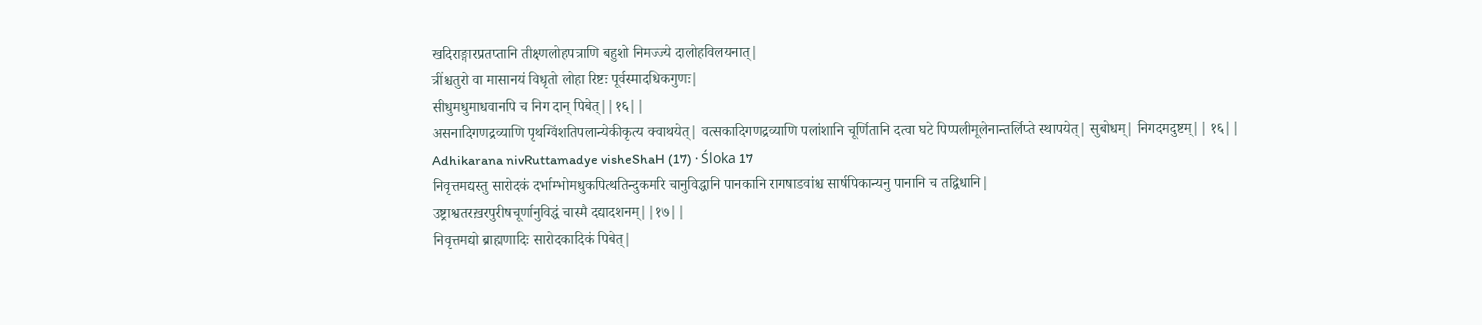खदिराङ्गारप्रतप्तानि तीक्ष्णलोहपत्राणि बहुशो निमज्ज्ये दालोहविलयनात्|
त्रींश्चतुरो वा मासानयं विधृतो लोहा रिष्टः पूर्वस्मादधिकगुणः|
सीधुमधुमाधवानपि च निग दान् पिबेत्||१६||
असनादिगणद्रव्याणि पृथग्विंशतिपलान्येकीकृत्य क्वाथयेत्| वत्सकादिगणद्रव्याणि पलांशानि चूर्णितानि दत्वा घटे पिप्पलीमूलेनान्तर्लिप्ते स्थापयेत्| सुबोधम्| निगदमदुष्टम्|| १६||
Adhikarana nivRuttamadye visheShaH (17) · Śloka 17
निवृत्तमद्यस्तु सारोदकं दर्भाम्भोमधुकपित्थतिन्दुकमरि चानुविद्धानि पानकानि रागषाडवांश्च सार्षपिकान्यनु पानानि च तद्विधानि|
उष्ट्राश्वतरख़रपुरीषचूर्णानुविद्धं चास्मै दद्यादशनम्||१७||
निवृत्तमद्यो ब्राह्मणादिः सारोदकादिकं पिबेत्|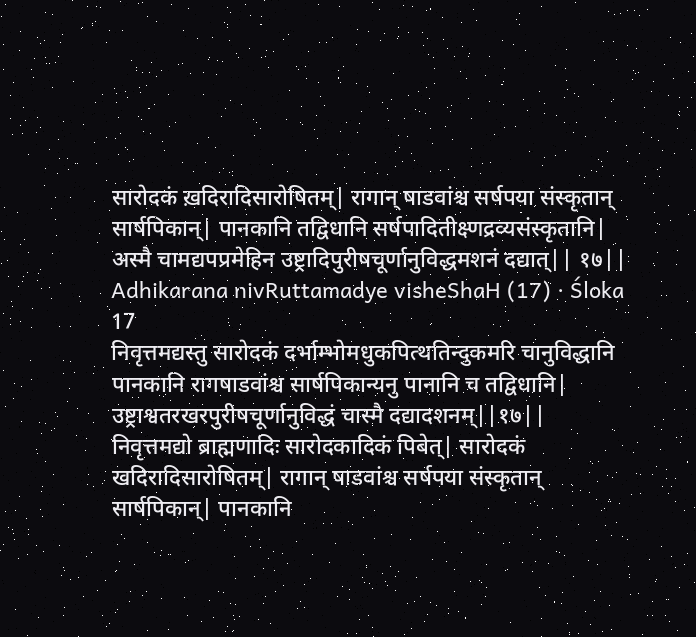सारोदकं ख़दिरादिसारोषितम्| रागान् षाडवांश्च सर्षपया संस्कृतान् सार्षपिकान्| पानकानि तद्विधानि सर्षपादितीक्ष्णद्रव्यसंस्कृतानि| अस्मै चामद्यपप्रमेहिन उष्ट्रादिपुरीषचूर्णानुविद्धमशनं दद्यात्|| १७||
Adhikarana nivRuttamadye visheShaH (17) · Śloka 17
निवृत्तमद्यस्तु सारोदकं दर्भाम्भोमधुकपित्थतिन्दुकमरि चानुविद्धानि पानकानि रागषाडवांश्च सार्षपिकान्यनु पानानि च तद्विधानि|
उष्ट्राश्वतरखरपुरीषचूर्णानुविद्धं चास्मै दद्यादशनम्||१७||
निवृत्तमद्यो ब्राह्मणादिः सारोदकादिकं पिबेत्| सारोदकं खदिरादिसारोषितम्| रागान् षाडवांश्च सर्षपया संस्कृतान् सार्षपिकान्| पानकानि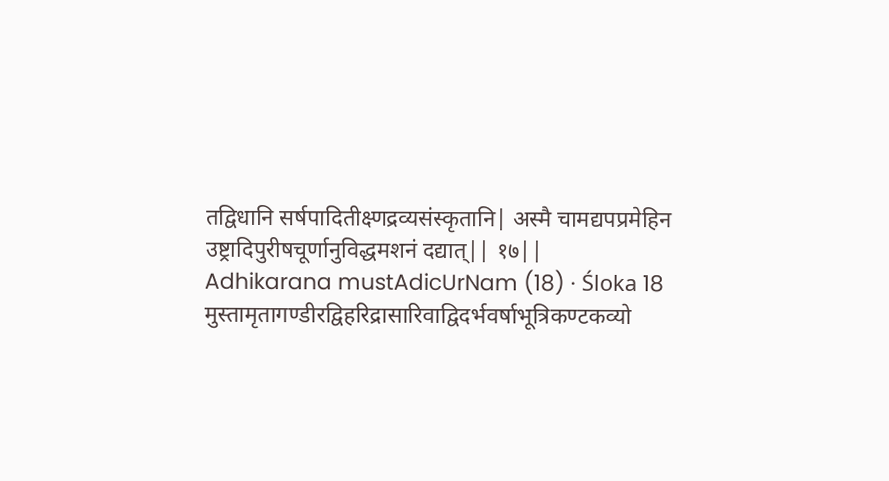तद्विधानि सर्षपादितीक्ष्णद्रव्यसंस्कृतानि| अस्मै चामद्यपप्रमेहिन उष्ट्रादिपुरीषचूर्णानुविद्धमशनं दद्यात्|| १७||
Adhikarana mustAdicUrNam (18) · Śloka 18
मुस्तामृतागण्डीरद्विहरिद्रासारिवाद्विदर्भवर्षाभूत्रिकण्टकव्यो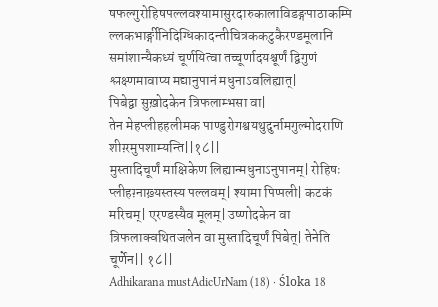षफल्गुरोहिषपल्लवश्यामासुरदारुकालाविडङ्गपाठाकम्पि ल्लकभार्ङ्गीनिदिग्धिकादन्तीचित्रककटुकैरण्डमूलानि समांशान्यैकध्यं चूर्णयित्वा तच्चूर्णादयश्चूर्णं द्विगुणं श्लक्ष्णमावाप्य मद्यानुपानं मधुनाऽवलिह्यात्|
पिबेद्वा सुख़ोदकेन त्रिफलाम्भसा वा|
तेन मेहप्लीहहलीमक पाण्डुरोगश्वयथुदुर्नामगुल्मोदराणि शीग़्रमुपशाम्यन्ति||१८||
मुस्तादिचूर्णं माक्षिकेण लिह्यान्मधुनाऽनुपानम्| रोहिषः प्लीहग़्नाख़्यस्तस्य पल्लवम्| श्यामा पिप्पली| कटकं मरिचम्| एरण्डस्यैव मूलम्| उष्णोदकेन वा त्रिफलाक्वथितजलेन वा मुस्तादिचूर्णं पिबेत्| तेनेति चूर्णेन|| १८||
Adhikarana mustAdicUrNam (18) · Śloka 18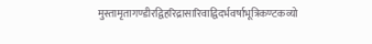मुस्तामृतागण्डीरद्विहरिद्रासारिवाद्विदर्भवर्षाभूत्रिकण्टकव्यो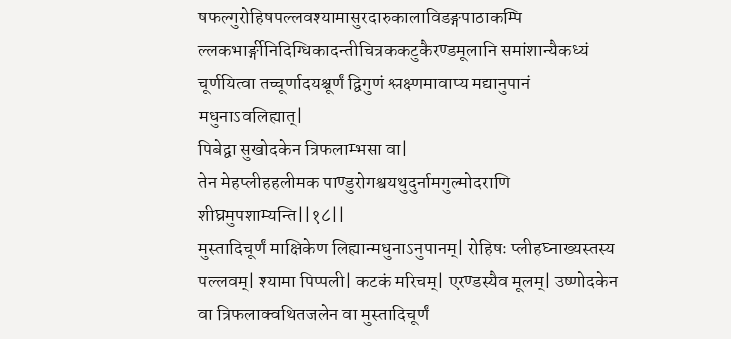षफल्गुरोहिषपल्लवश्यामासुरदारुकालाविडङ्गपाठाकम्पि ल्लकभार्ङ्गीनिदिग्धिकादन्तीचित्रककटुकैरण्डमूलानि समांशान्यैकध्यं चूर्णयित्वा तच्चूर्णादयश्चूर्णं द्विगुणं श्लक्ष्णमावाप्य मद्यानुपानं मधुनाऽवलिह्यात्|
पिबेद्वा सुखोदकेन त्रिफलाम्भसा वा|
तेन मेहप्लीहहलीमक पाण्डुरोगश्वयथुदुर्नामगुल्मोदराणि शीघ्रमुपशाम्यन्ति||१८||
मुस्तादिचूर्णं माक्षिकेण लिह्यान्मधुनाऽनुपानम्| रोहिषः प्लीहघ्नाख्यस्तस्य पल्लवम्| श्यामा पिप्पली| कटकं मरिचम्| एरण्डस्यैव मूलम्| उष्णोदकेन वा त्रिफलाक्वथितजलेन वा मुस्तादिचूर्णं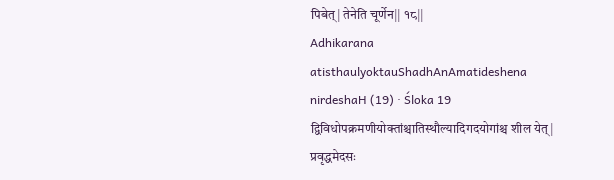पिबेत्| तेनेति चूर्णेन|| १८||
Adhikarana atisthaulyoktauShadhAnAmatideshena nirdeshaH (19) · Śloka 19
द्विविधोपक्रमणीयोक्तांश्चातिस्थौल्यादिगदयोगांश्च शील येत्|
प्रवृद्धमेदसः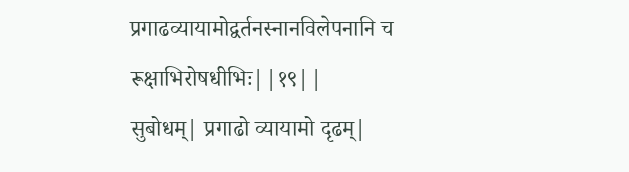प्रगाढव्यायामोद्वर्तनस्नानविलेपनानि च रूक्षाभिरोषधीभिः||१९||
सुबोधम्| प्रगाढो व्यायामो दृढम्|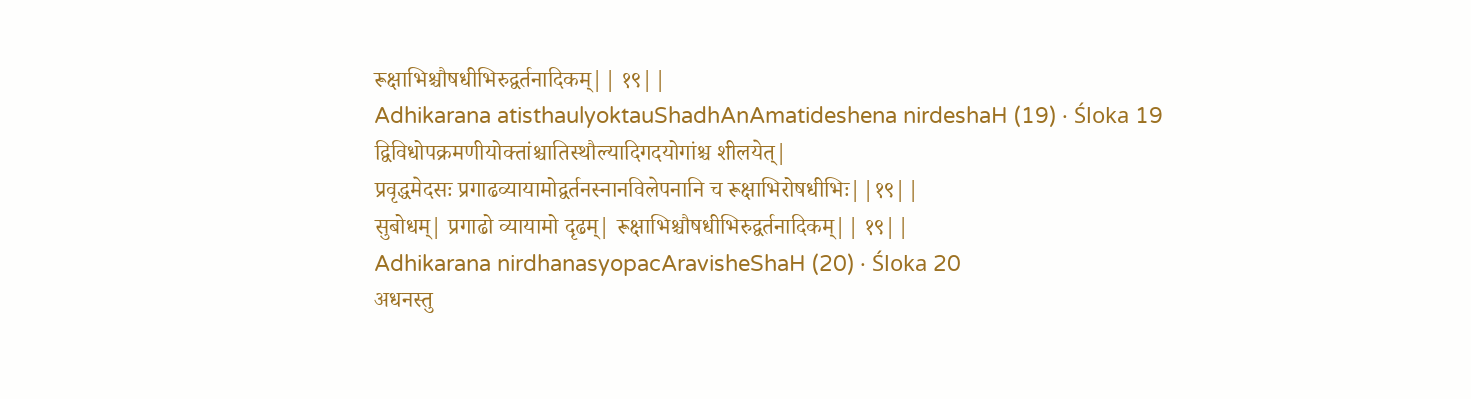रूक्षाभिश्चौषधीभिरुद्वर्तनादिकम्|| १९||
Adhikarana atisthaulyoktauShadhAnAmatideshena nirdeshaH (19) · Śloka 19
द्विविधोपक्रमणीयोक्तांश्चातिस्थौल्यादिगदयोगांश्च शीलयेत्|
प्रवृद्धमेदसः प्रगाढव्यायामोद्वर्तनस्नानविलेपनानि च रूक्षाभिरोषधीभिः||१९||
सुबोधम्| प्रगाढो व्यायामो दृढम्| रूक्षाभिश्चौषधीभिरुद्वर्तनादिकम्|| १९||
Adhikarana nirdhanasyopacAravisheShaH (20) · Śloka 20
अधनस्तु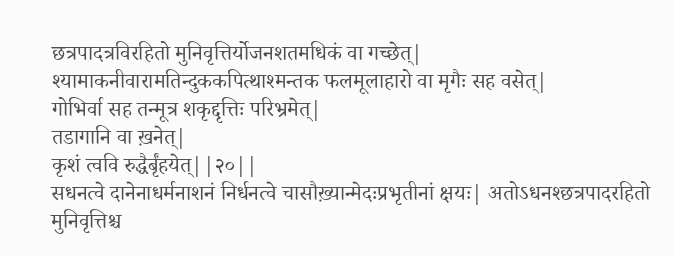छत्रपादत्रविरहितो मुनिवृत्तिर्योजनशतमधिकं वा गच्छेत्|
श्यामाकनीवारामतिन्दुककपित्थाश्मन्तक फलमूलाहारो वा मृगैः सह वसेत्|
गोभिर्वा सह तन्मूत्र शकृद्दृत्तिः परिभ्रमेत्|
तडागानि वा ख़नेत्|
कृशं त्ववि रुद्धैर्बृंहयेत्||२०||
सधनत्वे दानेनाधर्मनाशनं निर्धनत्वे चासौख़्यान्मेदःप्रभृतीनां क्षयः| अतोऽधनश्छत्रपादरहितो मुनिवृत्तिश्च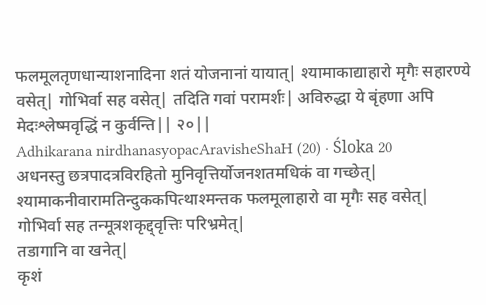फलमूलतृणधान्याशनादिना शतं योजनानां यायात्| श्यामाकाद्याहारो मृगैः सहारण्ये वसेत्| गोभिर्वा सह वसेत्| तदिति गवां परामर्शः| अविरुद्धा ये बृंहणा अपि मेदःश्लेष्मवृद्धिं न कुर्वन्ति|| २०||
Adhikarana nirdhanasyopacAravisheShaH (20) · Śloka 20
अधनस्तु छत्रपादत्रविरहितो मुनिवृत्तिर्योजनशतमधिकं वा गच्छेत्|
श्यामाकनीवारामतिन्दुककपित्थाश्मन्तक फलमूलाहारो वा मृगैः सह वसेत्|
गोभिर्वा सह तन्मूत्रशकृद्द्वृत्तिः परिभ्रमेत्|
तडागानि वा खनेत्|
कृशं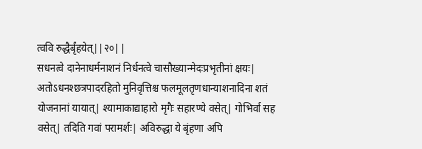त्ववि रुद्धैर्बृंहयेत्||२०||
सधनत्वे दानेनाधर्मनाशनं निर्धनत्वे चासौख्यान्मेदःप्रभृतीनां क्षयः| अतोऽधनश्छत्रपादरहितो मुनिवृत्तिश्च फलमूलतृणधान्याशनादिना शतं योजनानां यायात्| श्यामाकाद्याहारो मृगैः सहारण्ये वसेत्| गोभिर्वा सह वसेत्| तदिति गवां परामर्शः| अविरुद्धा ये बृंहणा अपि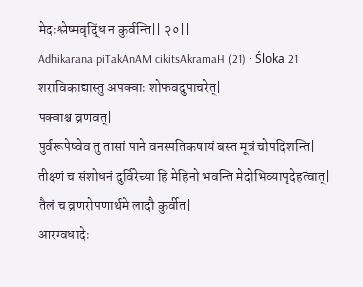मेदःश्लेष्मवृद्धिं न कुर्वन्ति|| २०||
Adhikarana piTakAnAM cikitsAkramaH (21) · Śloka 21
शराविकाद्यास्तु अपक्वाः शोफवदुपाचरेत्|
पक्वाश्च व्रणवत्|
पुर्वरूपेष्वेव तु तासां पाने वनस्पतिकषायं बस्त मूत्रं चोपदिशन्ति|
तीक्ष्णं च संशोधनं दुर्विरेच्या हि मेहिनो भवन्ति मेदोभिव्यापृदेहत्वात्|
तैलं च व्रणरोपणार्थमे लादौ कुर्वीत|
आरग्वधादेः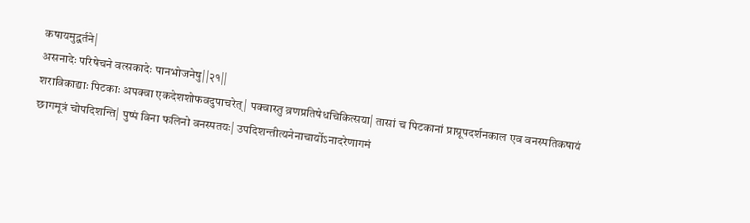कषायमुद्वर्तने|
असनादेः परिषेचने वत्सकादेः पानभोजनेषु||२१||
शराविकाद्याः पिटकाः अपक्वा एकदेशशोफवदुपाचरेत्| पक्वास्तु व्रणप्रतिषेधचिकित्सया| तासां च पिटकानां प्राग्रूपदर्शनकाल एव वनस्पतिकषायं छागमूत्रं चोपदिशन्ति| पुष्पं विना फलिनो वनस्पतयः| उपदिशन्तीत्यनेनाचार्योऽनादरेणागमं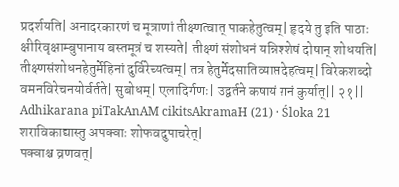प्रदर्शयति| अनादरकारणं च मूत्राणां तीक्ष्णत्वात् पाकहेतुत्वम्| हृदये तु इति पाठाः क्षीरिवृक्षाम्बुपानाय बस्तमूत्रं च शस्यते| तीक्ष्णं संशोधनं यन्निश्शेषं दोषान् शोधयति| तीक्ष्णसंशोधनहेतुर्मेहिनां दुर्विरेच्यत्वम्| तत्र हेतुर्मेदसातिव्याप्तदेहत्वम्| विरेकशब्दो वमनविरेचनयोर्वर्तते| सुबोधम्| एलादिर्गणः| उद्वर्तने कषायं ग़नं कुर्यात्|| २१||
Adhikarana piTakAnAM cikitsAkramaH (21) · Śloka 21
शराविकाद्यास्तु अपक्वाः शोफवदुपाचरेत्|
पक्वाश्च व्रणवत्|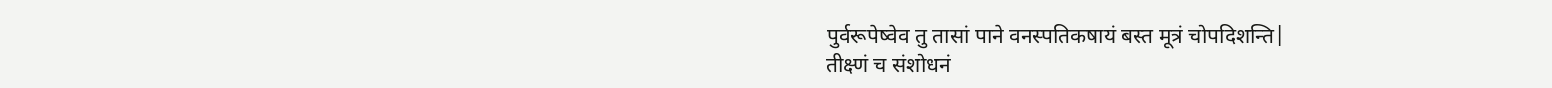पुर्वरूपेष्वेव तु तासां पाने वनस्पतिकषायं बस्त मूत्रं चोपदिशन्ति|
तीक्ष्णं च संशोधनं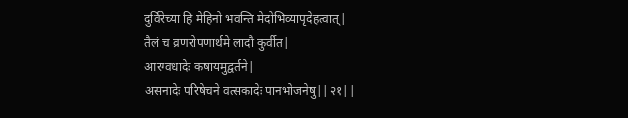दुर्विरेच्या हि मेहिनो भवन्ति मेदोभिव्यापृदेहत्वात्|
तैलं च व्रणरोपणार्थमे लादौ कुर्वीत|
आरग्वधादेः कषायमुद्वर्तने|
असनादेः परिषेचने वत्सकादेः पानभोजनेषु||२१||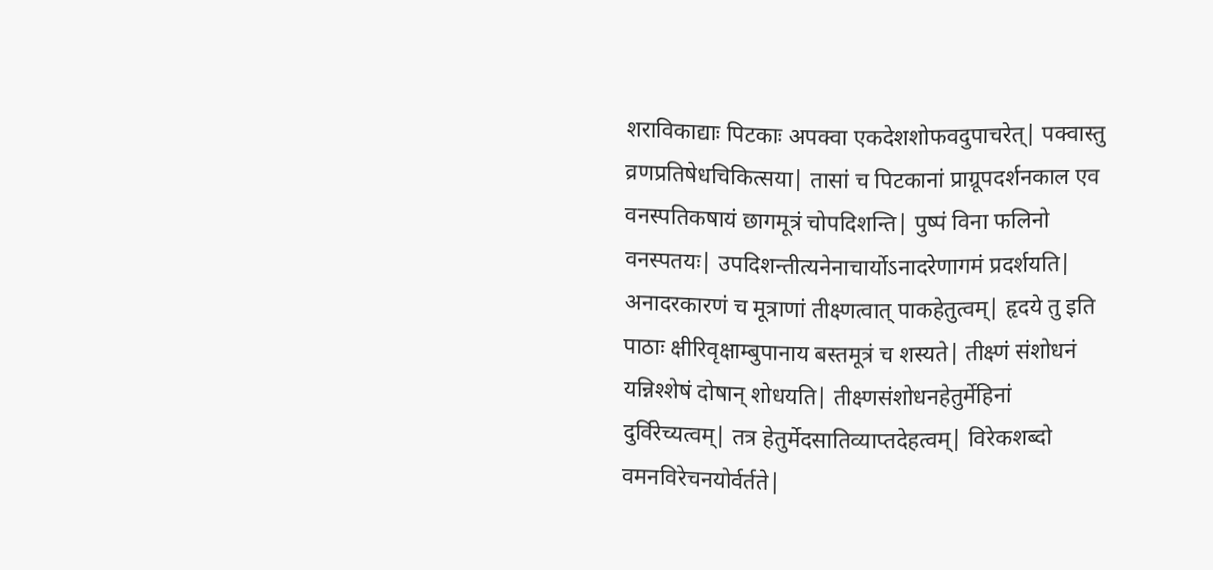शराविकाद्याः पिटकाः अपक्वा एकदेशशोफवदुपाचरेत्| पक्वास्तु व्रणप्रतिषेधचिकित्सया| तासां च पिटकानां प्राग्रूपदर्शनकाल एव वनस्पतिकषायं छागमूत्रं चोपदिशन्ति| पुष्पं विना फलिनो वनस्पतयः| उपदिशन्तीत्यनेनाचार्योऽनादरेणागमं प्रदर्शयति| अनादरकारणं च मूत्राणां तीक्ष्णत्वात् पाकहेतुत्वम्| हृदये तु इति पाठाः क्षीरिवृक्षाम्बुपानाय बस्तमूत्रं च शस्यते| तीक्ष्णं संशोधनं यन्निश्शेषं दोषान् शोधयति| तीक्ष्णसंशोधनहेतुर्मेहिनां दुर्विरेच्यत्वम्| तत्र हेतुर्मेदसातिव्याप्तदेहत्वम्| विरेकशब्दो वमनविरेचनयोर्वर्तते|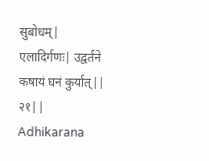सुबोधम्| एलादिर्गणः| उद्वर्तने कषायं घनं कुर्यात्|| २१||
Adhikarana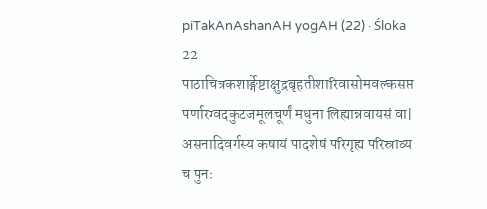piTakAnAshanAH yogAH (22) · Śloka 22
पाठाचित्रकशार्ङ्गेष्टाक्षुद्रबृहतीशारिवासोमवल्कसप्त पर्णारग्वदकुटजमूलचूर्णं मधुना लिह्यान्नवायसं वा|
असनादिवर्गस्य कषायं पादशेषं परिगृह्य परिस्राव्य च पुनः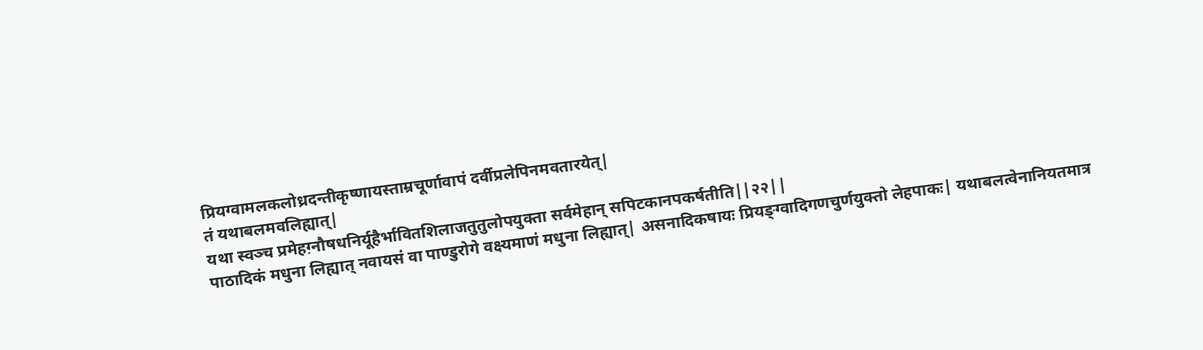प्रियग्वामलकलोध्रदन्तीकृष्णायस्ताम्रचूर्णावापं दर्वीप्रलेपिनमवतारयेत्|
तं यथाबलमवलिह्यात्|
यथा स्वञ्च प्रमेहग़्नौषधनिर्यूहैर्भावितशिलाजतुतुलोपयुक्ता सर्वमेहान् सपिटकानपकर्षतीति||२२||
पाठादिकं मधुना लिह्यात् नवायसं वा पाण्डुरोगे वक्ष्यमाणं मधुना लिह्यात्| असनादिकषायः प्रियङ्ग्वादिगणचुर्णयुक्तो लेहपाकः| यथाबलत्वेनानियतमात्र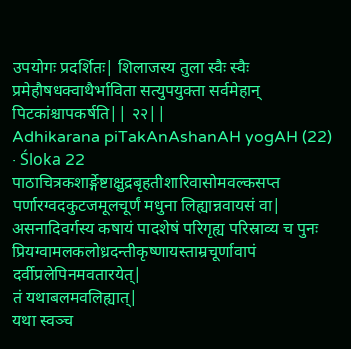उपयोगः प्रदर्शितः| शिलाजस्य तुला स्वैः स्वैः प्रमेहौषधक्वाथैर्भाविता सत्युपयुक्ता सर्वमेहान् पिटकांश्चापकर्षति|| २२||
Adhikarana piTakAnAshanAH yogAH (22) · Śloka 22
पाठाचित्रकशार्ङ्गेष्टाक्षुद्रबृहतीशारिवासोमवल्कसप्त पर्णारग्वदकुटजमूलचूर्णं मधुना लिह्यान्नवायसं वा|
असनादिवर्गस्य कषायं पादशेषं परिगृह्य परिस्राव्य च पुनः प्रियग्वामलकलोध्रदन्तीकृष्णायस्ताम्रचूर्णावापं दर्वीप्रलेपिनमवतारयेत्|
तं यथाबलमवलिह्यात्|
यथा स्वञ्च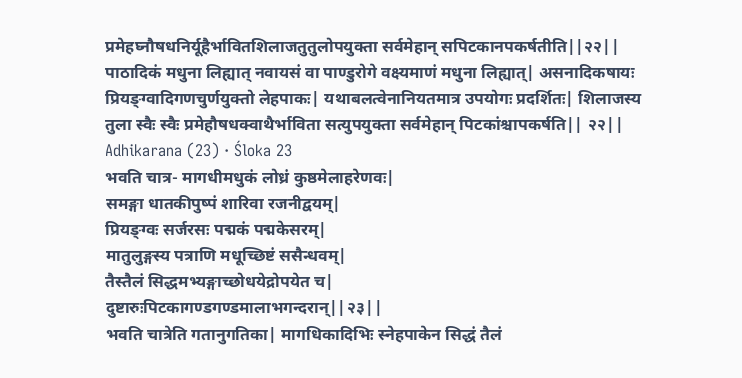प्रमेहघ्नौषधनिर्यूहैर्भावितशिलाजतुतुलोपयुक्ता सर्वमेहान् सपिटकानपकर्षतीति||२२||
पाठादिकं मधुना लिह्यात् नवायसं वा पाण्डुरोगे वक्ष्यमाणं मधुना लिह्यात्| असनादिकषायः प्रियङ्ग्वादिगणचुर्णयुक्तो लेहपाकः| यथाबलत्वेनानियतमात्र उपयोगः प्रदर्शितः| शिलाजस्य तुला स्वैः स्वैः प्रमेहौषधक्वाथैर्भाविता सत्युपयुक्ता सर्वमेहान् पिटकांश्चापकर्षति|| २२||
Adhikarana (23) · Śloka 23
भवति चात्र- मागधीमधुकं लोध्रं कुष्ठमेलाहरेणवः|
समङ्गा धातकीपुष्पं शारिवा रजनीद्वयम्|
प्रियङ्ग्वः सर्जरसः पद्मकं पद्मकेसरम्|
मातुलुङ्गस्य पत्राणि मधूच्छिष्टं ससैन्धवम्|
तैस्तैलं सिद्धमभ्यङ्गाच्छोधयेद्रोपयेत च|
दुष्टारुःपिटकागण्डगण्डमालाभगन्दरान्||२३||
भवति चात्रेति गतानुगतिका| मागधिकादिभिः स्नेहपाकेन सिद्धं तैलं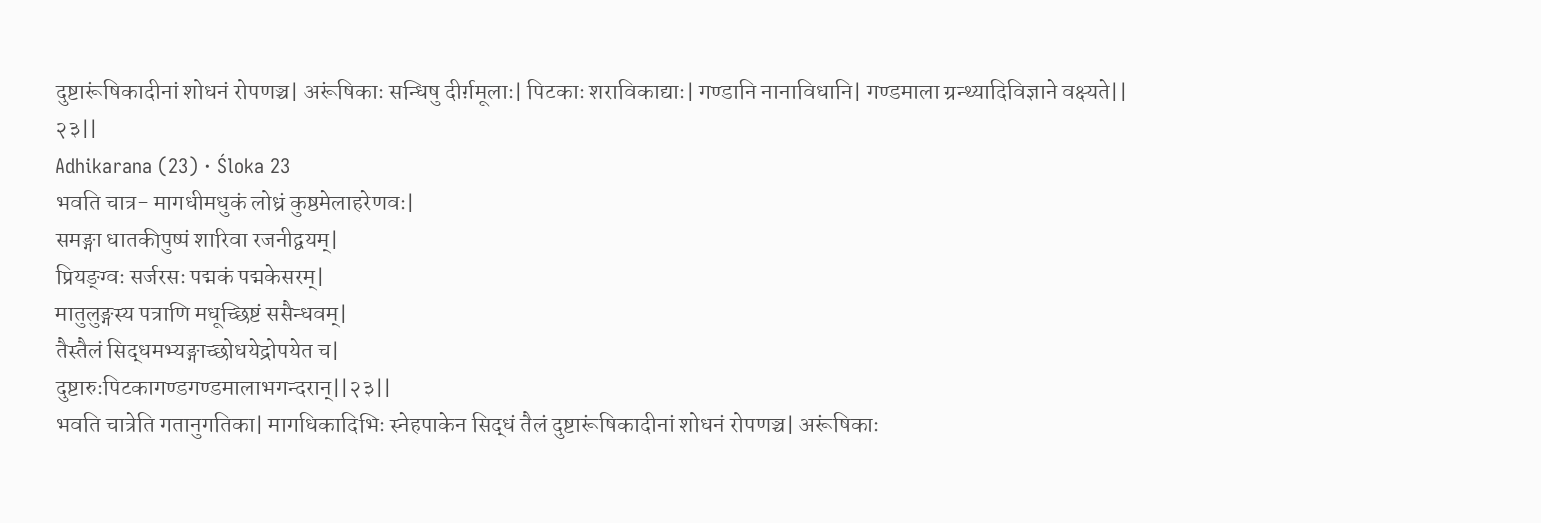दुष्टारूंषिकादीनां शोधनं रोपणञ्च| अरूंषिकाः सन्धिषु दीर्ग़मूलाः| पिटकाः शराविकाद्याः| गण्डानि नानाविधानि| गण्डमाला ग्रन्थ्यादिविज्ञाने वक्ष्यते|| २३||
Adhikarana (23) · Śloka 23
भवति चात्र- मागधीमधुकं लोध्रं कुष्ठमेलाहरेणवः|
समङ्गा धातकीपुष्पं शारिवा रजनीद्वयम्|
प्रियङ्ग्वः सर्जरसः पद्मकं पद्मकेसरम्|
मातुलुङ्गस्य पत्राणि मधूच्छिष्टं ससैन्धवम्|
तैस्तैलं सिद्धमभ्यङ्गाच्छोधयेद्रोपयेत च|
दुष्टारुःपिटकागण्डगण्डमालाभगन्दरान्||२३||
भवति चात्रेति गतानुगतिका| मागधिकादिभिः स्नेहपाकेन सिद्धं तैलं दुष्टारूंषिकादीनां शोधनं रोपणञ्च| अरूंषिकाः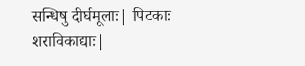सन्धिषु दीर्घमूलाः| पिटकाः शराविकाद्याः|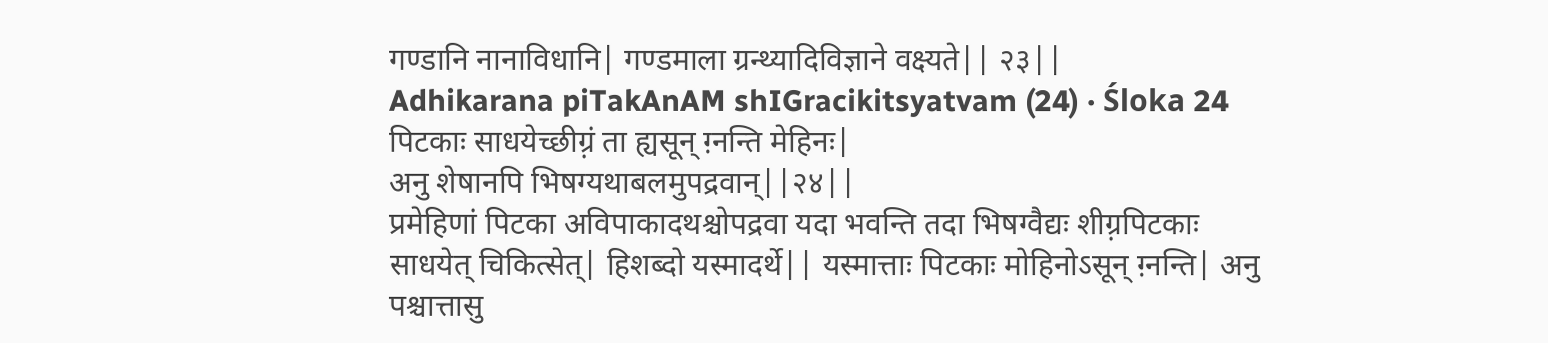गण्डानि नानाविधानि| गण्डमाला ग्रन्थ्यादिविज्ञाने वक्ष्यते|| २३||
Adhikarana piTakAnAM shIGracikitsyatvam (24) · Śloka 24
पिटकाः साधयेच्छीग़्रं ता ह्यसून् ग़्नन्ति मेहिनः|
अनु शेषानपि भिषग्यथाबलमुपद्रवान्||२४||
प्रमेहिणां पिटका अविपाकादथश्चोपद्रवा यदा भवन्ति तदा भिषग्वैद्यः शीग़्रपिटकाः साधयेत् चिकित्सेत्| हिशब्दो यस्मादर्थे|| यस्मात्ताः पिटकाः मोहिनोऽसून् ग़्नन्ति| अनु पश्चात्तासु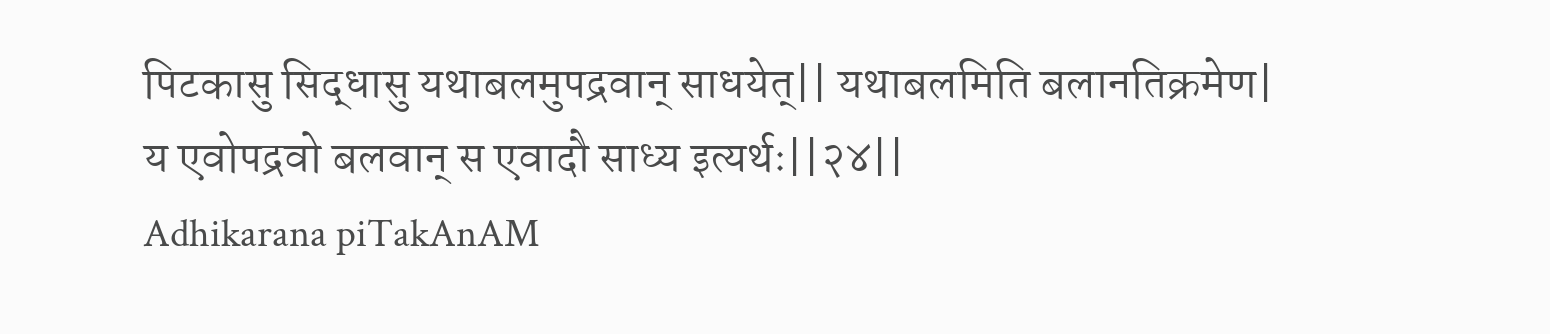पिटकासु सिद्धासु यथाबलमुपद्रवान् साधयेत्|| यथाबलमिति बलानतिक्रमेण| य एवोपद्रवो बलवान् स एवादौ साध्य इत्यर्थः||२४||
Adhikarana piTakAnAM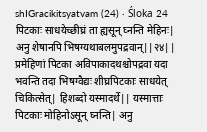shIGracikitsyatvam (24) · Śloka 24
पिटकाः साधयेच्छीघ्रं ता ह्यसून् घ्नन्ति मेहिनः|
अनु शेषानपि भिषग्यथाबलमुपद्रवान्||२४||
प्रमेहिणां पिटका अविपाकादथश्चोपद्रवा यदा भवन्ति तदा भिषग्वैद्यः शीघ्रपिटकाः साधयेत् चिकित्सेत्| हिशब्दो यस्मादर्थे|| यस्मात्ताः पिटकाः मोहिनोऽसून् घ्नन्ति| अनु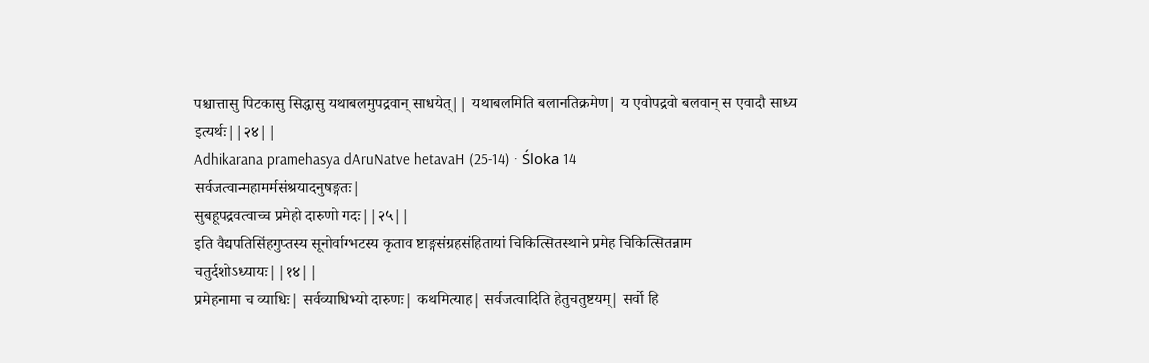पश्चात्तासु पिटकासु सिद्धासु यथाबलमुपद्रवान् साधयेत्|| यथाबलमिति बलानतिक्रमेण| य एवोपद्रवो बलवान् स एवादौ साध्य इत्यर्थः||२४||
Adhikarana pramehasya dAruNatve hetavaH (25-14) · Śloka 14
सर्वजत्वान्महामर्मसंश्रयादनुषङ्गतः|
सुबहूपद्रवत्वाच्च प्रमेहो दारुणो गदः||२५||
इति वैद्यपतिसिंहगुप्तस्य सूनोर्वाग्भटस्य कृताव ष्टाङ्गसंग्रहसंहितायां चिकित्सितस्थाने प्रमेह चिकित्सितन्नाम चतुर्दशोऽध्यायः||१४||
प्रमेहनामा च व्याधिः| सर्वव्याधिभ्यो दारुणः| कथमित्याह| सर्वजत्वादिति हेतुचतुष्टयम्| सर्वो हि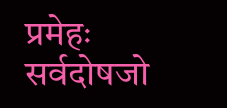प्रमेहः सर्वदोषजो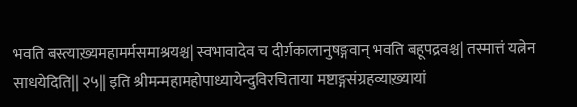भवति बस्त्याख़्यमहामर्मसमाश्रयश्च| स्वभावादेव च दीर्ग़कालानुषङ्गवान् भवति बहूपद्रवश्च| तस्मात्तं यत्नेन साधयेदिति|| २५|| इति श्रीमन्महामहोपाध्यायेन्दुविरचिताया मष्टाङ्गसंग्रहव्याख़्यायां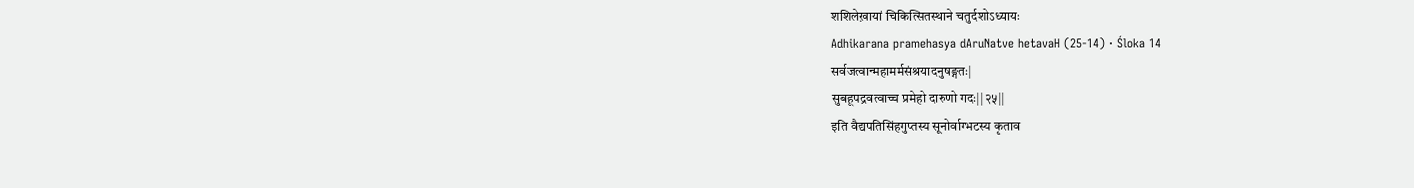शशिलेख़ायां चिकित्सितस्थाने चतुर्दशोऽध्यायः
Adhikarana pramehasya dAruNatve hetavaH (25-14) · Śloka 14
सर्वजत्वान्महामर्मसंश्रयादनुषङ्गतः|
सुबहूपद्रवत्वाच्च प्रमेहो दारुणो गदः||२५||
इति वैद्यपतिसिंहगुप्तस्य सूनोर्वाग्भटस्य कृताव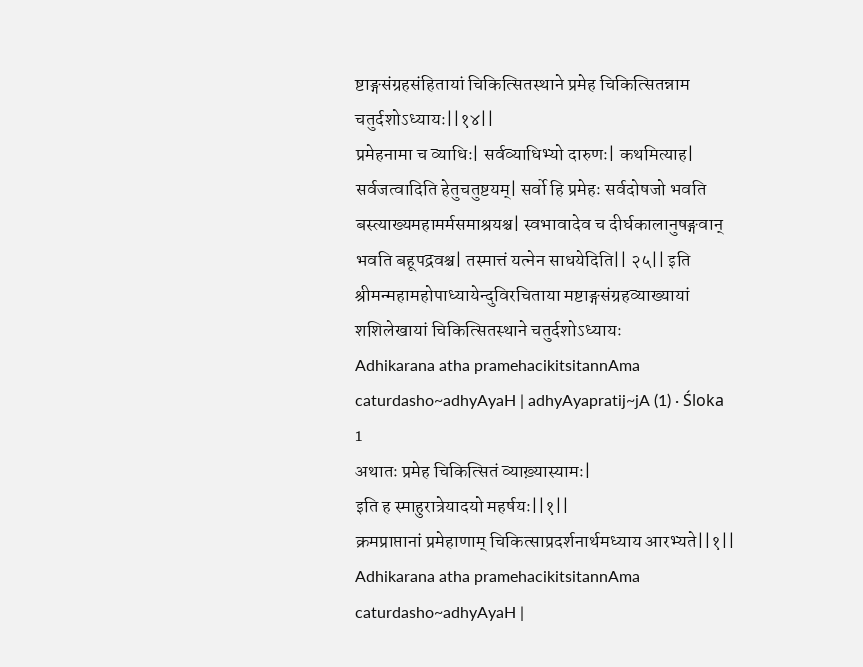ष्टाङ्गसंग्रहसंहितायां चिकित्सितस्थाने प्रमेह चिकित्सितन्नाम चतुर्दशोऽध्यायः||१४||
प्रमेहनामा च व्याधिः| सर्वव्याधिभ्यो दारुणः| कथमित्याह| सर्वजत्वादिति हेतुचतुष्टयम्| सर्वो हि प्रमेहः सर्वदोषजो भवति बस्त्याख्यमहामर्मसमाश्रयश्च| स्वभावादेव च दीर्घकालानुषङ्गवान् भवति बहूपद्रवश्च| तस्मात्तं यत्नेन साधयेदिति|| २५|| इति श्रीमन्महामहोपाध्यायेन्दुविरचिताया मष्टाङ्गसंग्रहव्याख्यायां शशिलेखायां चिकित्सितस्थाने चतुर्दशोऽध्यायः
Adhikarana atha pramehacikitsitannAma caturdasho~adhyAyaH | adhyAyapratij~jA (1) · Śloka 1
अथातः प्रमेह चिकित्सितं व्याख़्यास्यामः|
इति ह स्माहुरात्रेयादयो महर्षयः||१||
क्रमप्राप्तानां प्रमेहाणाम् चिकित्साप्रदर्शनार्थमध्याय आरभ्यते||१||
Adhikarana atha pramehacikitsitannAma caturdasho~adhyAyaH |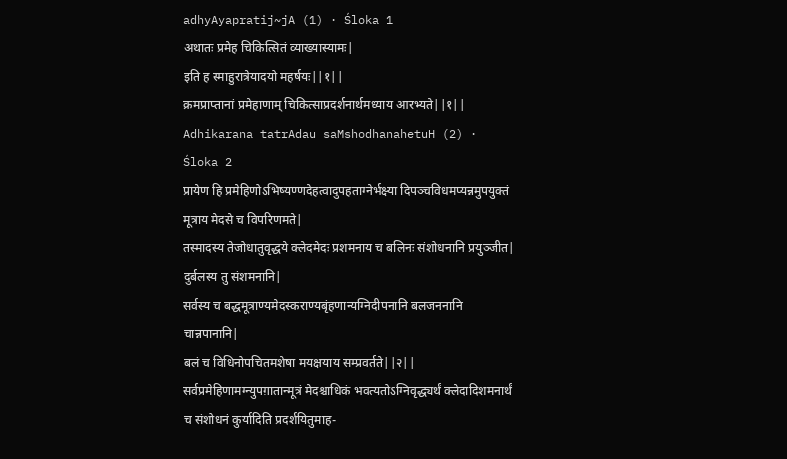adhyAyapratij~jA (1) · Śloka 1
अथातः प्रमेह चिकित्सितं व्याख्यास्यामः|
इति ह स्माहुरात्रेयादयो महर्षयः||१||
क्रमप्राप्तानां प्रमेहाणाम् चिकित्साप्रदर्शनार्थमध्याय आरभ्यते||१||
Adhikarana tatrAdau saMshodhanahetuH (2) · Śloka 2
प्रायेण हि प्रमेहिणोऽभिष्यण्णदेहत्वादुपहताग्नेर्भक्ष्या दिपञ्चविधमप्यन्नमुपयुक्तं मूत्राय मेदसे च विपरिणमते|
तस्मादस्य तेजोधातुवृद्धये क्लेदमेदः प्रशमनाय च बलिनः संशोधनानि प्रयुञ्जीत|
दुर्बलस्य तु संशमनानि|
सर्वस्य च बद्धमूत्राण्यमेदस्कराण्यबृंहणान्यग्निदीपनानि बलजननानि चान्नपानानि|
बलं च विधिनोपचितमशेषा मयक्षयाय सम्प्रवर्तते||२||
सर्वप्रमेहिणामग्न्युपग़ातान्मूत्रं मेदश्चाधिकं भवत्यतोऽग्निवृद्ध्यर्थं क्लेदादिशमनार्थं च संशोधनं कुर्यादिति प्रदर्शयितुमाह-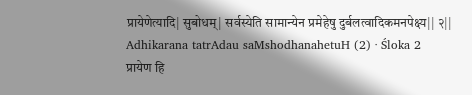प्रायेणेत्यादि| सुबोधम्| सर्वस्येति सामान्येन प्रमेहेषु दुर्बलत्वादिकमनपेक्ष्य|| २||
Adhikarana tatrAdau saMshodhanahetuH (2) · Śloka 2
प्रायेण हि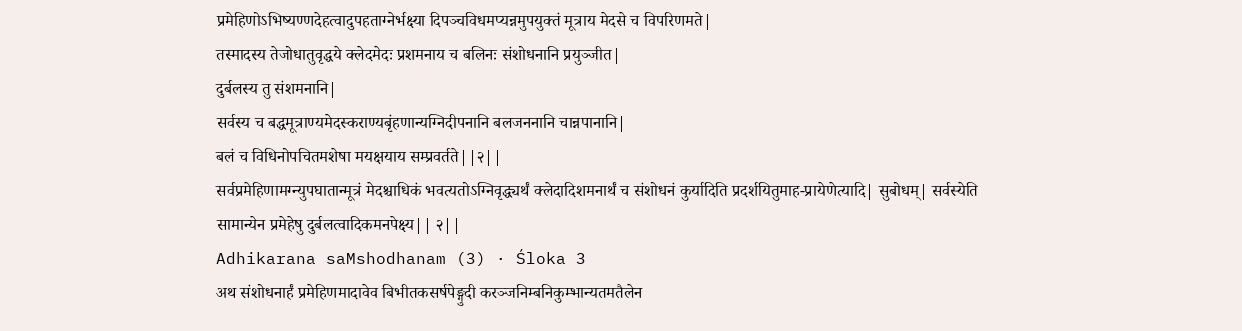प्रमेहिणोऽभिष्यण्णदेहत्वादुपहताग्नेर्भक्ष्या दिपञ्चविधमप्यन्नमुपयुक्तं मूत्राय मेदसे च विपरिणमते|
तस्मादस्य तेजोधातुवृद्धये क्लेदमेदः प्रशमनाय च बलिनः संशोधनानि प्रयुञ्जीत|
दुर्बलस्य तु संशमनानि|
सर्वस्य च बद्धमूत्राण्यमेदस्कराण्यबृंहणान्यग्निदीपनानि बलजननानि चान्नपानानि|
बलं च विधिनोपचितमशेषा मयक्षयाय सम्प्रवर्तते||२||
सर्वप्रमेहिणामग्न्युपघातान्मूत्रं मेदश्चाधिकं भवत्यतोऽग्निवृद्ध्यर्थं क्लेदादिशमनार्थं च संशोधनं कुर्यादिति प्रदर्शयितुमाह-प्रायेणेत्यादि| सुबोधम्| सर्वस्येति सामान्येन प्रमेहेषु दुर्बलत्वादिकमनपेक्ष्य|| २||
Adhikarana saMshodhanam (3) · Śloka 3
अथ संशोधनार्हं प्रमेहिणमादावेव बिभीतकसर्षपेङ्गुदी करञ्जनिम्बनिकुम्भान्यतमतैलेन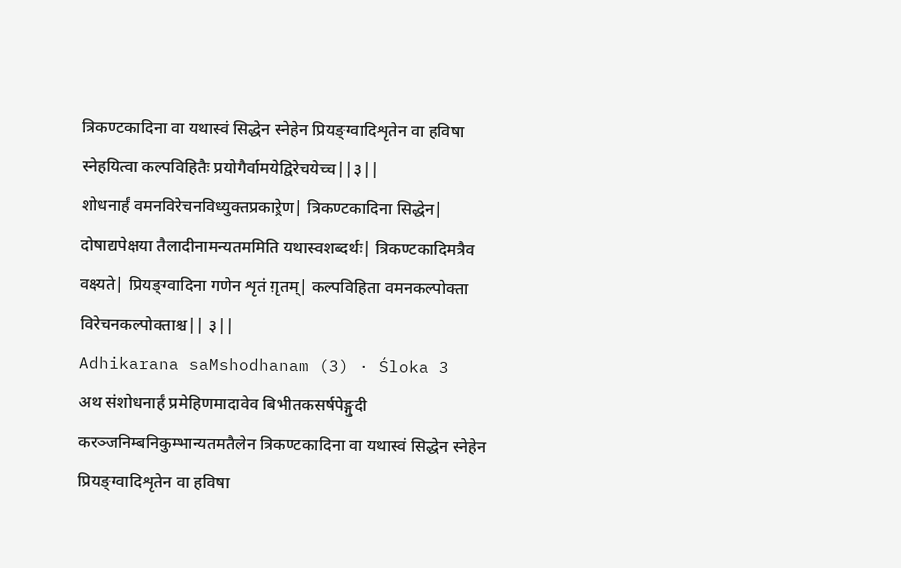त्रिकण्टकादिना वा यथास्वं सिद्धेन स्नेहेन प्रियङ्ग्वादिशृतेन वा हविषा स्नेहयित्वा कल्पविहितैः प्रयोगैर्वामयेद्विरेचयेच्च||३||
शोधनार्हं वमनविरेचनविध्युक्तप्रकाऱ्रेण| त्रिकण्टकादिना सिद्धेन| दोषाद्यपेक्षया तैलादीनामन्यतममिति यथास्वशब्दर्थः| त्रिकण्टकादिमत्रैव वक्ष्यते| प्रियङ्ग्वादिना गणेन शृतं ग़ृतम्| कल्पविहिता वमनकल्पोक्ता विरेचनकल्पोक्ताश्च|| ३||
Adhikarana saMshodhanam (3) · Śloka 3
अथ संशोधनार्हं प्रमेहिणमादावेव बिभीतकसर्षपेङ्गुदी करञ्जनिम्बनिकुम्भान्यतमतैलेन त्रिकण्टकादिना वा यथास्वं सिद्धेन स्नेहेन प्रियङ्ग्वादिशृतेन वा हविषा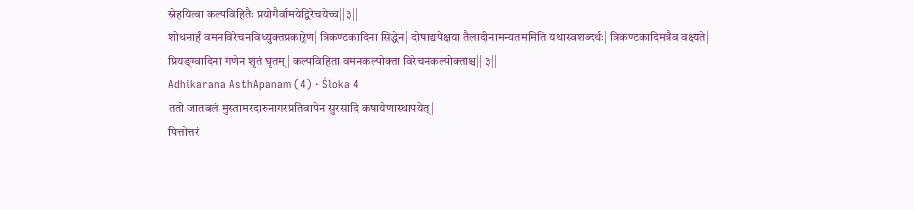स्नेहयित्वा कल्पविहितैः प्रयोगैर्वामयेद्विरेचयेच्च||३||
शोधनार्हं वमनविरेचनविध्युक्तप्रकाऱ्रेण| त्रिकण्टकादिना सिद्धेन| दोषाद्यपेक्षया तैलादीनामन्यतममिति यथास्वशब्दर्थः| त्रिकण्टकादिमत्रैव वक्ष्यते| प्रियङ्ग्वादिना गणेन शृतं घृतम्| कल्पविहिता वमनकल्पोक्ता विरेचनकल्पोक्ताश्च|| ३||
Adhikarana AsthApanam (4) · Śloka 4
ततो जातबलं मुस्तामरदारुनागरप्रतिवापेन सुरसादि कषायेणास्थापयेत्|
पित्तोत्तरं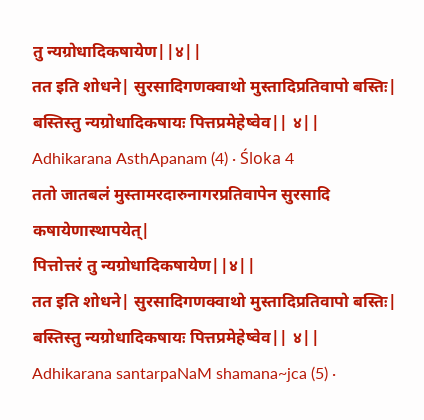तु न्यग्रोधादिकषायेण||४||
तत इति शोधने| सुरसादिगणक्वाथो मुस्तादिप्रतिवापो बस्तिः| बस्तिस्तु न्यग्रोधादिकषायः पित्तप्रमेहेष्वेव|| ४||
Adhikarana AsthApanam (4) · Śloka 4
ततो जातबलं मुस्तामरदारुनागरप्रतिवापेन सुरसादि कषायेणास्थापयेत्|
पित्तोत्तरं तु न्यग्रोधादिकषायेण||४||
तत इति शोधने| सुरसादिगणक्वाथो मुस्तादिप्रतिवापो बस्तिः| बस्तिस्तु न्यग्रोधादिकषायः पित्तप्रमेहेष्वेव|| ४||
Adhikarana santarpaNaM shamana~jca (5) ·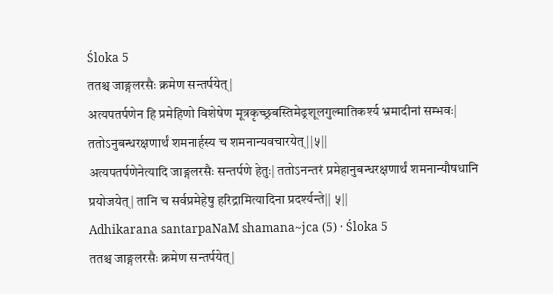Śloka 5
ततश्च जाङ्गलरसैः क्रमेण सन्तर्पयेत्|
अत्यपतर्पणेन हि प्रमेहिणो विशेषेण मूत्रकृच्छ्रबस्तिमेढ्रशूलगुल्मातिकर्श्य भ्रमादीनां सम्भवः|
ततोऽनुबन्धरक्षणार्थं शमनार्हस्य च शमनान्यवचारयेत्||५||
अत्यपतर्पणेनेत्यादि जाङ्गलरसैः सन्तर्पणे हेतुः| ततोऽनन्तरं प्रमेहानुबन्धरक्षणार्थं शमनान्यौषधानि प्रयोजयेत्| तानि च सर्वप्रमेहेषु हरिद्रामित्यादिना प्रदर्श्यन्ते|| ५||
Adhikarana santarpaNaM shamana~jca (5) · Śloka 5
ततश्च जाङ्गलरसैः क्रमेण सन्तर्पयेत्|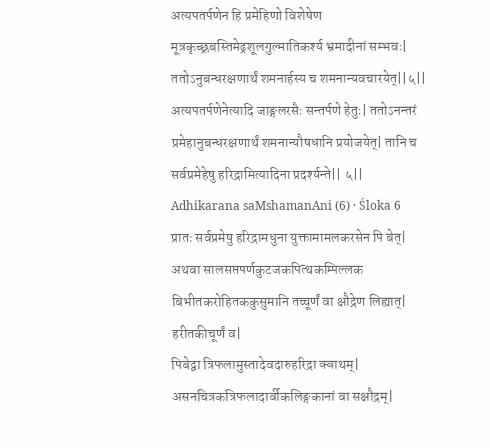अत्यपतर्पणेन हि प्रमेहिणो विशेषेण मूत्रकृच्छ्रबस्तिमेढ्रशूलगुल्मातिकर्श्य भ्रमादीनां सम्भवः|
ततोऽनुबन्धरक्षणार्थं शमनार्हस्य च शमनान्यवचारयेत्||५||
अत्यपतर्पणेनेत्यादि जाङ्गलरसैः सन्तर्पणे हेतुः| ततोऽनन्तरं प्रमेहानुबन्धरक्षणार्थं शमनान्यौषधानि प्रयोजयेत्| तानि च सर्वप्रमेहेषु हरिद्रामित्यादिना प्रदर्श्यन्ते|| ५||
Adhikarana saMshamanAni (6) · Śloka 6
प्रातः सर्वप्रमेषु हरिद्रामधुना युक्तामामलकरसेन पि बेत्|
अथवा सालसप्तपर्णकुटजकपित्थकम्पिल्लक बिभीतकरोहितककुसुमानि तच्चूर्णं वा क्षौद्रेण लिह्यात्|
हरीतकीचूर्णं व|
पिबेद्वा त्रिफलामुस्तादेवदारुहरिद्रा क्वाथम्|
असनचित्रकत्रिफलादार्वीकलिङ्गकानां वा सक्षौद्रम्|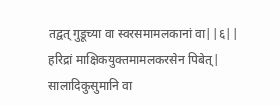तद्वत् गुडूच्या वा स्वरसमामलकानां वा||६||
हरिद्रां माक्षिकयुक्तमामलकरसेन पिबेत्| सालादिकुसुमानि वा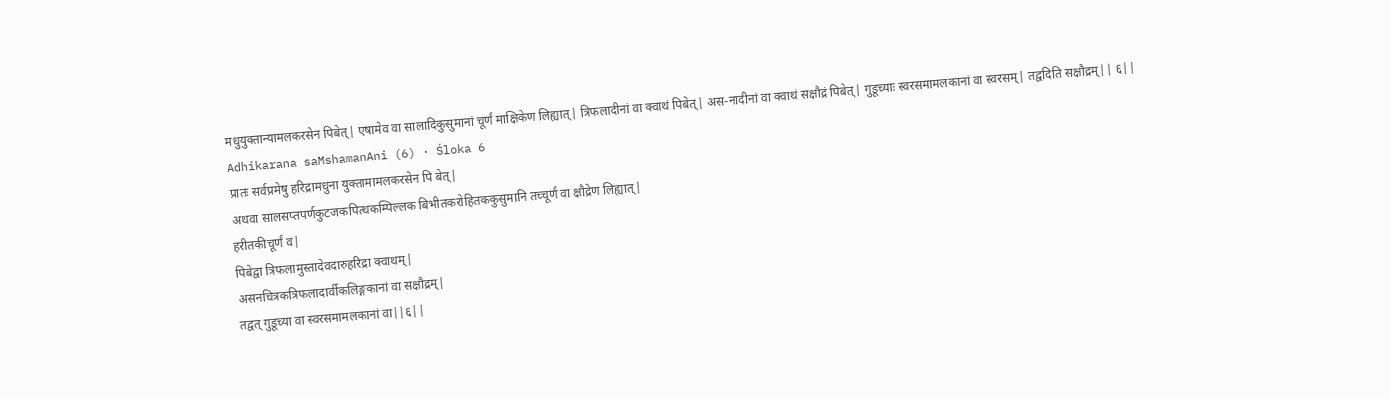मधुयुक्तान्यामलकरसेन पिबेत्| एषामेव वा सालादिकुसुमानां चूर्णं माक्षिकेण लिह्यात्| त्रिफलादीनां वा क्वाथं पिबेत्| अस-नादीनां वा क्वाथं सक्षौद्रं पिबेत्| गुडूच्याः स्वरसमामलकानां वा स्वरसम्| तद्वदिति सक्षौद्रम्|| ६||
Adhikarana saMshamanAni (6) · Śloka 6
प्रातः सर्वप्रमेषु हरिद्रामधुना युक्तामामलकरसेन पि बेत्|
अथवा सालसप्तपर्णकुटजकपित्थकम्पिल्लक बिभीतकरोहितककुसुमानि तच्चूर्णं वा क्षौद्रेण लिह्यात्|
हरीतकीचूर्णं व|
पिबेद्वा त्रिफलामुस्तादेवदारुहरिद्रा क्वाथम्|
असनचित्रकत्रिफलादार्वीकलिङ्गकानां वा सक्षौद्रम्|
तद्वत् गुडूच्या वा स्वरसमामलकानां वा||६||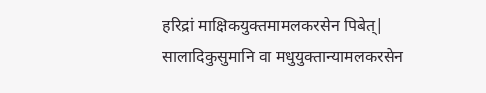हरिद्रां माक्षिकयुक्तमामलकरसेन पिबेत्| सालादिकुसुमानि वा मधुयुक्तान्यामलकरसेन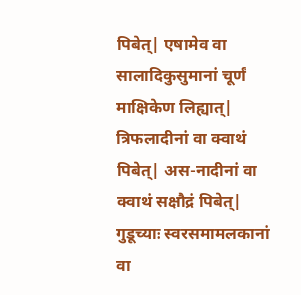पिबेत्| एषामेव वा सालादिकुसुमानां चूर्णं माक्षिकेण लिह्यात्| त्रिफलादीनां वा क्वाथं पिबेत्| अस-नादीनां वा क्वाथं सक्षौद्रं पिबेत्| गुडूच्याः स्वरसमामलकानां वा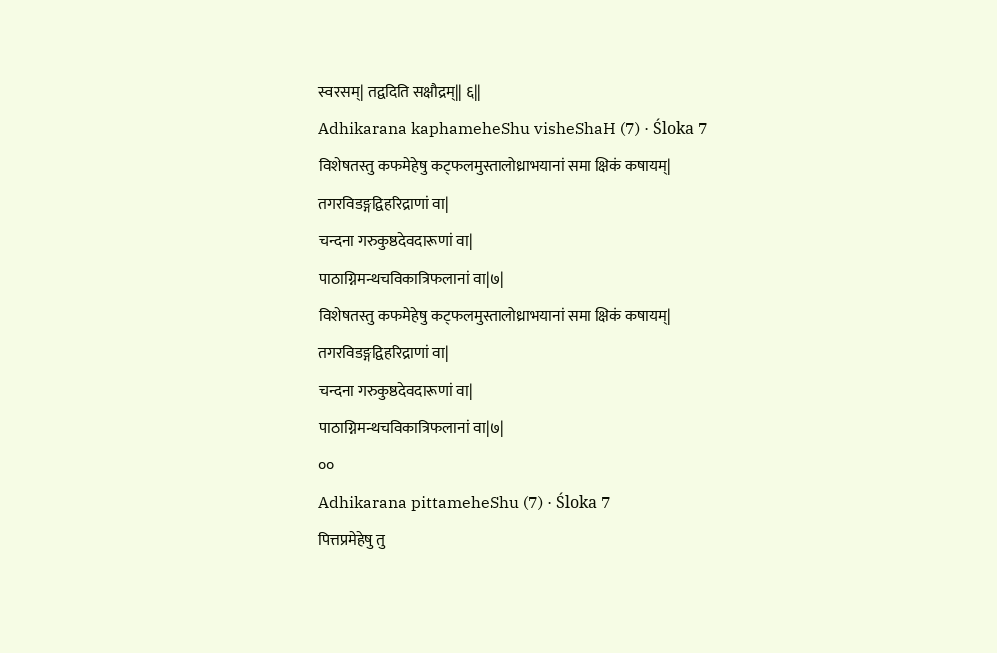स्वरसम्| तद्वदिति सक्षौद्रम्|| ६||
Adhikarana kaphameheShu visheShaH (7) · Śloka 7
विशेषतस्तु कफमेहेषु कट्फलमुस्तालोध्राभयानां समा क्षिकं कषायम्|
तगरविडङ्गद्विहरिद्राणां वा|
चन्दना गरुकुष्ठदेवदारूणां वा|
पाठाग्निमन्थचविकात्रिफलानां वा|७|
विशेषतस्तु कफमेहेषु कट्फलमुस्तालोध्राभयानां समा क्षिकं कषायम्|
तगरविडङ्गद्विहरिद्राणां वा|
चन्दना गरुकुष्ठदेवदारूणां वा|
पाठाग्निमन्थचविकात्रिफलानां वा|७|
००
Adhikarana pittameheShu (7) · Śloka 7
पित्तप्रमेहेषु तु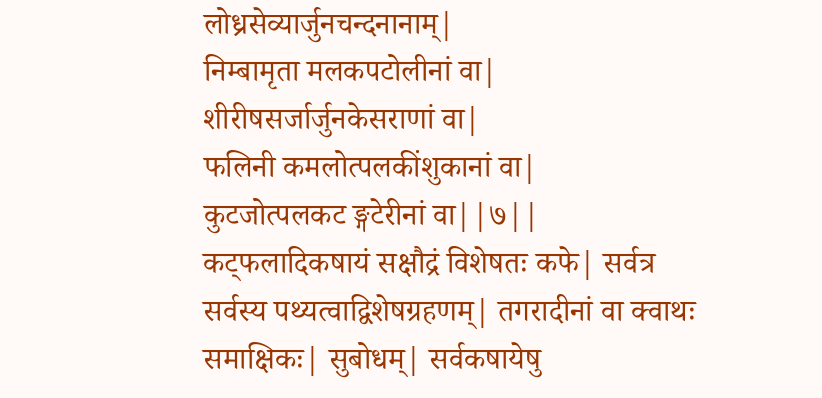लोध्रसेव्यार्जुनचन्दनानाम्|
निम्बामृता मलकपटोलीनां वा|
शीरीषसर्जार्जुनकेसराणां वा|
फलिनी कमलोत्पलकींशुकानां वा|
कुटजोत्पलकट ङ्गटेरीनां वा||७||
कट्फलादिकषायं सक्षौद्रं विशेषतः कफे| सर्वत्र सर्वस्य पथ्यत्वाद्विशेषग्रहणम्| तगरादीनां वा क्वाथः समाक्षिकः| सुबोधम्| सर्वकषायेषु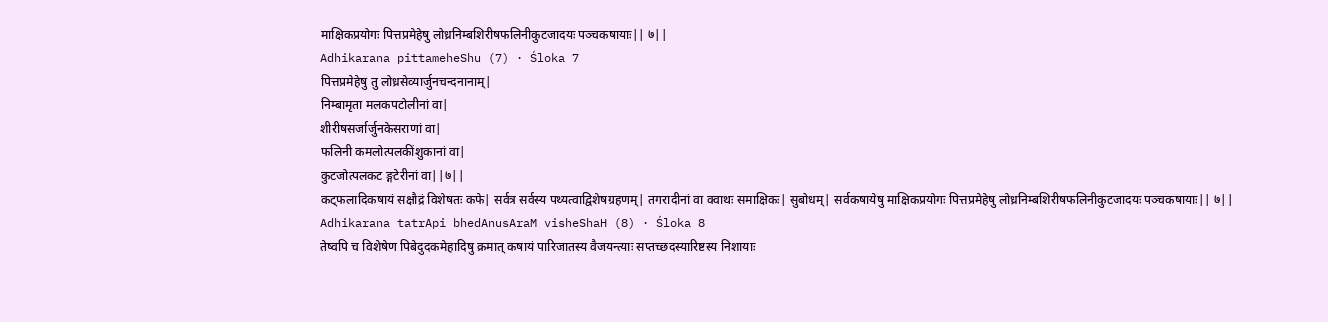माक्षिकप्रयोगः पित्तप्रमेहेषु लोध्रनिम्बशिरीषफलिनीकुटजादयः पञ्चकषायाः|| ७||
Adhikarana pittameheShu (7) · Śloka 7
पित्तप्रमेहेषु तु लोध्रसेव्यार्जुनचन्दनानाम्|
निम्बामृता मलकपटोलीनां वा|
शीरीषसर्जार्जुनकेसराणां वा|
फलिनी कमलोत्पलकींशुकानां वा|
कुटजोत्पलकट ङ्गटेरीनां वा||७||
कट्फलादिकषायं सक्षौद्रं विशेषतः कफे| सर्वत्र सर्वस्य पथ्यत्वाद्विशेषग्रहणम्| तगरादीनां वा क्वाथः समाक्षिकः| सुबोधम्| सर्वकषायेषु माक्षिकप्रयोगः पित्तप्रमेहेषु लोध्रनिम्बशिरीषफलिनीकुटजादयः पञ्चकषायाः|| ७||
Adhikarana tatrApi bhedAnusAraM visheShaH (8) · Śloka 8
तेष्वपि च विशेषेण पिबेदुदकमेहादिषु क्रमात् कषायं पारिजातस्य वैजयन्त्याः सप्तच्छदस्यारिष्टस्य निशायाः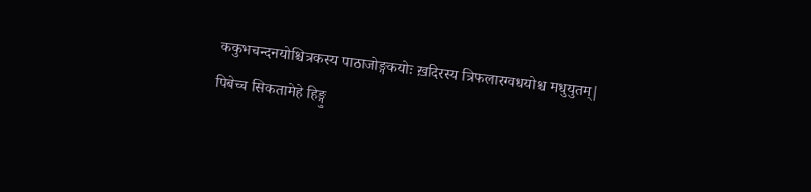ककुभचन्दनयोश्चित्रकस्य पाठाजोङ्गकयोः ख़दिरस्य त्रिफलारग्वधयोश्च मधुयुतम्|
पिबेच्च सिकतामेहे हिङ्गु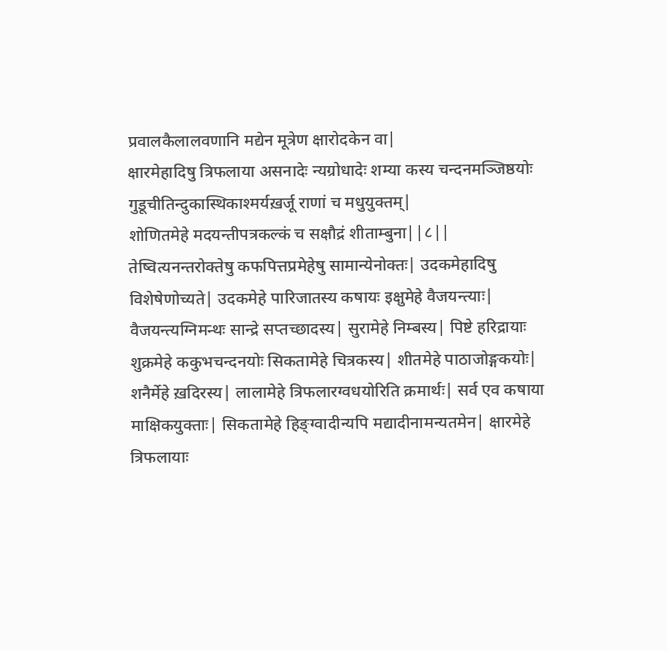प्रवालकैलालवणानि मद्येन मूत्रेण क्षारोदकेन वा|
क्षारमेहादिषु त्रिफलाया असनादेः न्यग्रोधादेः शम्या कस्य चन्दनमञ्जिष्ठयोः गुडूचीतिन्दुकास्थिकाश्मर्यख़र्जू राणां च मधुयुक्तम्|
शोणितमेहे मदयन्तीपत्रकल्कं च सक्षौद्रं शीताम्बुना||८||
तेष्वित्यनन्तरोक्तेषु कफपित्तप्रमेहेषु सामान्येनोक्तः| उदकमेहादिषु विशेषेणोच्यते| उदकमेहे पारिजातस्य कषायः इक्षुमेहे वैजयन्त्याः| वैजयन्त्यग्निमन्थः सान्द्रे सप्तच्छादस्य| सुरामेहे निम्बस्य| पिष्टे हरिद्रायाः शुक्रमेहे ककुभचन्दनयोः सिकतामेहे चित्रकस्य| शीतमेहे पाठाजोङ्गकयोः| शनैर्मेहे ख़दिरस्य| लालामेहे त्रिफलारग्वधयोरिति क्रमार्थः| सर्व एव कषाया माक्षिकयुक्ताः| सिकतामेहे हिङ्ग्वादीन्यपि मद्यादीनामन्यतमेन| क्षारमेहे त्रिफलायाः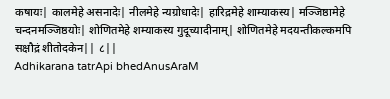कषायः| कालमेहे असनादेः| नीलमेहे न्यग्रोधादेः| हारिद्रमेहे शाम्याकस्य| मञ्जिष्ठामेहे चन्दनमञ्जिष्ठयोः| शोणितमेहे शम्याकस्य गुदूच्यादीनाम्| शोणितमेहे मदयन्तीकल्कमपि सक्षौद्रं शीतोदकेन|| ८||
Adhikarana tatrApi bhedAnusAraM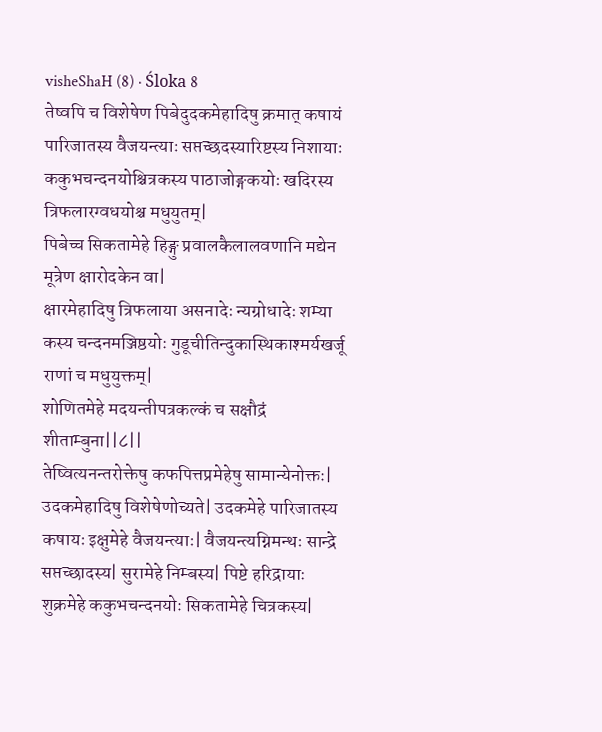visheShaH (8) · Śloka 8
तेष्वपि च विशेषेण पिबेदुदकमेहादिषु क्रमात् कषायं पारिजातस्य वैजयन्त्याः सप्तच्छदस्यारिष्टस्य निशायाः ककुभचन्दनयोश्चित्रकस्य पाठाजोङ्गकयोः खदिरस्य त्रिफलारग्वधयोश्च मधुयुतम्|
पिबेच्च सिकतामेहे हिङ्गु प्रवालकैलालवणानि मद्येन मूत्रेण क्षारोदकेन वा|
क्षारमेहादिषु त्रिफलाया असनादेः न्यग्रोधादेः शम्या कस्य चन्दनमञ्जिष्ठयोः गुडूचीतिन्दुकास्थिकाश्मर्यखर्जू राणां च मधुयुक्तम्|
शोणितमेहे मदयन्तीपत्रकल्कं च सक्षौद्रं शीताम्बुना||८||
तेष्वित्यनन्तरोक्तेषु कफपित्तप्रमेहेषु सामान्येनोक्तः| उदकमेहादिषु विशेषेणोच्यते| उदकमेहे पारिजातस्य कषायः इक्षुमेहे वैजयन्त्याः| वैजयन्त्यग्निमन्थः सान्द्रे सप्तच्छादस्य| सुरामेहे निम्बस्य| पिष्टे हरिद्रायाः शुक्रमेहे ककुभचन्दनयोः सिकतामेहे चित्रकस्य|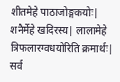शीतमेहे पाठाजोङ्गकयोः| शनैर्मेहे खदिरस्य| लालामेहे त्रिफलारग्वधयोरिति क्रमार्थः| सर्व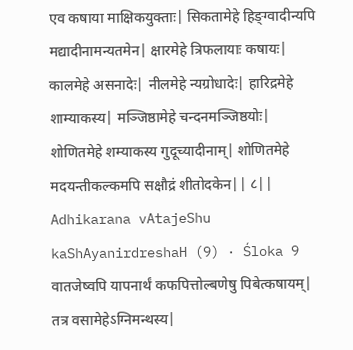एव कषाया माक्षिकयुक्ताः| सिकतामेहे हिङ्ग्वादीन्यपि मद्यादीनामन्यतमेन| क्षारमेहे त्रिफलायाः कषायः| कालमेहे असनादेः| नीलमेहे न्यग्रोधादेः| हारिद्रमेहे शाम्याकस्य| मञ्जिष्ठामेहे चन्दनमञ्जिष्ठयोः| शोणितमेहे शम्याकस्य गुदूच्यादीनाम्| शोणितमेहे मदयन्तीकल्कमपि सक्षौद्रं शीतोदकेन|| ८||
Adhikarana vAtajeShu kaShAyanirdreshaH (9) · Śloka 9
वातजेष्वपि यापनार्थं कफपित्तोल्बणेषु पिबेत्कषायम्|
तत्र वसामेहेऽग्निमन्थस्य|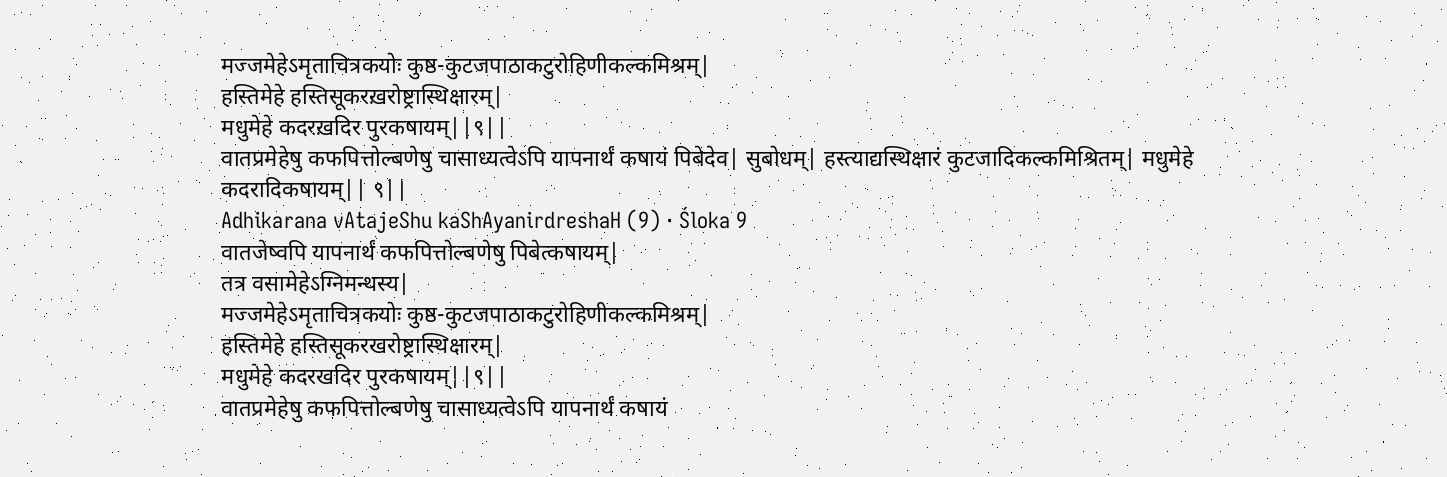मज्जमेहेऽमृताचित्रकयोः कुष्ठ-कुटजपाठाकटुरोहिणीकल्कमिश्रम्|
हस्तिमेहे हस्तिसूकरख़रोष्ट्रास्थिक्षारम्|
मधुमेहे कदरख़दिर पुरकषायम्||९||
वातप्रमेहेषु कफपित्तोल्बणेषु चासाध्यत्वेऽपि यापनार्थं कषायं पिबेदेव| सुबोधम्| हस्त्याद्यस्थिक्षारं कुटजादिकल्कमिश्रितम्| मधुमेहे कदरादिकषायम्|| ९||
Adhikarana vAtajeShu kaShAyanirdreshaH (9) · Śloka 9
वातजेष्वपि यापनार्थं कफपित्तोल्बणेषु पिबेत्कषायम्|
तत्र वसामेहेऽग्निमन्थस्य|
मज्जमेहेऽमृताचित्रकयोः कुष्ठ-कुटजपाठाकटुरोहिणीकल्कमिश्रम्|
हस्तिमेहे हस्तिसूकरखरोष्ट्रास्थिक्षारम्|
मधुमेहे कदरखदिर पुरकषायम्||९||
वातप्रमेहेषु कफपित्तोल्बणेषु चासाध्यत्वेऽपि यापनार्थं कषायं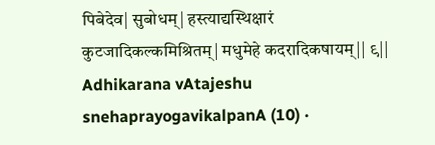पिबेदेव| सुबोधम्| हस्त्याद्यस्थिक्षारं कुटजादिकल्कमिश्रितम्| मधुमेहे कदरादिकषायम्|| ९||
Adhikarana vAtajeshu snehaprayogavikalpanA (10) ·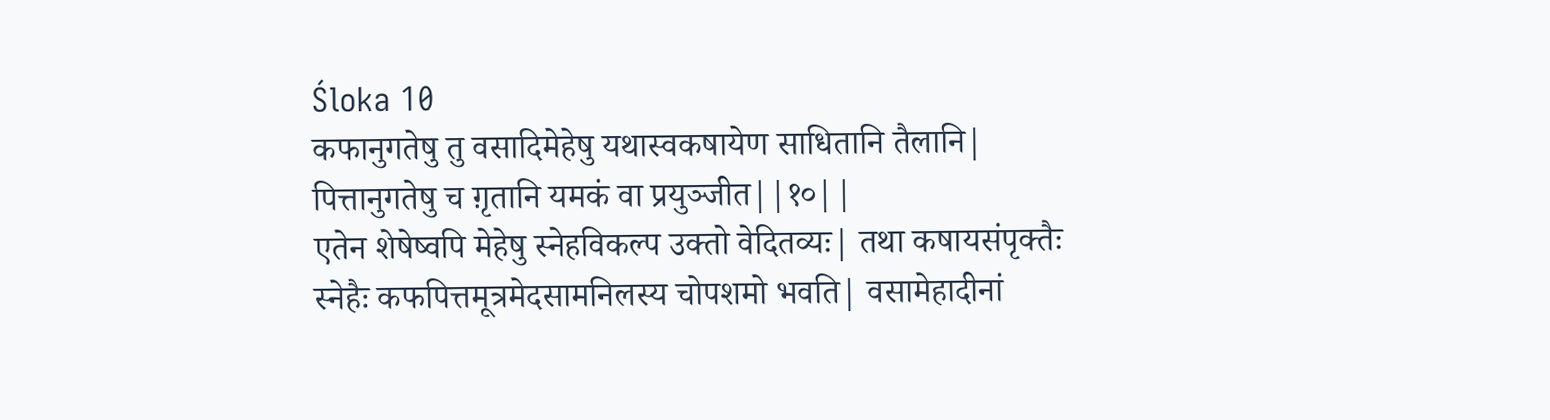Śloka 10
कफानुगतेषु तु वसादिमेहेषु यथास्वकषायेण साधितानि तैलानि|
पित्तानुगतेषु च ग़ृतानि यमकं वा प्रयुञ्जीत||१०||
एतेन शेषेष्वपि मेहेषु स्नेहविकल्प उक्तो वेदितव्यः| तथा कषायसंपृक्तैः स्नेहैः कफपित्तमूत्रमेदसामनिलस्य चोपशमो भवति| वसामेहादीनां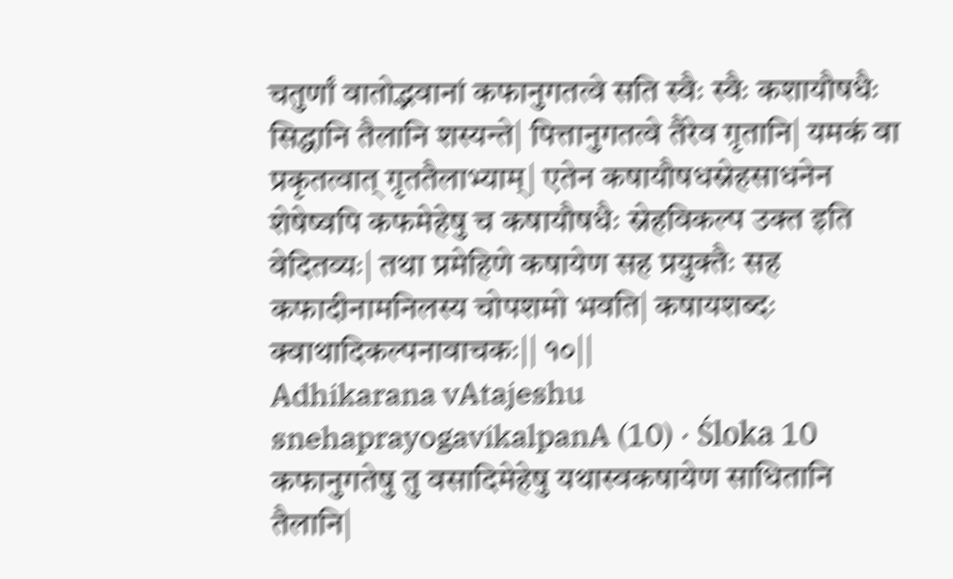चतुर्णां वातोद्भवानां कफानुगतत्वे सति स्वैः स्वैः कशायौषधैः सिद्धानि तैलानि शस्यन्ते| पित्तानुगतत्वे तैरेव ग़ृतानि| यमकं वा प्रकृतत्वात् ग़ृततैलाभ्याम्| एतेन कषायौषधस्नेहसाधनेन शेषेष्वपि कफमेहेषु च कषायौषधैः स्नेहविकल्प उक्त इति वेदितव्यः| तथा प्रमेहिणे कषायेण सह प्रयुक्तैः सह कफादीनामनिलस्य चोपशमो भवति| कषायशब्दः क्वाथादिकल्पनावाचकः|| १०||
Adhikarana vAtajeshu snehaprayogavikalpanA (10) · Śloka 10
कफानुगतेषु तु वसादिमेहेषु यथास्वकषायेण साधितानि तैलानि|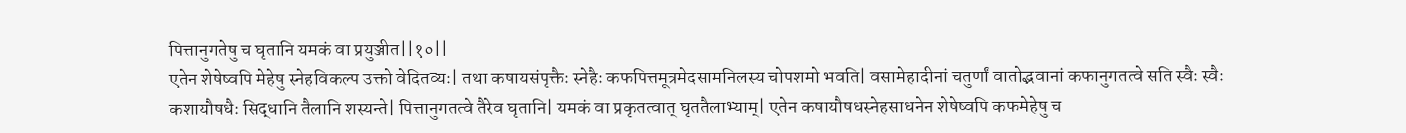पित्तानुगतेषु च घृतानि यमकं वा प्रयुञ्जीत||१०||
एतेन शेषेष्वपि मेहेषु स्नेहविकल्प उक्तो वेदितव्यः| तथा कषायसंपृक्तैः स्नेहैः कफपित्तमूत्रमेदसामनिलस्य चोपशमो भवति| वसामेहादीनां चतुर्णां वातोद्भवानां कफानुगतत्वे सति स्वैः स्वैः कशायौषधैः सिद्धानि तैलानि शस्यन्ते| पित्तानुगतत्वे तैरेव घृतानि| यमकं वा प्रकृतत्वात् घृततैलाभ्याम्| एतेन कषायौषधस्नेहसाधनेन शेषेष्वपि कफमेहेषु च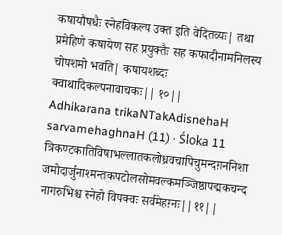कषायौषधैः स्नेहविकल्प उक्त इति वेदितव्यः| तथा प्रमेहिणे कषायेण सह प्रयुक्तैः सह कफादीनामनिलस्य चोपशमो भवति| कषायशब्दः क्वाथादिकल्पनावाचकः|| १०||
Adhikarana trikaNTakAdisnehaH sarvamehaghnaH (11) · Śloka 11
त्रिकण्टकातिविषाभल्लातकलोध्रवचापिचुमन्दग़ननिशा जमोदार्जुनाश्मन्तकपटोलसोमवल्कमञ्जिष्ठापद्मकचन्द नागरुभिश्च स्नेहो विपक्वः सर्वमेहग़्नः||११||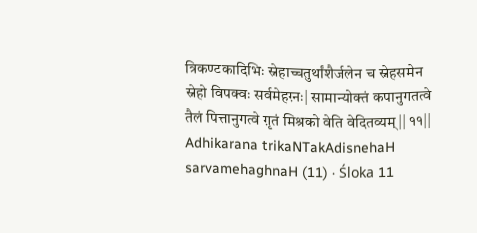त्रिकण्टकादिभिः स्नेहाच्चतुर्थांशैर्जलेन च स्नेहसमेन स्नेहो विपक्वः सर्वमेहग़्नः| सामान्योक्तं कपानुगतत्वे तैलं पित्तानुगत्वे ग़ृतं मिश्रको वेति वेदितव्यम्|| ११||
Adhikarana trikaNTakAdisnehaH sarvamehaghnaH (11) · Śloka 11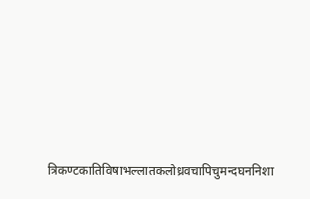त्रिकण्टकातिविषाभल्लातकलोध्रवचापिचुमन्दघननिशा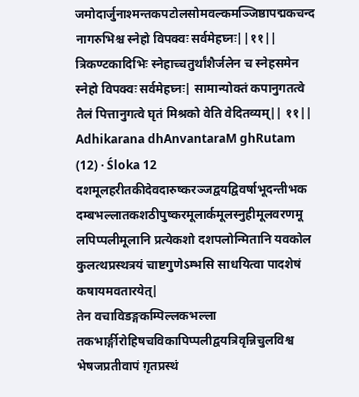जमोदार्जुनाश्मन्तकपटोलसोमवल्कमञ्जिष्ठापद्मकचन्द नागरुभिश्च स्नेहो विपक्वः सर्वमेहघ्नः||११||
त्रिकण्टकादिभिः स्नेहाच्चतुर्थांशैर्जलेन च स्नेहसमेन स्नेहो विपक्वः सर्वमेहघ्नः| सामान्योक्तं कपानुगतत्वे तैलं पित्तानुगत्वे घृतं मिश्रको वेति वेदितव्यम्|| ११||
Adhikarana dhAnvantaraM ghRutam (12) · Śloka 12
दशमूलहरीतकीदेवदारुष्करञ्जद्वयद्विवर्षाभूदन्तीभक दम्बभल्लातकशठीपुष्करमूलार्कमूलस्नुहीमूलवरणमू लपिप्पलीमूलानि प्रत्येकशो दशपलोन्मितानि यवकोल कुलत्थप्रस्थत्रयं चाष्टगुणेऽम्भसि साधयित्वा पादशेषं कषायमवतारयेत्|
तेन वचाविडङ्गकम्पिल्लकभल्ला तकभार्ङ्गीरोहिषचविकापिप्पलीद्वयत्रिवृन्निचुलविश्व भेषजप्रतीवापं ग़ृतप्रस्थं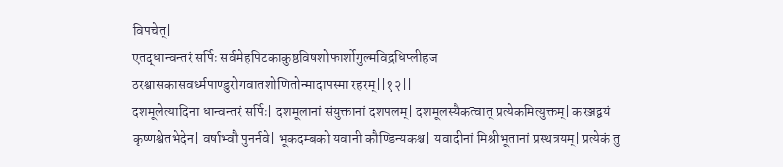विपचेत्|
एतद्धान्वन्तरं सर्पिः सर्वमेहपिटकाकुष्ठविषशोफार्शोगुल्मविद्रधिप्लीहज ठरश्वासकासवर्ध्मपाण्डुरोगवातशोणितोन्मादापस्मा रहरम्||१२||
दशमूलेत्यादिना धान्वन्तरं सर्पिः| दशमूलानां संयुक्तानां दशपलम्| दशमूलस्यैकत्वात् प्रत्येकमित्युक्तम्| करञ्जद्वयं कृष्णश्वेतभेदेन| वर्षाभ्वौ पुनर्नवे| भूकदम्बको यवानी कौण्डिन्यकश्च| यवादीनां मिश्रीभूतानां प्रस्थत्रयम्| प्रत्येकं तु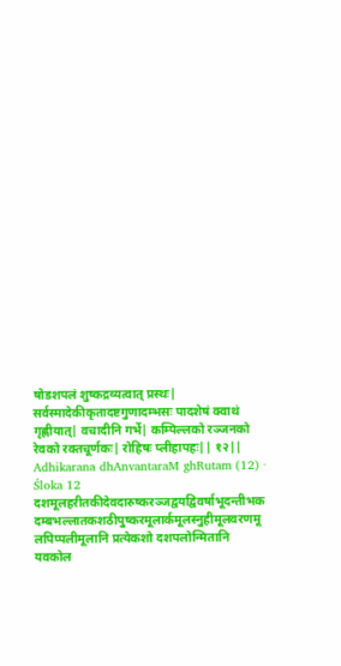षोडशपलं शुष्कद्रव्यत्वात् प्रस्थः| सर्वस्मादेकीकृतादष्टगुणादम्भसः पादशेषं क्वाथं गृह्णीयात्| वचादीनि गर्भे| कम्पिल्लको रञ्जनको रेवको रक्तचूर्णकः| रोहिषः प्लीहापहः|| १२||
Adhikarana dhAnvantaraM ghRutam (12) · Śloka 12
दशमूलहरीतकीदेवदारुष्करञ्जद्वयद्विवर्षाभूदन्तीभक दम्बभल्लातकशठीपुष्करमूलार्कमूलस्नुहीमूलवरणमू लपिप्पलीमूलानि प्रत्येकशो दशपलोन्मितानि यवकोल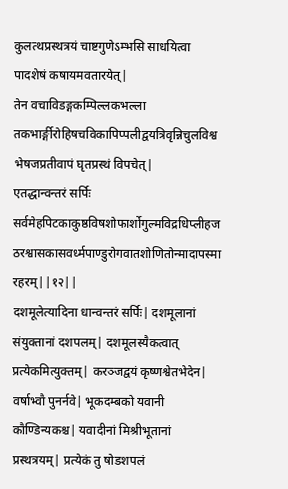कुलत्थप्रस्थत्रयं चाष्टगुणेऽम्भसि साधयित्वा पादशेषं कषायमवतारयेत्|
तेन वचाविडङ्गकम्पिल्लकभल्ला तकभार्ङ्गीरोहिषचविकापिप्पलीद्वयत्रिवृन्निचुलविश्व भेषजप्रतीवापं घृतप्रस्थं विपचेत्|
एतद्धान्वन्तरं सर्पिः सर्वमेहपिटकाकुष्ठविषशोफार्शोगुल्मविद्रधिप्लीहज ठरश्वासकासवर्ध्मपाण्डुरोगवातशोणितोन्मादापस्मा रहरम्||१२||
दशमूलेत्यादिना धान्वन्तरं सर्पिः| दशमूलानां संयुक्तानां दशपलम्| दशमूलस्यैकत्वात् प्रत्येकमित्युक्तम्| करञ्जद्वयं कृष्णश्वेतभेदेन| वर्षाभ्वौ पुनर्नवे| भूकदम्बको यवानी कौण्डिन्यकश्च| यवादीनां मिश्रीभूतानां प्रस्थत्रयम्| प्रत्येकं तु षोडशपलं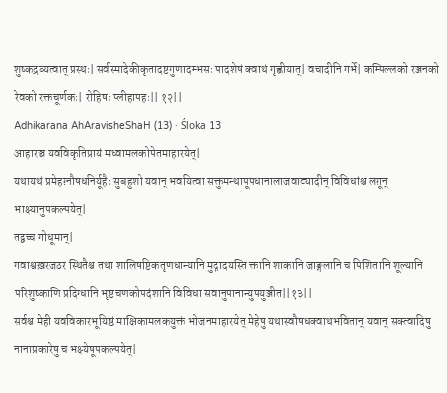शुष्कद्रव्यत्वात् प्रस्थः| सर्वस्मादेकीकृतादष्टगुणादम्भसः पादशेषं क्वाथं गृह्णीयात्| वचादीनि गर्भे| कम्पिल्लको रञ्जनको रेवको रक्तचूर्णकः| रोहिषः प्लीहापहः|| १२||
Adhikarana AhAravisheShaH (13) · Śloka 13
आहारञ्च यवविकृतिप्रायं मध्वामलकोपेतमाहारयेत्|
यथायथं प्रमेहग़्नौषधनिर्यूहैः सुबहुशो यवान् भवयित्वा सक्तुमन्थापूपधानालाजवाट्यादीन् विविधांश्च लग़ून् भाक्ष्यानुपकल्पयेत्|
तद्वच्च गोधूमान्|
गवाश्वख़रजठर स्थितैश्च तथा शालिषष्टिकतृणधान्यानि मुद्गादयस्ति क्तानि शाकानि जाङ्गलानि च पिशितानि शूल्यानि परिशुष्काणि प्रदिग्धानि भृष्टचणकोपदंशानि विविधा सवानुपानान्युपयुञ्जीत||१३||
सर्वश्च मेही यवविकारभूयिष्ठं माक्षिकामलकयुक्तं भोजनमाहारयेत् मेहेषु यथास्वौषधक्वाथभवितान् यवान् सक्त्वादिषु नानाप्रकारेषु च भक्ष्येषूपकल्पयेत्|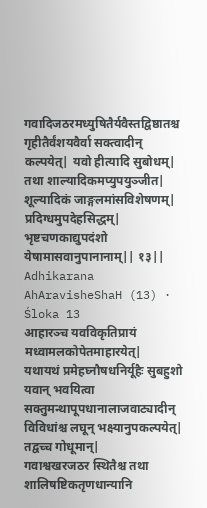गवादिजठरमध्युषितैर्यवैस्तद्विष्ठातश्च गृहीतैर्वंशयवैर्वा सक्त्वादीन् कल्पयेत्| यवो हीत्यादि सुबोधम्| तथा शाल्यादिकमप्युपयुञ्जीत| शूल्यादिकं जाङ्गलमांसविशेषणम्| प्रदिग्धमुपदेहसिद्धम्| भृष्टचणकाद्युपदंशो येषामासवानुपानानाम्|| १३||
Adhikarana AhAravisheShaH (13) · Śloka 13
आहारञ्च यवविकृतिप्रायं मध्वामलकोपेतमाहारयेत्|
यथायथं प्रमेहघ्नौषधनिर्यूहैः सुबहुशो यवान् भवयित्वा सक्तुमन्थापूपधानालाजवाट्यादीन् विविधांश्च लघून् भक्ष्यानुपकल्पयेत्|
तद्वच्च गोधूमान्|
गवाश्वखरजठर स्थितैश्च तथा शालिषष्टिकतृणधान्यानि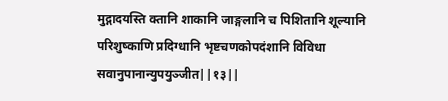मुद्गादयस्ति क्तानि शाकानि जाङ्गलानि च पिशितानि शूल्यानि परिशुष्काणि प्रदिग्धानि भृष्टचणकोपदंशानि विविधा सवानुपानान्युपयुञ्जीत||१३||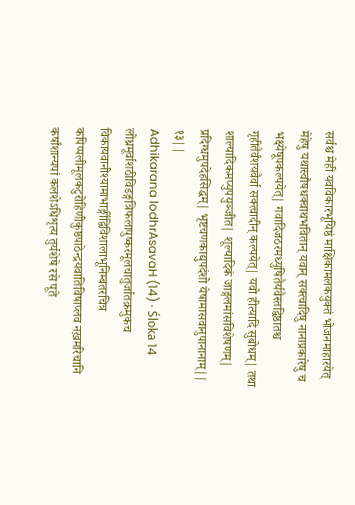सर्वश्च मेही यवविकारभूयिष्ठं माक्षिकामलकयुक्तं भोजनमाहारयेत् मेहेषु यथास्वौषधक्वाथभवितान् यवान् सक्त्वादिषु नानाप्रकारेषु च भक्ष्येषूपकल्पयेत्| गवादिजठरमध्युषितैर्यवैस्तद्विष्ठातश्च गृहीतैर्वंशयवैर्वा सक्त्वादीन् कल्पयेत्| यवो हीत्यादि सुबोधम्| तथा शाल्यादिकमप्युपयुञ्जीत| शूल्यादिकं जाङ्गलमांसविशेषणम्| प्रदिग्धमुपदेहसिद्धम्| भृष्टचणकाद्युपदंशो येषामासवानुपानानाम्|| १३||
Adhikarana lodhrAsavaH (14) · Śloka 14
लोध्रमूर्वाशठीविडङ्गत्रिफलापुष्करमूलचातुर्जातक्रमुकच विकायवानीश्यामाभार्ङ्गीद्विविशालाभूनिम्बतरचित्र कपिप्पलीमूलकटुरोहिणीकुष्ठपाठेन्द्रयवातिविषाप्लव नख़मरिचानि कर्षांशान्यपां कलशेऽधिशृत्य तुर्यशेषे रसे पूते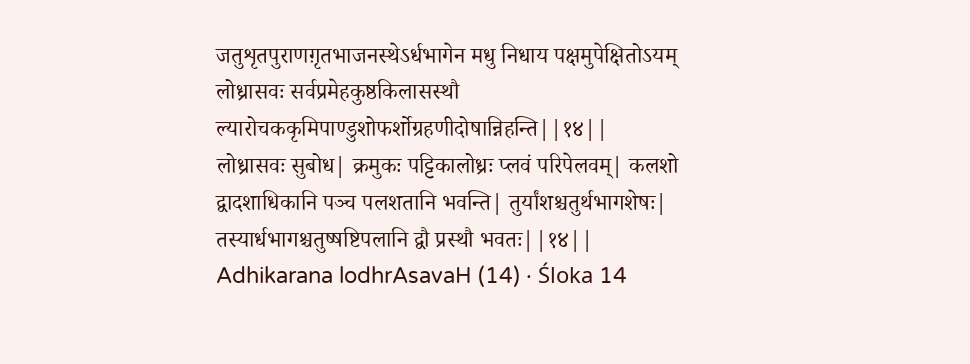जतुशृतपुराणग़ृतभाजनस्थेऽर्धभागेन मधु निधाय पक्षमुपेक्षितोऽयम् लोध्रासवः सर्वप्रमेहकुष्ठकिलासस्थौ ल्यारोचककृमिपाण्डुशोफर्शोग्रहणीदोषान्निहन्ति||१४||
लोध्रासवः सुबोध| क्रमुकः पट्टिकालोध्रः प्लवं परिपेलवम्| कलशो द्वादशाधिकानि पञ्च पलशतानि भवन्ति| तुर्यांशश्चतुर्थभागशेषः| तस्यार्धभागश्चतुष्षष्टिपलानि द्वौ प्रस्थौ भवतः||१४||
Adhikarana lodhrAsavaH (14) · Śloka 14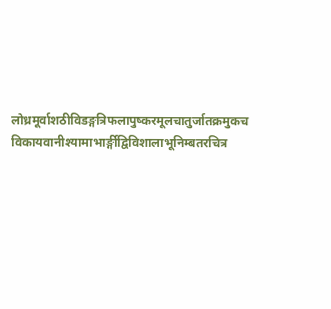लोध्रमूर्वाशठीविडङ्गत्रिफलापुष्करमूलचातुर्जातक्रमुकच विकायवानीश्यामाभार्ङ्गीद्विविशालाभूनिम्बतरचित्र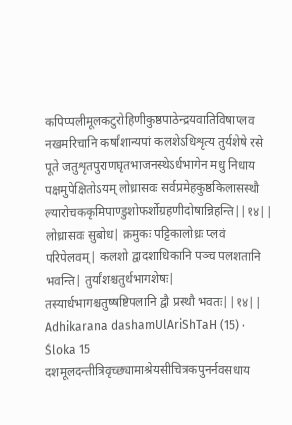कपिप्पलीमूलकटुरोहिणीकुष्ठपाठेन्द्रयवातिविषाप्लव नखमरिचानि कर्षांशान्यपां कलशेऽधिशृत्य तुर्यशेषे रसे पूते जतुशृतपुराणघृतभाजनस्थेऽर्धभागेन मधु निधाय पक्षमुपेक्षितोऽयम् लोध्रासवः सर्वप्रमेहकुष्ठकिलासस्थौ ल्यारोचककृमिपाण्डुशोफर्शोग्रहणीदोषान्निहन्ति||१४||
लोध्रासवः सुबोध| क्रमुकः पट्टिकालोध्रः प्लवं परिपेलवम्| कलशो द्वादशाधिकानि पञ्च पलशतानि भवन्ति| तुर्यांशश्चतुर्थभागशेषः| तस्यार्धभागश्चतुष्षष्टिपलानि द्वौ प्रस्थौ भवतः||१४||
Adhikarana dashamUlAriShTaH (15) · Śloka 15
दशमूलदन्तीत्रिवृच्छ्यामाश्रेयसीचित्रकपुनर्नवसधाय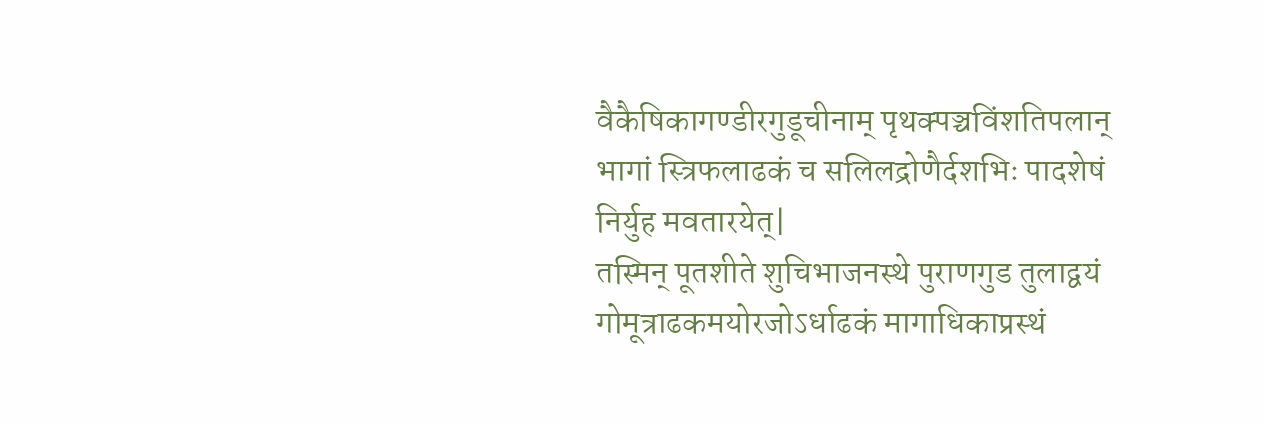वैकैषिकागण्डीरगुडूचीनाम् पृथक्पञ्चविंशतिपलान् भागां स्त्रिफलाढकं च सलिलद्रोणैर्दशभिः पादशेषं निर्युह मवतारयेत्|
तस्मिन् पूतशीते शुचिभाजनस्थे पुराणगुड तुलाद्वयं गोमूत्राढकमयोरजोऽर्धाढकं मागाधिकाप्रस्थं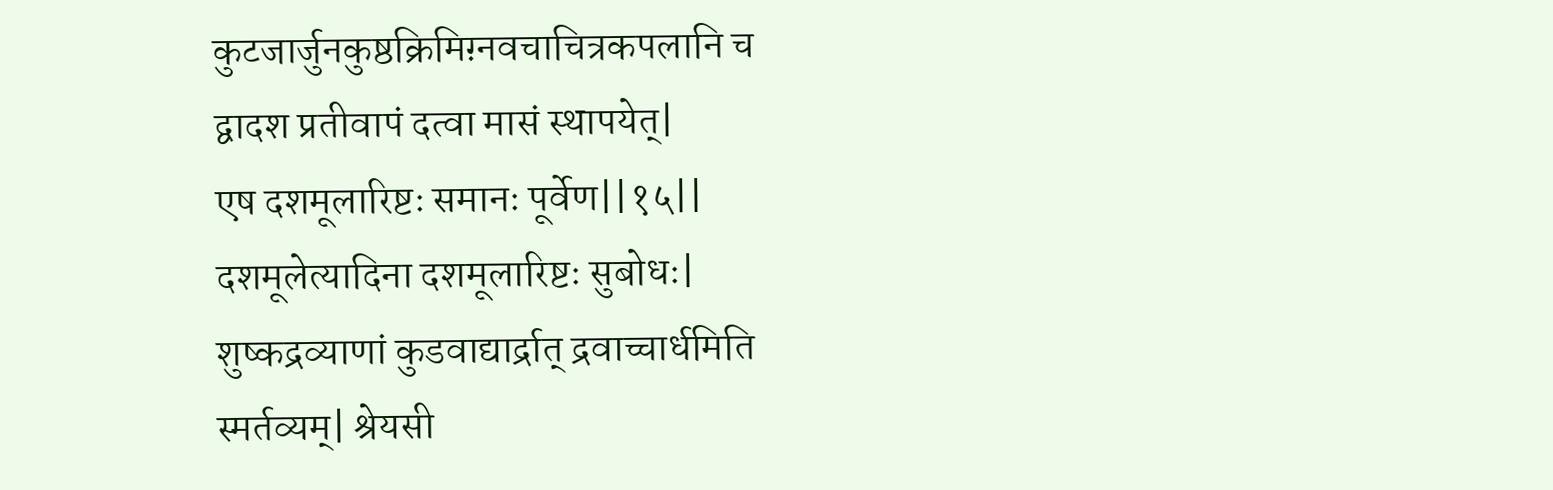कुटजार्जुनकुष्ठक्रिमिग़्नवचाचित्रकपलानि च द्वादश प्रतीवापं दत्वा मासं स्थापयेत्|
एष दशमूलारिष्टः समानः पूर्वेण||१५||
दशमूलेत्यादिना दशमूलारिष्टः सुबोधः| शुष्कद्रव्याणां कुडवाद्यार्द्रात् द्रवाच्चार्धमिति स्मर्तव्यम्| श्रेयसी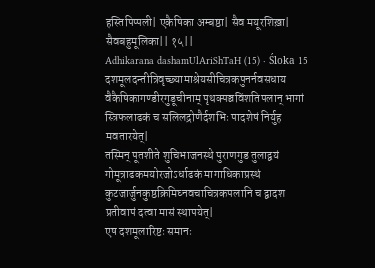हस्तिपिप्पली| एकैषिका अम्बष्ठा| सैव मयूरशिख़ा| सैवबहुमूलिका|| १५||
Adhikarana dashamUlAriShTaH (15) · Śloka 15
दशमूलदन्तीत्रिवृच्छ्यामाश्रेयसीचित्रकपुनर्नवसधाय वैकैषिकागण्डीरगुडूचीनाम् पृथक्पञ्चविंशतिपलान् भागां स्त्रिफलाढकं च सलिलद्रोणैर्दशभिः पादशेषं निर्युह मवतारयेत्|
तस्मिन् पूतशीते शुचिभाजनस्थे पुराणगुड तुलाद्वयं गोमूत्राढकमयोरजोऽर्धाढकं मागाधिकाप्रस्थं कुटजार्जुनकुष्ठक्रिमिघ्नवचाचित्रकपलानि च द्वादश प्रतीवापं दत्वा मासं स्थापयेत्|
एष दशमूलारिष्टः समानः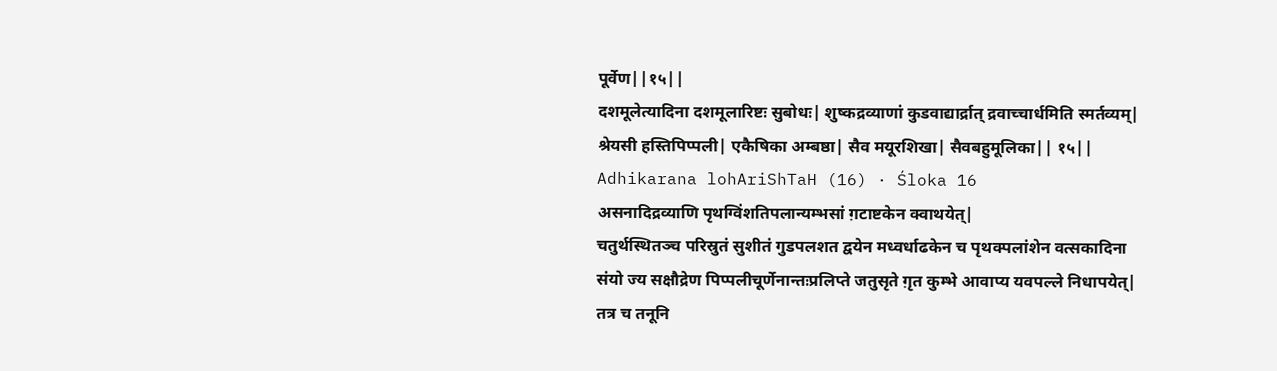पूर्वेण||१५||
दशमूलेत्यादिना दशमूलारिष्टः सुबोधः| शुष्कद्रव्याणां कुडवाद्यार्द्रात् द्रवाच्चार्धमिति स्मर्तव्यम्| श्रेयसी हस्तिपिप्पली| एकैषिका अम्बष्ठा| सैव मयूरशिखा| सैवबहुमूलिका|| १५||
Adhikarana lohAriShTaH (16) · Śloka 16
असनादिद्रव्याणि पृथग्विंशतिपलान्यम्भसां ग़टाष्टकेन क्वाथयेत्|
चतुर्थस्थितञ्च परिस्रुतं सुशीतं गुडपलशत द्वयेन मध्वर्धाढकेन च पृथक्पलांशेन वत्सकादिना संयो ज्य सक्षौद्रेण पिप्पलीचूर्णेनान्तःप्रलिप्ते जतुसृते ग़ृत कुम्भे आवाप्य यवपल्ले निधापयेत्|
तत्र च तनूनि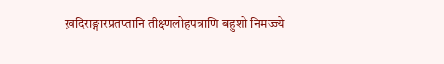ख़दिराङ्गारप्रतप्तानि तीक्ष्णलोहपत्राणि बहुशो निमज्ज्ये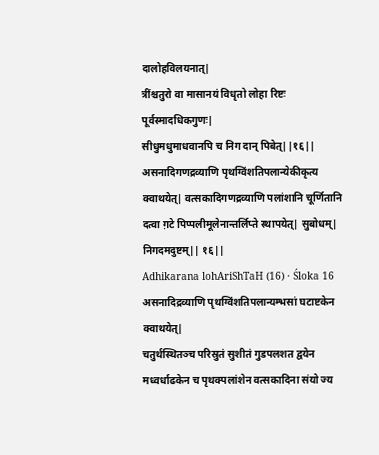दालोहविलयनात्|
त्रींश्चतुरो वा मासानयं विधृतो लोहा रिष्टः पूर्वस्मादधिकगुणः|
सीधुमधुमाधवानपि च निग दान् पिबेत्||१६||
असनादिगणद्रव्याणि पृथग्विंशतिपलान्येकीकृत्य क्वाथयेत्| वत्सकादिगणद्रव्याणि पलांशानि चूर्णितानि दत्वा ग़टे पिप्पलीमूलेनान्तर्लिप्ते स्थापयेत्| सुबोधम्| निगदमदुष्टम्|| १६||
Adhikarana lohAriShTaH (16) · Śloka 16
असनादिद्रव्याणि पृथग्विंशतिपलान्यम्भसां घटाष्टकेन क्वाथयेत्|
चतुर्थस्थितञ्च परिस्रुतं सुशीतं गुडपलशत द्वयेन मध्वर्धाढकेन च पृथक्पलांशेन वत्सकादिना संयो ज्य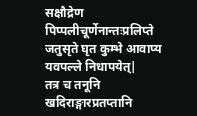सक्षौद्रेण पिप्पलीचूर्णेनान्तःप्रलिप्ते जतुसृते घृत कुम्भे आवाप्य यवपल्ले निधापयेत्|
तत्र च तनूनि खदिराङ्गारप्रतप्तानि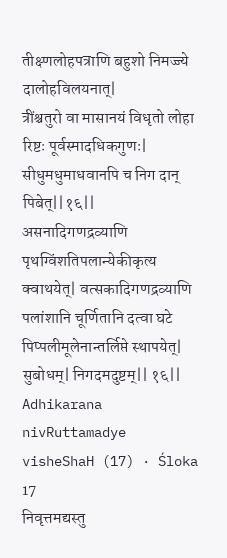तीक्ष्णलोहपत्राणि बहुशो निमज्ज्ये दालोहविलयनात्|
त्रींश्चतुरो वा मासानयं विधृतो लोहा रिष्टः पूर्वस्मादधिकगुणः|
सीधुमधुमाधवानपि च निग दान् पिबेत्||१६||
असनादिगणद्रव्याणि पृथग्विंशतिपलान्येकीकृत्य क्वाथयेत्| वत्सकादिगणद्रव्याणि पलांशानि चूर्णितानि दत्वा घटे पिप्पलीमूलेनान्तर्लिप्ते स्थापयेत्| सुबोधम्| निगदमदुष्टम्|| १६||
Adhikarana nivRuttamadye visheShaH (17) · Śloka 17
निवृत्तमद्यस्तु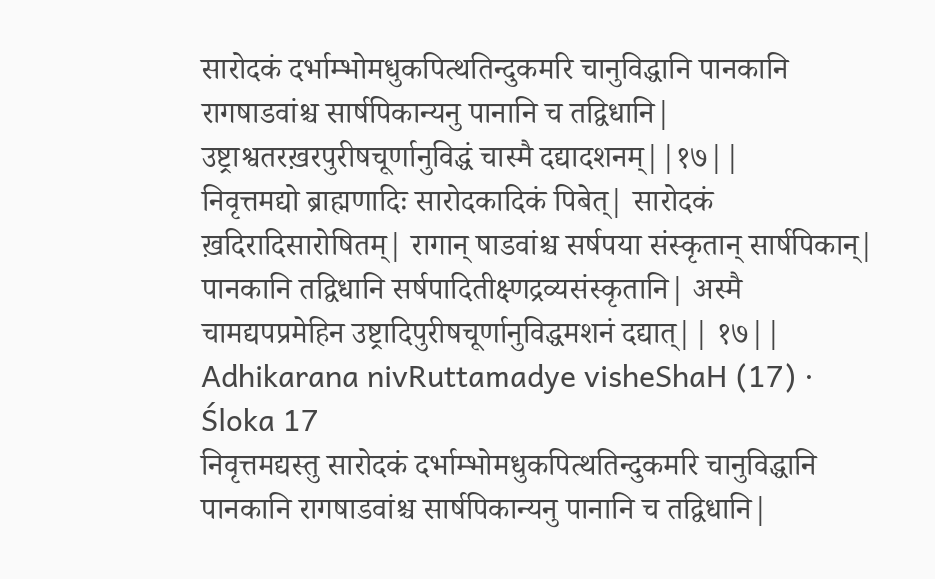सारोदकं दर्भाम्भोमधुकपित्थतिन्दुकमरि चानुविद्धानि पानकानि रागषाडवांश्च सार्षपिकान्यनु पानानि च तद्विधानि|
उष्ट्राश्वतरख़रपुरीषचूर्णानुविद्धं चास्मै दद्यादशनम्||१७||
निवृत्तमद्यो ब्राह्मणादिः सारोदकादिकं पिबेत्| सारोदकं ख़दिरादिसारोषितम्| रागान् षाडवांश्च सर्षपया संस्कृतान् सार्षपिकान्| पानकानि तद्विधानि सर्षपादितीक्ष्णद्रव्यसंस्कृतानि| अस्मै चामद्यपप्रमेहिन उष्ट्रादिपुरीषचूर्णानुविद्धमशनं दद्यात्|| १७||
Adhikarana nivRuttamadye visheShaH (17) · Śloka 17
निवृत्तमद्यस्तु सारोदकं दर्भाम्भोमधुकपित्थतिन्दुकमरि चानुविद्धानि पानकानि रागषाडवांश्च सार्षपिकान्यनु पानानि च तद्विधानि|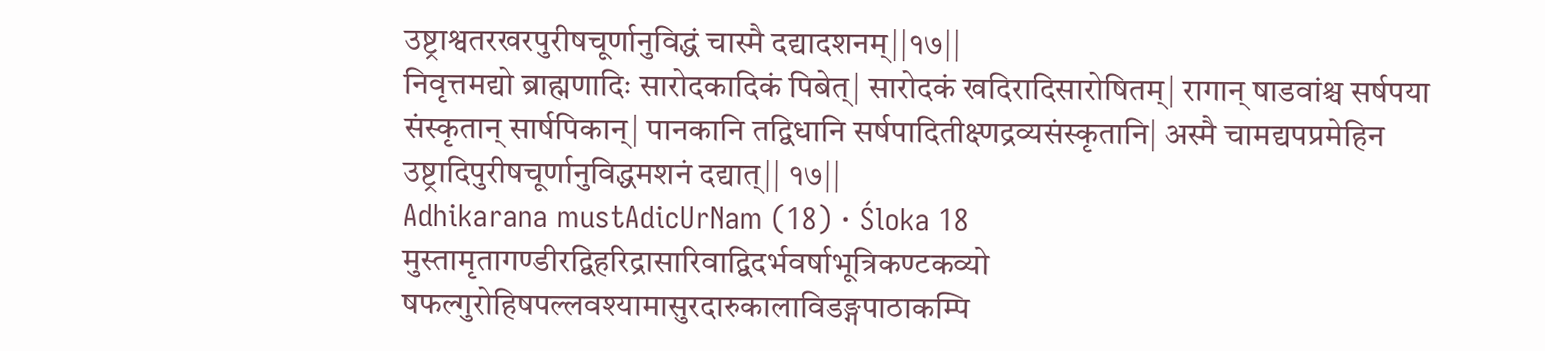उष्ट्राश्वतरखरपुरीषचूर्णानुविद्धं चास्मै दद्यादशनम्||१७||
निवृत्तमद्यो ब्राह्मणादिः सारोदकादिकं पिबेत्| सारोदकं खदिरादिसारोषितम्| रागान् षाडवांश्च सर्षपया संस्कृतान् सार्षपिकान्| पानकानि तद्विधानि सर्षपादितीक्ष्णद्रव्यसंस्कृतानि| अस्मै चामद्यपप्रमेहिन उष्ट्रादिपुरीषचूर्णानुविद्धमशनं दद्यात्|| १७||
Adhikarana mustAdicUrNam (18) · Śloka 18
मुस्तामृतागण्डीरद्विहरिद्रासारिवाद्विदर्भवर्षाभूत्रिकण्टकव्यो षफल्गुरोहिषपल्लवश्यामासुरदारुकालाविडङ्गपाठाकम्पि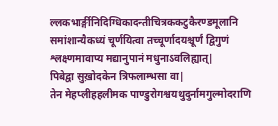ल्लकभार्ङ्गीनिदिग्धिकादन्तीचित्रककटुकैरण्डमूलानि समांशान्यैकध्यं चूर्णयित्वा तच्चूर्णादयश्चूर्णं द्विगुणं श्लक्ष्णमावाप्य मद्यानुपानं मधुनाऽवलिह्यात्|
पिबेद्वा सुख़ोदकेन त्रिफलाम्भसा वा|
तेन मेहप्लीहहलीमक पाण्डुरोगश्वयथुदुर्नामगुल्मोदराणि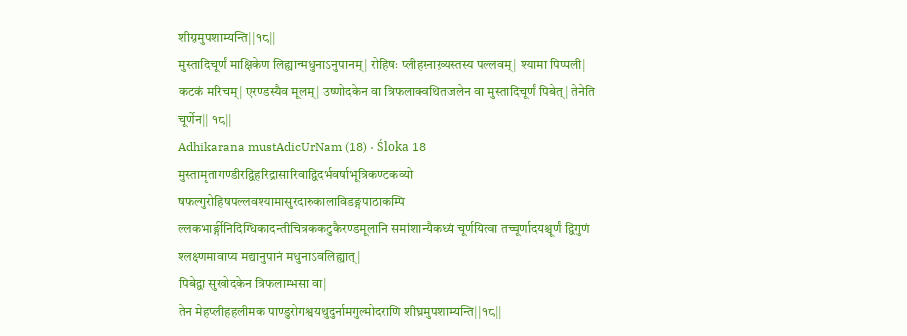शीग़्रमुपशाम्यन्ति||१८||
मुस्तादिचूर्णं माक्षिकेण लिह्यान्मधुनाऽनुपानम्| रोहिषः प्लीहग़्नाख़्यस्तस्य पल्लवम्| श्यामा पिप्पली| कटकं मरिचम्| एरण्डस्यैव मूलम्| उष्णोदकेन वा त्रिफलाक्वथितजलेन वा मुस्तादिचूर्णं पिबेत्| तेनेति चूर्णेन|| १८||
Adhikarana mustAdicUrNam (18) · Śloka 18
मुस्तामृतागण्डीरद्विहरिद्रासारिवाद्विदर्भवर्षाभूत्रिकण्टकव्यो षफल्गुरोहिषपल्लवश्यामासुरदारुकालाविडङ्गपाठाकम्पि ल्लकभार्ङ्गीनिदिग्धिकादन्तीचित्रककटुकैरण्डमूलानि समांशान्यैकध्यं चूर्णयित्वा तच्चूर्णादयश्चूर्णं द्विगुणं श्लक्ष्णमावाप्य मद्यानुपानं मधुनाऽवलिह्यात्|
पिबेद्वा सुखोदकेन त्रिफलाम्भसा वा|
तेन मेहप्लीहहलीमक पाण्डुरोगश्वयथुदुर्नामगुल्मोदराणि शीघ्रमुपशाम्यन्ति||१८||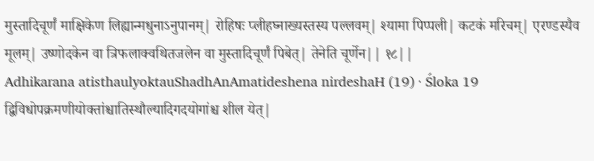मुस्तादिचूर्णं माक्षिकेण लिह्यान्मधुनाऽनुपानम्| रोहिषः प्लीहघ्नाख्यस्तस्य पल्लवम्| श्यामा पिप्पली| कटकं मरिचम्| एरण्डस्यैव मूलम्| उष्णोदकेन वा त्रिफलाक्वथितजलेन वा मुस्तादिचूर्णं पिबेत्| तेनेति चूर्णेन|| १८||
Adhikarana atisthaulyoktauShadhAnAmatideshena nirdeshaH (19) · Śloka 19
द्विविधोपक्रमणीयोक्तांश्चातिस्थौल्यादिगदयोगांश्च शील येत्|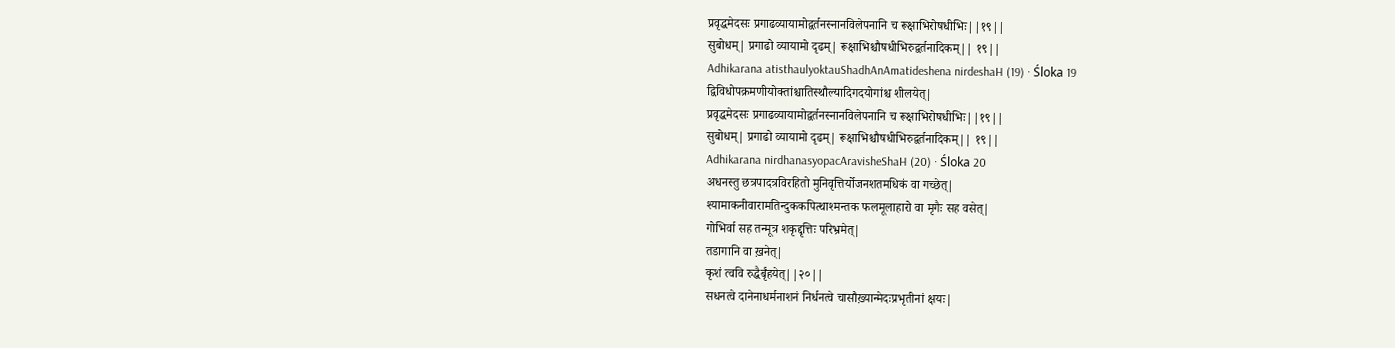प्रवृद्धमेदसः प्रगाढव्यायामोद्वर्तनस्नानविलेपनानि च रूक्षाभिरोषधीभिः||१९||
सुबोधम्| प्रगाढो व्यायामो दृढम्| रूक्षाभिश्चौषधीभिरुद्वर्तनादिकम्|| १९||
Adhikarana atisthaulyoktauShadhAnAmatideshena nirdeshaH (19) · Śloka 19
द्विविधोपक्रमणीयोक्तांश्चातिस्थौल्यादिगदयोगांश्च शीलयेत्|
प्रवृद्धमेदसः प्रगाढव्यायामोद्वर्तनस्नानविलेपनानि च रूक्षाभिरोषधीभिः||१९||
सुबोधम्| प्रगाढो व्यायामो दृढम्| रूक्षाभिश्चौषधीभिरुद्वर्तनादिकम्|| १९||
Adhikarana nirdhanasyopacAravisheShaH (20) · Śloka 20
अधनस्तु छत्रपादत्रविरहितो मुनिवृत्तिर्योजनशतमधिकं वा गच्छेत्|
श्यामाकनीवारामतिन्दुककपित्थाश्मन्तक फलमूलाहारो वा मृगैः सह वसेत्|
गोभिर्वा सह तन्मूत्र शकृद्दृत्तिः परिभ्रमेत्|
तडागानि वा ख़नेत्|
कृशं त्ववि रुद्धैर्बृंहयेत्||२०||
सधनत्वे दानेनाधर्मनाशनं निर्धनत्वे चासौख़्यान्मेदःप्रभृतीनां क्षयः|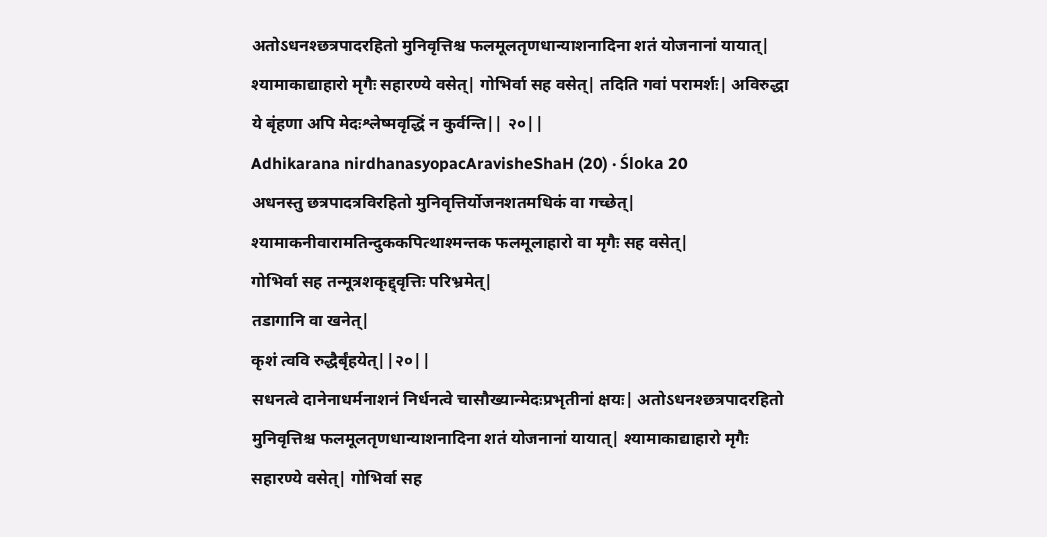अतोऽधनश्छत्रपादरहितो मुनिवृत्तिश्च फलमूलतृणधान्याशनादिना शतं योजनानां यायात्| श्यामाकाद्याहारो मृगैः सहारण्ये वसेत्| गोभिर्वा सह वसेत्| तदिति गवां परामर्शः| अविरुद्धा ये बृंहणा अपि मेदःश्लेष्मवृद्धिं न कुर्वन्ति|| २०||
Adhikarana nirdhanasyopacAravisheShaH (20) · Śloka 20
अधनस्तु छत्रपादत्रविरहितो मुनिवृत्तिर्योजनशतमधिकं वा गच्छेत्|
श्यामाकनीवारामतिन्दुककपित्थाश्मन्तक फलमूलाहारो वा मृगैः सह वसेत्|
गोभिर्वा सह तन्मूत्रशकृद्द्वृत्तिः परिभ्रमेत्|
तडागानि वा खनेत्|
कृशं त्ववि रुद्धैर्बृंहयेत्||२०||
सधनत्वे दानेनाधर्मनाशनं निर्धनत्वे चासौख्यान्मेदःप्रभृतीनां क्षयः| अतोऽधनश्छत्रपादरहितो मुनिवृत्तिश्च फलमूलतृणधान्याशनादिना शतं योजनानां यायात्| श्यामाकाद्याहारो मृगैः सहारण्ये वसेत्| गोभिर्वा सह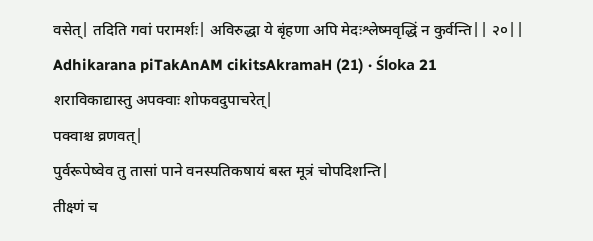वसेत्| तदिति गवां परामर्शः| अविरुद्धा ये बृंहणा अपि मेदःश्लेष्मवृद्धिं न कुर्वन्ति|| २०||
Adhikarana piTakAnAM cikitsAkramaH (21) · Śloka 21
शराविकाद्यास्तु अपक्वाः शोफवदुपाचरेत्|
पक्वाश्च व्रणवत्|
पुर्वरूपेष्वेव तु तासां पाने वनस्पतिकषायं बस्त मूत्रं चोपदिशन्ति|
तीक्ष्णं च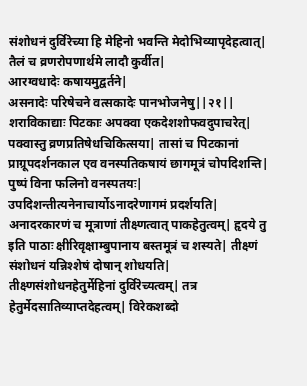संशोधनं दुर्विरेच्या हि मेहिनो भवन्ति मेदोभिव्यापृदेहत्वात्|
तैलं च व्रणरोपणार्थमे लादौ कुर्वीत|
आरग्वधादेः कषायमुद्वर्तने|
असनादेः परिषेचने वत्सकादेः पानभोजनेषु||२१||
शराविकाद्याः पिटकाः अपक्वा एकदेशशोफवदुपाचरेत्| पक्वास्तु व्रणप्रतिषेधचिकित्सया| तासां च पिटकानां प्राग्रूपदर्शनकाल एव वनस्पतिकषायं छागमूत्रं चोपदिशन्ति| पुष्पं विना फलिनो वनस्पतयः| उपदिशन्तीत्यनेनाचार्योऽनादरेणागमं प्रदर्शयति| अनादरकारणं च मूत्राणां तीक्ष्णत्वात् पाकहेतुत्वम्| हृदये तु इति पाठाः क्षीरिवृक्षाम्बुपानाय बस्तमूत्रं च शस्यते| तीक्ष्णं संशोधनं यन्निश्शेषं दोषान् शोधयति| तीक्ष्णसंशोधनहेतुर्मेहिनां दुर्विरेच्यत्वम्| तत्र हेतुर्मेदसातिव्याप्तदेहत्वम्| विरेकशब्दो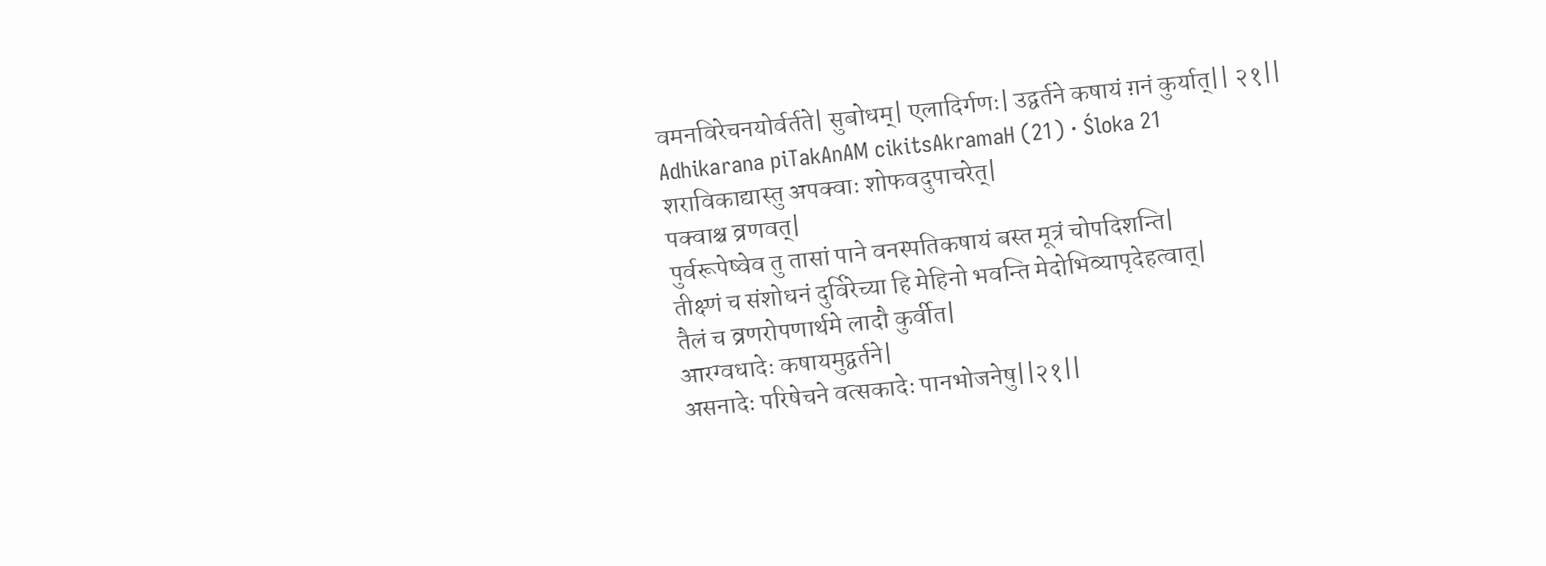वमनविरेचनयोर्वर्तते| सुबोधम्| एलादिर्गणः| उद्वर्तने कषायं ग़नं कुर्यात्|| २१||
Adhikarana piTakAnAM cikitsAkramaH (21) · Śloka 21
शराविकाद्यास्तु अपक्वाः शोफवदुपाचरेत्|
पक्वाश्च व्रणवत्|
पुर्वरूपेष्वेव तु तासां पाने वनस्पतिकषायं बस्त मूत्रं चोपदिशन्ति|
तीक्ष्णं च संशोधनं दुर्विरेच्या हि मेहिनो भवन्ति मेदोभिव्यापृदेहत्वात्|
तैलं च व्रणरोपणार्थमे लादौ कुर्वीत|
आरग्वधादेः कषायमुद्वर्तने|
असनादेः परिषेचने वत्सकादेः पानभोजनेषु||२१||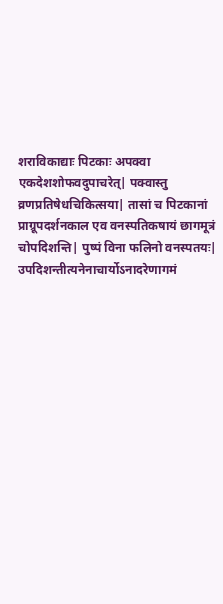शराविकाद्याः पिटकाः अपक्वा एकदेशशोफवदुपाचरेत्| पक्वास्तु व्रणप्रतिषेधचिकित्सया| तासां च पिटकानां प्राग्रूपदर्शनकाल एव वनस्पतिकषायं छागमूत्रं चोपदिशन्ति| पुष्पं विना फलिनो वनस्पतयः| उपदिशन्तीत्यनेनाचार्योऽनादरेणागमं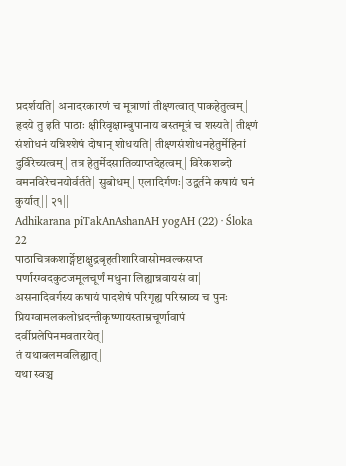प्रदर्शयति| अनादरकारणं च मूत्राणां तीक्ष्णत्वात् पाकहेतुत्वम्| हृदये तु इति पाठाः क्षीरिवृक्षाम्बुपानाय बस्तमूत्रं च शस्यते| तीक्ष्णं संशोधनं यन्निश्शेषं दोषान् शोधयति| तीक्ष्णसंशोधनहेतुर्मेहिनां दुर्विरेच्यत्वम्| तत्र हेतुर्मेदसातिव्याप्तदेहत्वम्| विरेकशब्दो वमनविरेचनयोर्वर्तते| सुबोधम्| एलादिर्गणः| उद्वर्तने कषायं घनं कुर्यात्|| २१||
Adhikarana piTakAnAshanAH yogAH (22) · Śloka 22
पाठाचित्रकशार्ङ्गेष्टाक्षुद्रबृहतीशारिवासोमवल्कसप्त पर्णारग्वदकुटजमूलचूर्णं मधुना लिह्यान्नवायसं वा|
असनादिवर्गस्य कषायं पादशेषं परिगृह्य परिस्राव्य च पुनः प्रियग्वामलकलोध्रदन्तीकृष्णायस्ताम्रचूर्णावापं दर्वीप्रलेपिनमवतारयेत्|
तं यथाबलमवलिह्यात्|
यथा स्वञ्च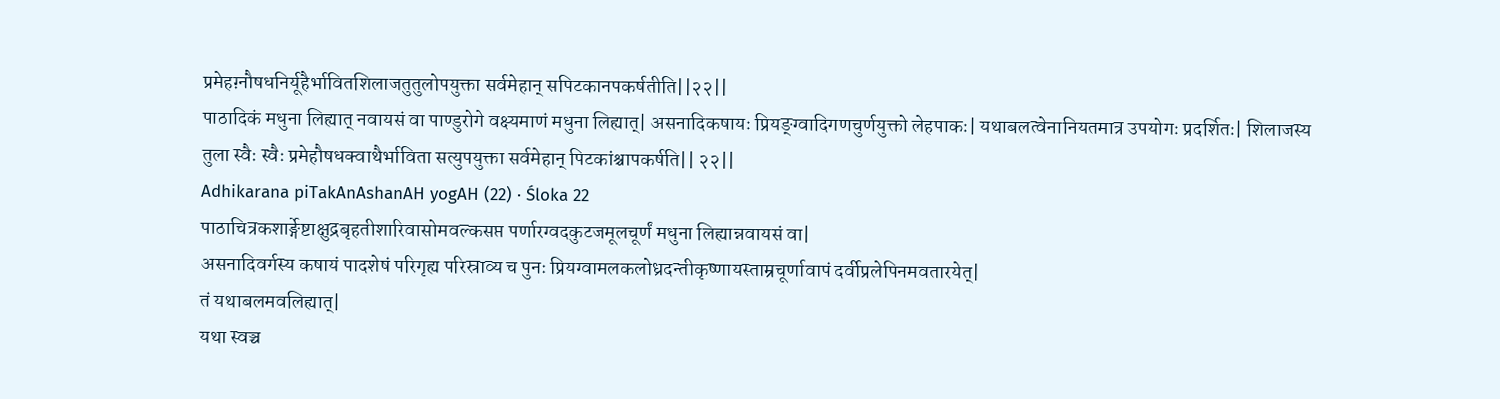प्रमेहग़्नौषधनिर्यूहैर्भावितशिलाजतुतुलोपयुक्ता सर्वमेहान् सपिटकानपकर्षतीति||२२||
पाठादिकं मधुना लिह्यात् नवायसं वा पाण्डुरोगे वक्ष्यमाणं मधुना लिह्यात्| असनादिकषायः प्रियङ्ग्वादिगणचुर्णयुक्तो लेहपाकः| यथाबलत्वेनानियतमात्र उपयोगः प्रदर्शितः| शिलाजस्य तुला स्वैः स्वैः प्रमेहौषधक्वाथैर्भाविता सत्युपयुक्ता सर्वमेहान् पिटकांश्चापकर्षति|| २२||
Adhikarana piTakAnAshanAH yogAH (22) · Śloka 22
पाठाचित्रकशार्ङ्गेष्टाक्षुद्रबृहतीशारिवासोमवल्कसप्त पर्णारग्वदकुटजमूलचूर्णं मधुना लिह्यान्नवायसं वा|
असनादिवर्गस्य कषायं पादशेषं परिगृह्य परिस्राव्य च पुनः प्रियग्वामलकलोध्रदन्तीकृष्णायस्ताम्रचूर्णावापं दर्वीप्रलेपिनमवतारयेत्|
तं यथाबलमवलिह्यात्|
यथा स्वञ्च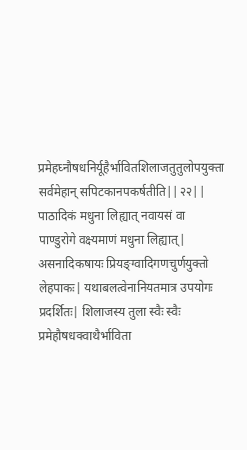प्रमेहघ्नौषधनिर्यूहैर्भावितशिलाजतुतुलोपयुक्ता सर्वमेहान् सपिटकानपकर्षतीति||२२||
पाठादिकं मधुना लिह्यात् नवायसं वा पाण्डुरोगे वक्ष्यमाणं मधुना लिह्यात्| असनादिकषायः प्रियङ्ग्वादिगणचुर्णयुक्तो लेहपाकः| यथाबलत्वेनानियतमात्र उपयोगः प्रदर्शितः| शिलाजस्य तुला स्वैः स्वैः प्रमेहौषधक्वाथैर्भाविता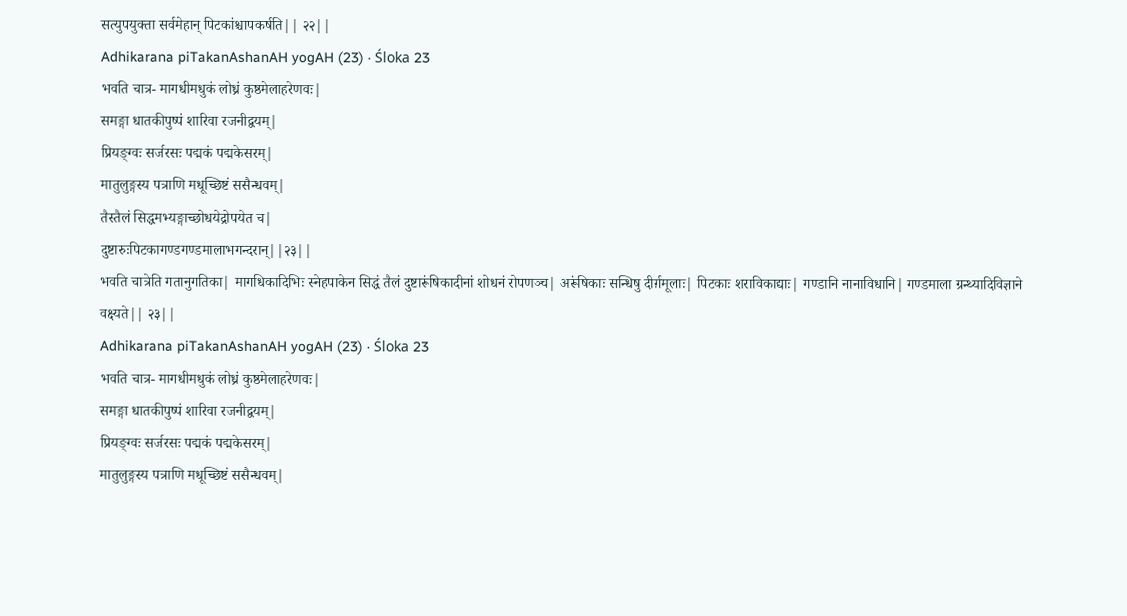सत्युपयुक्ता सर्वमेहान् पिटकांश्चापकर्षति|| २२||
Adhikarana piTakanAshanAH yogAH (23) · Śloka 23
भवति चात्र- मागधीमधुकं लोध्रं कुष्ठमेलाहरेणवः|
समङ्गा धातकीपुष्पं शारिवा रजनीद्वयम्|
प्रियङ्ग्वः सर्जरसः पद्मकं पद्मकेसरम्|
मातुलुङ्गस्य पत्राणि मधूच्छिष्टं ससैन्धवम्|
तैस्तैलं सिद्धमभ्यङ्गाच्छोधयेद्रोपयेत च|
दुष्टारुःपिटकागण्डगण्डमालाभगन्दरान्||२३||
भवति चात्रेति गतानुगतिका| मागधिकादिभिः स्नेहपाकेन सिद्धं तैलं दुष्टारूंषिकादीनां शोधनं रोपणञ्च| अरूंषिकाः सन्धिषु दीर्ग़मूलाः| पिटकाः शराविकाद्याः| गण्डानि नानाविधानि| गण्डमाला ग्रन्थ्यादिविज्ञाने वक्ष्यते|| २३||
Adhikarana piTakanAshanAH yogAH (23) · Śloka 23
भवति चात्र- मागधीमधुकं लोध्रं कुष्ठमेलाहरेणवः|
समङ्गा धातकीपुष्पं शारिवा रजनीद्वयम्|
प्रियङ्ग्वः सर्जरसः पद्मकं पद्मकेसरम्|
मातुलुङ्गस्य पत्राणि मधूच्छिष्टं ससैन्धवम्|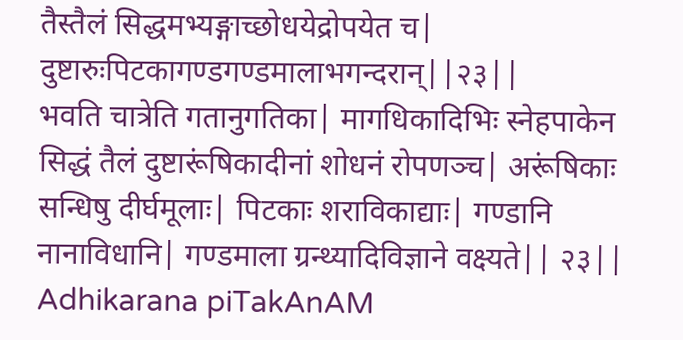तैस्तैलं सिद्धमभ्यङ्गाच्छोधयेद्रोपयेत च|
दुष्टारुःपिटकागण्डगण्डमालाभगन्दरान्||२३||
भवति चात्रेति गतानुगतिका| मागधिकादिभिः स्नेहपाकेन सिद्धं तैलं दुष्टारूंषिकादीनां शोधनं रोपणञ्च| अरूंषिकाः सन्धिषु दीर्घमूलाः| पिटकाः शराविकाद्याः| गण्डानि नानाविधानि| गण्डमाला ग्रन्थ्यादिविज्ञाने वक्ष्यते|| २३||
Adhikarana piTakAnAM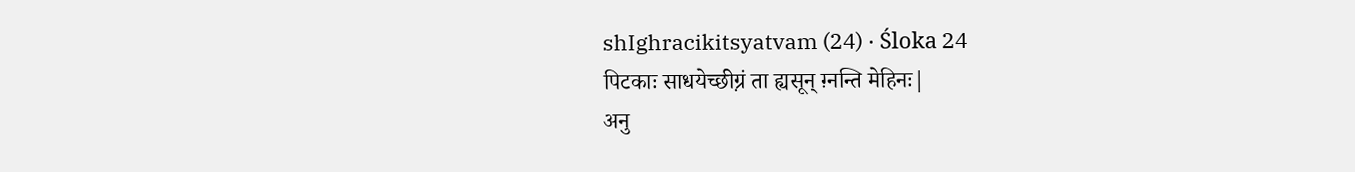shIghracikitsyatvam (24) · Śloka 24
पिटकाः साधयेच्छीग़्रं ता ह्यसून् ग़्नन्ति मेहिनः|
अनु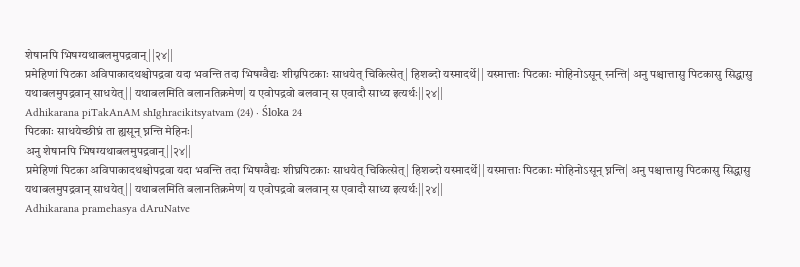शेषानपि भिषग्यथाबलमुपद्रवान्||२४||
प्रमेहिणां पिटका अविपाकादथश्चोपद्रवा यदा भवन्ति तदा भिषग्वैद्यः शीग़्रपिटकाः साधयेत् चिकित्सेत्| हिशब्दो यस्मादर्थे|| यस्मात्ताः पिटकाः मोहिनोऽसून् ग़्नन्ति| अनु पश्चात्तासु पिटकासु सिद्धासु यथाबलमुपद्रवान् साधयेत्|| यथाबलमिति बलानतिक्रमेण| य एवोपद्रवो बलवान् स एवादौ साध्य इत्यर्थः||२४||
Adhikarana piTakAnAM shIghracikitsyatvam (24) · Śloka 24
पिटकाः साधयेच्छीघ्रं ता ह्यसून् घ्नन्ति मेहिनः|
अनु शेषानपि भिषग्यथाबलमुपद्रवान्||२४||
प्रमेहिणां पिटका अविपाकादथश्चोपद्रवा यदा भवन्ति तदा भिषग्वैद्यः शीघ्रपिटकाः साधयेत् चिकित्सेत्| हिशब्दो यस्मादर्थे|| यस्मात्ताः पिटकाः मोहिनोऽसून् घ्नन्ति| अनु पश्चात्तासु पिटकासु सिद्धासु यथाबलमुपद्रवान् साधयेत्|| यथाबलमिति बलानतिक्रमेण| य एवोपद्रवो बलवान् स एवादौ साध्य इत्यर्थः||२४||
Adhikarana pramehasya dAruNatve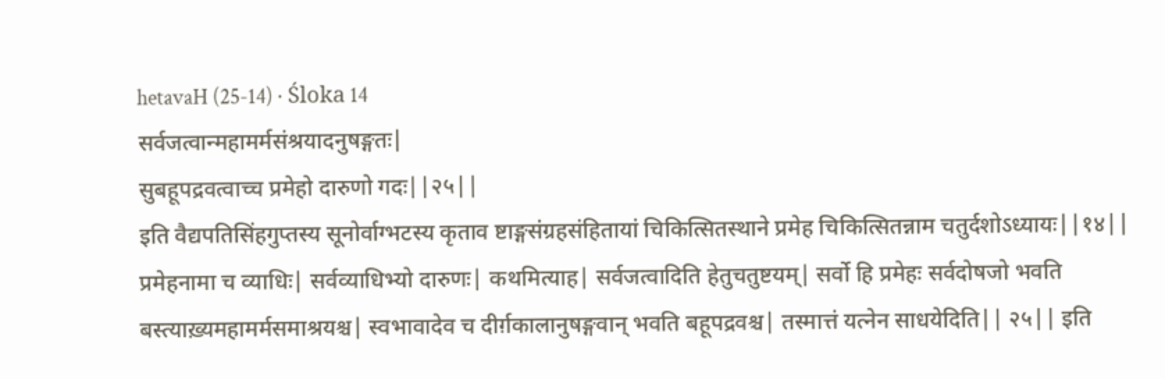hetavaH (25-14) · Śloka 14
सर्वजत्वान्महामर्मसंश्रयादनुषङ्गतः|
सुबहूपद्रवत्वाच्च प्रमेहो दारुणो गदः||२५||
इति वैद्यपतिसिंहगुप्तस्य सूनोर्वाग्भटस्य कृताव ष्टाङ्गसंग्रहसंहितायां चिकित्सितस्थाने प्रमेह चिकित्सितन्नाम चतुर्दशोऽध्यायः||१४||
प्रमेहनामा च व्याधिः| सर्वव्याधिभ्यो दारुणः| कथमित्याह| सर्वजत्वादिति हेतुचतुष्टयम्| सर्वो हि प्रमेहः सर्वदोषजो भवति बस्त्याख़्यमहामर्मसमाश्रयश्च| स्वभावादेव च दीर्ग़कालानुषङ्गवान् भवति बहूपद्रवश्च| तस्मात्तं यत्नेन साधयेदिति|| २५|| इति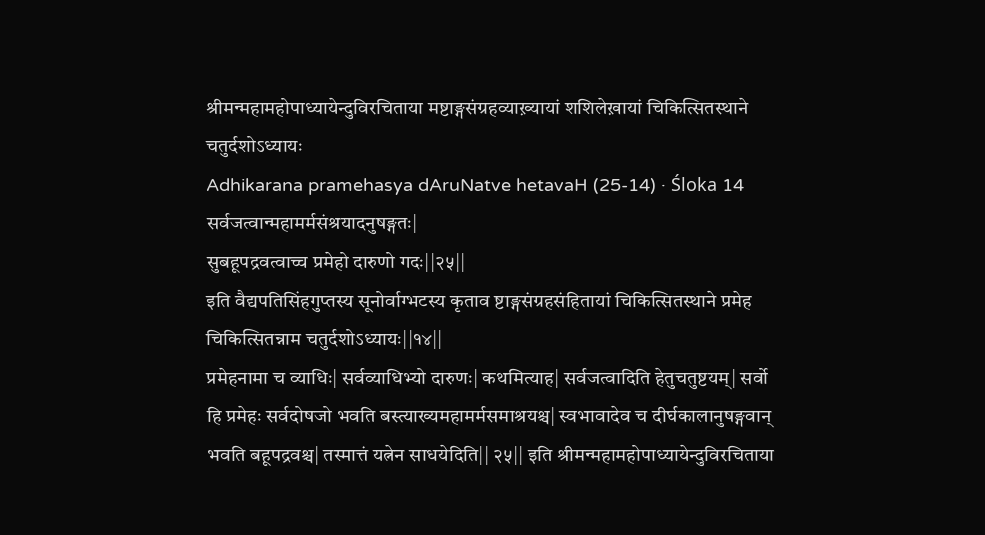श्रीमन्महामहोपाध्यायेन्दुविरचिताया मष्टाङ्गसंग्रहव्याख़्यायां शशिलेख़ायां चिकित्सितस्थाने चतुर्दशोऽध्यायः
Adhikarana pramehasya dAruNatve hetavaH (25-14) · Śloka 14
सर्वजत्वान्महामर्मसंश्रयादनुषङ्गतः|
सुबहूपद्रवत्वाच्च प्रमेहो दारुणो गदः||२५||
इति वैद्यपतिसिंहगुप्तस्य सूनोर्वाग्भटस्य कृताव ष्टाङ्गसंग्रहसंहितायां चिकित्सितस्थाने प्रमेह चिकित्सितन्नाम चतुर्दशोऽध्यायः||१४||
प्रमेहनामा च व्याधिः| सर्वव्याधिभ्यो दारुणः| कथमित्याह| सर्वजत्वादिति हेतुचतुष्टयम्| सर्वो हि प्रमेहः सर्वदोषजो भवति बस्त्याख्यमहामर्मसमाश्रयश्च| स्वभावादेव च दीर्घकालानुषङ्गवान् भवति बहूपद्रवश्च| तस्मात्तं यत्नेन साधयेदिति|| २५|| इति श्रीमन्महामहोपाध्यायेन्दुविरचिताया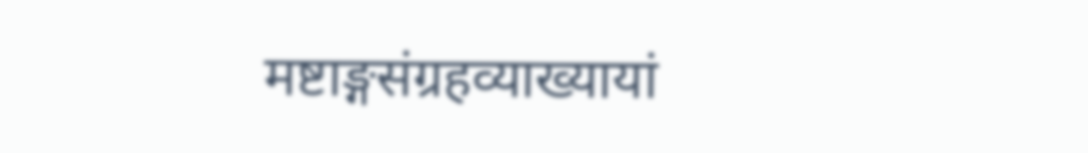मष्टाङ्गसंग्रहव्याख्यायां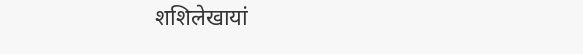शशिलेखायां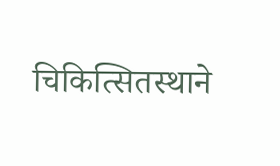चिकित्सितस्थाने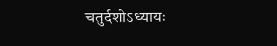चतुर्दशोऽध्यायः